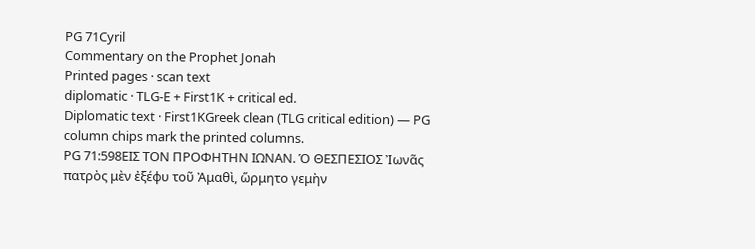PG 71Cyril
Commentary on the Prophet Jonah
Printed pages · scan text
diplomatic · TLG-E + First1K + critical ed.
Diplomatic text · First1KGreek clean (TLG critical edition) — PG column chips mark the printed columns.
PG 71:598ΕΙΣ ΤΟΝ ΠΡΟΦΗΤΗΝ ΙΩΝΑΝ. Ὁ ΘΕΣΠΕΣΙΟΣ Ἰωνᾶς πατρὸς μὲν ἐξέφυ τοῦ Ἀμαθὶ, ὥρμητο γεμὴν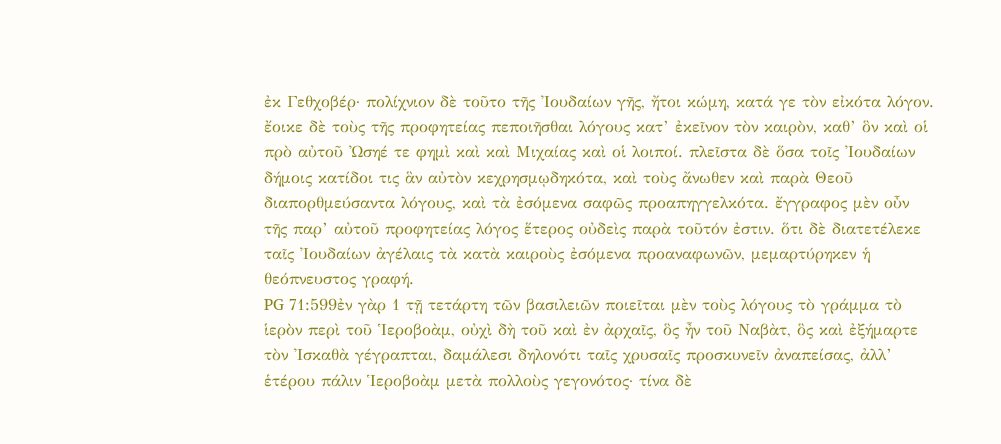ἐκ Γεθχοβέρ· πολίχνιον δὲ τοῦτο τῆς Ἰουδαίων γῆς, ἤτοι κώμη, κατά γε τὸν εἰκότα λόγον. ἔοικε δὲ τοὺς τῆς προφητείας πεποιῆσθαι λόγους κατ’ ἐκεῖνον τὸν καιρὸν, καθ’ ὃν καὶ οἱ πρὸ αὐτοῦ Ὠσηέ τε φημὶ καὶ καὶ Μιχαίας καὶ οἱ λοιποί. πλεῖστα δὲ ὅσα τοῖς Ἰουδαίων δήμοις κατίδοι τις ἃν αὐτὸν κεχρησμῳδηκότα, καὶ τοὺς ἄνωθεν καὶ παρὰ Θεοῦ διαπορθμεύσαντα λόγους, καὶ τὰ ἐσόμενα σαφῶς προαπηγγελκότα. ἔγγραφος μὲν οὖν τῆς παρ’ αὐτοῦ προφητείας λόγος ἕτερος οὐδεὶς παρὰ τοῦτόν ἐστιν. ὅτι δὲ διατετέλεκε ταῖς Ἰουδαίων ἀγέλαις τὰ κατὰ καιροὺς ἐσόμενα προαναφωνῶν, μεμαρτύρηκεν ἡ θεόπνευστος γραφή.
PG 71:599ἐν γὰρ 1 τῇ τετάρτη τῶν βασιλειῶν ποιεῖται μὲν τοὺς λόγους τὸ γράμμα τὸ ἱερὸν περὶ τοῦ Ἱεροβοὰμ, οὐχὶ δὴ τοῦ καὶ ἐν ἀρχαῖς, ὃς ἦν τοῦ Ναβὰτ, ὃς καὶ ἐξήμαρτε τὸν Ἰσκαθὰ γέγραπται, δαμάλεσι δηλονότι ταῖς χρυσαῖς προσκυνεῖν ἀναπείσας, ἀλλ’ ἑτέρου πάλιν Ἱεροβοὰμ μετὰ πολλοὺς γεγονότος· τίνα δὲ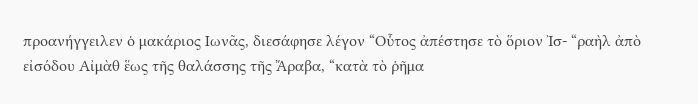προανήγγειλεν ὁ μακάριος Ιωνᾶς, διεσάφησε λέγον “Οὗτος ἀπέστησε τὸ ὅριον Ἰσ- “ραὴλ ἀπὸ εἰσόδου Αἰμὰθ ἕως τῆς θαλάσσης τῆς Ἄραβα, “κατὰ τὸ ῥῆμα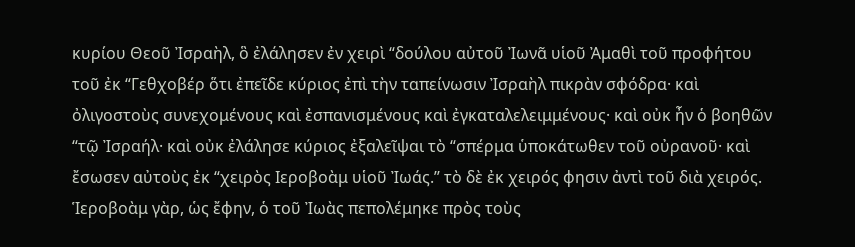κυρίου Θεοῦ Ἰσραὴλ, ὃ ἐλάλησεν ἐν χειρὶ “δούλου αὐτοῦ Ἰωνᾶ υἱοῦ Ἀμαθὶ τοῦ προφήτου τοῦ ἐκ “Γεθχοβέρ ὅτι ἐπεῖδε κύριος ἐπὶ τὴν ταπείνωσιν Ἰσραὴλ πικρὰν σφόδρα· καὶ ὀλιγοστοὺς συνεχομένους καὶ ἐσπανισμένους καὶ ἐγκαταλελειμμένους· καὶ οὐκ ἦν ὁ βοηθῶν “τῷ Ἰσραήλ· καὶ οὐκ ἐλάλησε κύριος ἐξαλεῖψαι τὸ “σπέρμα ὑποκάτωθεν τοῦ οὐρανοῦ· καὶ ἔσωσεν αὐτοὺς ἐκ “χειρὸς Ιεροβοὰμ υἱοῦ Ἰωάς.’’ τὸ δὲ ἐκ χειρός φησιν ἀντὶ τοῦ διὰ χειρός. Ἱεροβοὰμ γὰρ, ὡς ἔφην, ὁ τοῦ Ἰωὰς πεπολέμηκε πρὸς τοὺς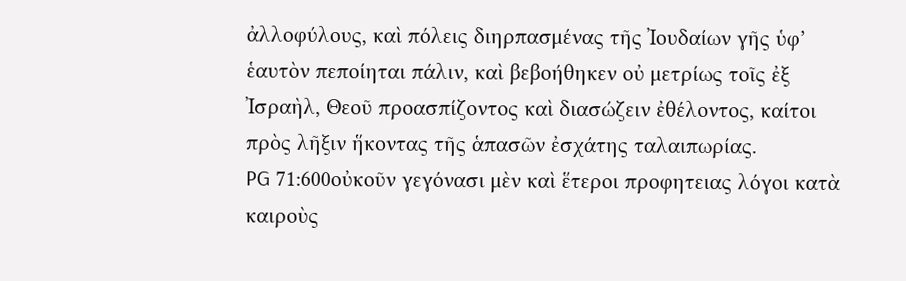ἀλλοφύλους, καὶ πόλεις διηρπασμένας τῆς Ἰουδαίων γῆς ὑφ’ ἑαυτὸν πεποίηται πάλιν, καὶ βεβοήθηκεν οὐ μετρίως τοῖς ἐξ Ἰσραὴλ, Θεοῦ προασπίζοντος καὶ διασώζειν ἐθέλοντος, καίτοι πρὸς λῆξιν ἥκοντας τῆς ἁπασῶν ἐσχάτης ταλαιπωρίας.
PG 71:600οὐκοῦν γεγόνασι μὲν καὶ ἕτεροι προφητειας λόγοι κατὰ καιροὺς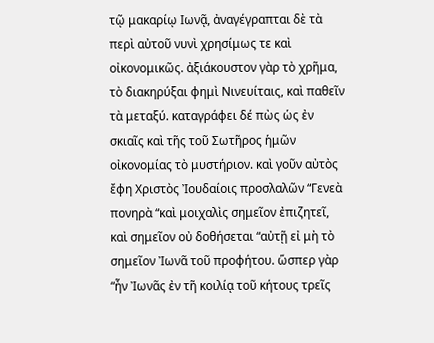τῷ μακαρίῳ Ιωνᾷ, ἀναγέγραπται δὲ τὰ περὶ αὐτοῦ νυνὶ χρησίμως τε καὶ οἰκονομικῶς. ἀξιάκουστον γὰρ τὸ χρῆμα, τὸ διακηρύξαι φημὶ Νινευίταις, καὶ παθεῖν τὰ μεταξύ. καταγράφει δέ πὼς ὡς ἐν σκιαῖς καὶ τῆς τοῦ Σωτῆρος ἡμῶν οἰκονομίας τὸ μυστήριον. καὶ γοῦν αὐτὸς ἔφη Χριστὸς Ἰουδαίοις προσλαλῶν “Γενεὰ πονηρὰ “καὶ μοιχαλὶς σημεῖον ἐπιζητεῖ, καὶ σημεῖον οὐ δοθήσεται “αὐτῇ εἰ μὴ τὸ σημεῖον Ἰωνᾶ τοῦ προφήτου. ὥσπερ γὰρ “ἦν Ἰωνᾶς ἐν τῆ κοιλίᾳ τοῦ κήτους τρεῖς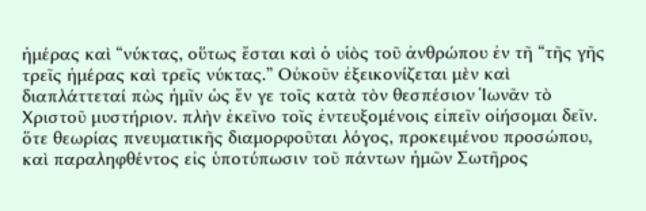ἡμέρας καὶ “νύκτας, οὕτως ἔσται καὶ ὁ υἱὸς τοῦ ἀνθρώπου ἐν τῆ “τῆς γῆς τρεῖς ἡμέρας καὶ τρεῖς νύκτας.” Οὐκοῦν ἐξεικονίζεται μὲν καὶ διαπλάττεταί πὼς ἡμῖν ὡς ἔν γε τοῖς κατὰ τὸν θεσπέσιον Ἱωνᾶν τὸ Χριστοῦ μυστήριον. πλὴν ἐκεῖνο τοῖς ἐντευξομένοις εἰπεῖν οἰήσομαι δεῖν. ὅτε θεωρίας πνευματικῆς διαμορφοῦται λόγος, προκειμένου προσώπου, καὶ παραληφθέντος εἰς ὑποτύπωσιν τοῦ πάντων ἡμῶν Σωτῆρος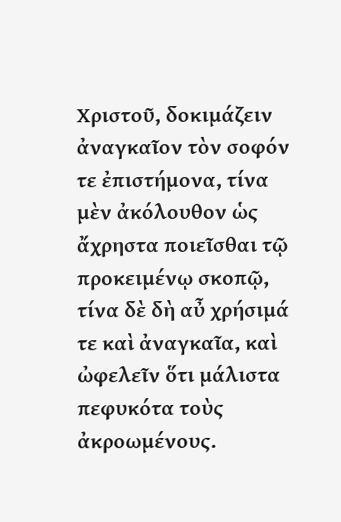Χριστοῦ, δοκιμάζειν ἀναγκαῖον τὸν σοφόν τε ἐπιστήμονα, τίνα μὲν ἀκόλουθον ὡς ἄχρηστα ποιεῖσθαι τῷ προκειμένῳ σκοπῷ, τίνα δὲ δὴ αὖ χρήσιμά τε καὶ ἀναγκαῖα, καὶ ὠφελεῖν ὅτι μάλιστα πεφυκότα τοὺς ἀκροωμένους.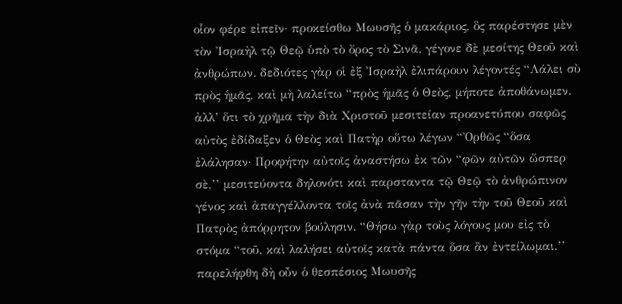οἷον φέρε εἰπεῖν· προκείσθω Μωυσῆς ὁ μακάριος, ὃς παρέστησε μὲν τὸν Ἰσραὴλ τῷ Θεῷ ὑπὸ τὸ ὄρος τὸ Σινᾶ, γέγονε δὲ μεσίτης Θεοῦ καὶ ἀνθρώπων. δεδιότες γὰρ οἱ ἐξ Ἰσραὴλ ἐλιπάρουν λέγοντές “Λάλει σὺ πρὸς ἡμᾶς, καὶ μὴ λαλείτω “πρὸς ἡμᾶς ὁ Θεὸς, μήποτε ἀποθάνωμεν. ἀλλ’ ὅτι τὸ χρῆμα τὴν διὰ Χριστοῦ μεσιτείαν προανετύπου σαφῶς αὐτὸς ἐδίδαξεν ὁ Θεὸς καὶ Πατὴρ οὕτω λέγων “Ὀρθῶς “ὅσα ἐλάλησαν· Προφήτην αὐτοῖς ἀναστήσω ἐκ τῶν “φῶν αὐτῶν ὥσπερ σὲ,’’ μεσιτεύοντα δηλονότι καὶ παρσταντα τῷ Θεῷ τὸ ἀνθρώπινον γένος καὶ ἀπαγγέλλοντα τοῖς ἀνὰ πᾶσαν τὴν γῆν τὴν τοῦ Θεοῦ καὶ Πατρὸς ἀπόρρητον βούλησιν. “Θήσω γὰρ τοὺς λόγους μου εἰς τὸ στόμα “τοῦ, καὶ λαλήσει αὐτοῖς κατὰ πάντα ὅσα ἂν ἐντείλωμαι.’’ παρελήφθη δὴ οὖν ὁ θεσπέσιος Μωυσῆς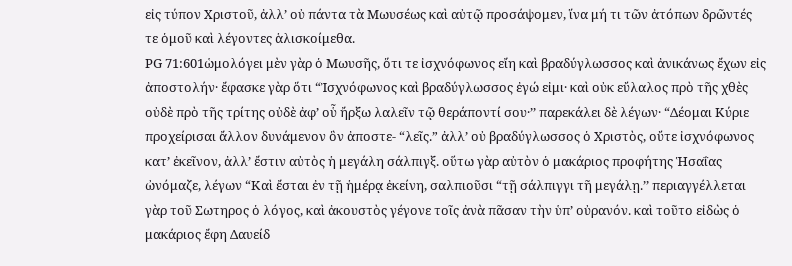εἰς τύπον Χριστοῦ, ἀλλ’ οὐ πάντα τὰ Μωυσέως καὶ αὐτῷ προσάψομεν, ἵνα μή τι τῶν ἀτόπων δρῶντές τε ὁμοῦ καὶ λέγοντες ἁλισκοίμεθα.
PG 71:601ὡμολόγει μὲν γὰρ ὁ Μωυσῆς, ὅτι τε ἰσχνόφωνος εἴη καὶ βραδύγλωσσος καὶ ἀνικάνως ἔχων εἰς ἀποστολήν· ἔφασκε γὰρ ὅτι “Ἰσχνόφωνος καὶ βραδύγλωσσος ἐγώ εἰμι· καὶ οὐκ εὔλαλος πρὸ τῆς χθὲς οὐδὲ πρὸ τῆς τρίτης οὐδὲ ἀφ’ οὗ ἤρξω λαλεῖν τῷ θεράποντί σου·’’ παρεκάλει δὲ λέγων· “Δέομαι Κύριε προχείρισαι ἄλλον δυνάμενον ὃν ἀποστε- “λεῖς.” ἀλλ’ οὐ βραδύγλωσσος ὁ Χριστὸς, οὔτε ἰσχνόφωνος κατ’ ἐκεῖνον, ἀλλ’ ἔστιν αὐτὸς ἡ μεγάλη σάλπιγξ. οὕτω γὰρ αὐτὸν ὁ μακάριος προφήτης Ἡσαΐας ὠνόμαζε, λέγων “Καὶ ἔσται ἐν τῇ ἡμέρᾳ ἐκείνη, σαλπιοῦσι “τῇ σάλπιγγι τῆ μεγάλῃ.’’ περιαγγέλλεται γὰρ τοῦ Σωτηρος ὁ λόγος, καὶ ἀκουστὸς γέγονε τοῖς ἀνὰ πᾶσαν τὴν ὑπ’ οὐρανόν. καὶ τοῦτο εἰδὼς ὁ μακάριος ἔφη Δαυείδ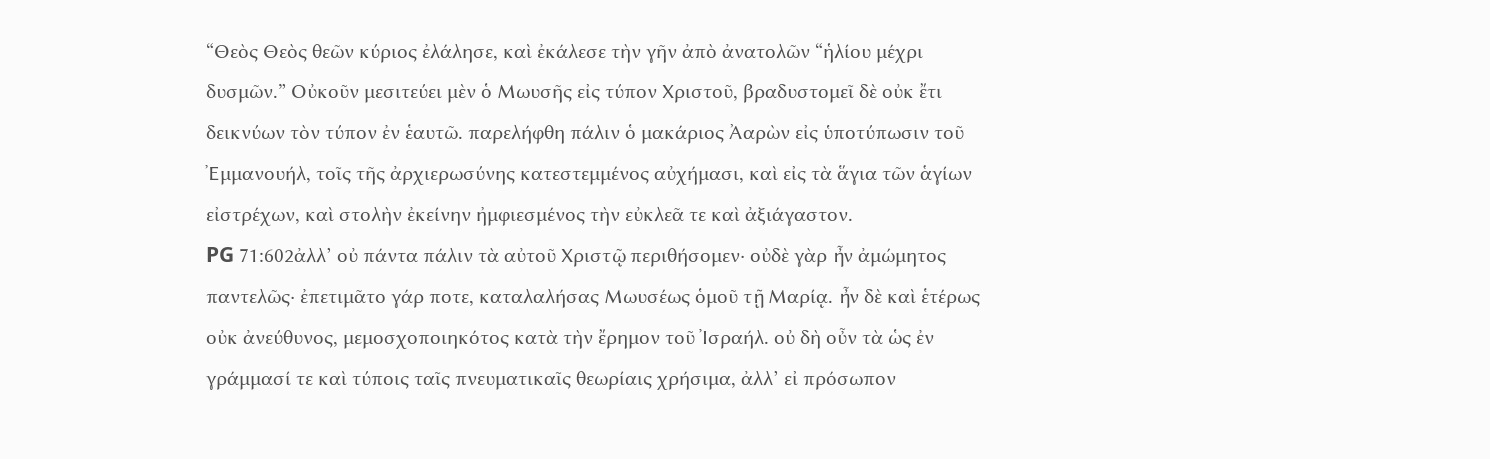“Θεὸς Θεὸς θεῶν κύριος ἐλάλησε, καὶ ἐκάλεσε τὴν γῆν ἀπὸ ἀνατολῶν “ἡλίου μέχρι δυσμῶν.” Οὐκοῦν μεσιτεύει μὲν ὁ Μωυσῆς εἰς τύπον Χριστοῦ, βραδυστομεῖ δὲ οὐκ ἔτι δεικνύων τὸν τύπον ἐν ἑαυτῶ. παρελήφθη πάλιν ὁ μακάριος Ἀαρὼν εἰς ὑποτύπωσιν τοῦ Ἐμμανουήλ, τοῖς τῆς ἀρχιερωσύνης κατεστεμμένος αὐχήμασι, καὶ εἰς τὰ ἅγια τῶν ἁγίων εἰστρέχων, καὶ στολὴν ἐκείνην ἠμφιεσμένος τὴν εὐκλεᾶ τε καὶ ἀξιάγαστον.
PG 71:602ἀλλ’ οὐ πάντα πάλιν τὰ αὐτοῦ Χριστῷ περιθήσομεν· οὐδὲ γὰρ ἦν ἀμώμητος παντελῶς· ἐπετιμᾶτο γάρ ποτε, καταλαλήσας Μωυσέως ὁμοῦ τῇ Μαρίᾳ. ἦν δὲ καὶ ἑτέρως οὐκ ἀνεύθυνος, μεμοσχοποιηκότος κατὰ τὴν ἔρημον τοῦ Ἰσραήλ. οὐ δὴ οὖν τὰ ὡς ἐν γράμμασί τε καὶ τύποις ταῖς πνευματικαῖς θεωρίαις χρήσιμα, ἀλλ’ εἰ πρόσωπον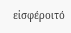εἰσφέροιτό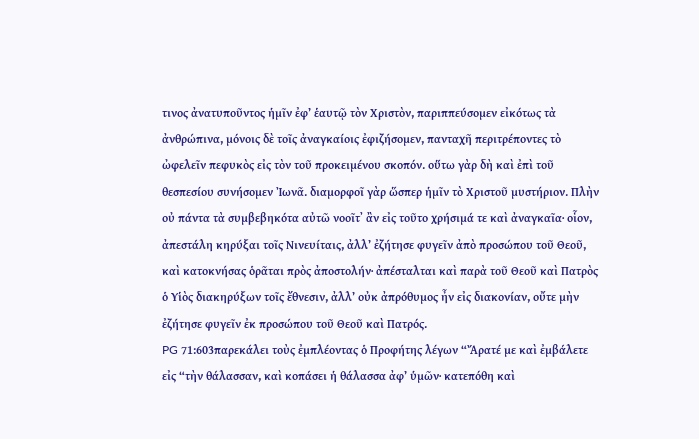τινος ἀνατυποῦντος ἡμῖν ἐφ’ ἑαυτῷ τὸν Χριστὸν, παριππεύσομεν εἰκότως τὰ ἀνθρώπινα, μόνοις δὲ τοῖς ἀναγκαίοις ἐφιζήσομεν, πανταχῆ περιτρέποντες τὸ ὠφελεῖν πεφυκὸς εἰς τὸν τοῦ προκειμένου σκοπόν. οὕτω γὰρ δὴ καὶ ἐπὶ τοῦ θεσπεσίου συνήσομεν Ἰωνᾶ. διαμορφοῖ γὰρ ὥσπερ ἡμῖν τὸ Χριστοῦ μυστήριον. Πλὴν οὐ πάντα τὰ συμβεβηκότα αὐτῶ νοοῖτ᾿ ἂν εἰς τοῦτο χρήσιμά τε καὶ ἀναγκαῖα· οἷον, ἀπεστάλη κηρύξαι τοῖς Νινευίταις, ἀλλ’ ἐζήτησε φυγεῖν ἀπὸ προσώπου τοῦ Θεοῦ, καὶ κατοκνήσας ὁρᾶται πρὸς ἀποστολήν· ἀπέσταλται καὶ παρὰ τοῦ Θεοῦ καὶ Πατρὸς ὁ Υἱὸς διακηρύξων τοῖς ἔθνεσιν, ἀλλ’ οὐκ ἀπρόθυμος ἦν εἰς διακονίαν, οὔτε μὴν ἐζήτησε φυγεῖν ἐκ προσώπου τοῦ Θεοῦ καὶ Πατρός.
PG 71:603παρεκάλει τοὺς ἐμπλέοντας ὁ Προφήτης λέγων “Ἄρατέ με καὶ ἐμβάλετε εἰς “τὴν θάλασσαν, καὶ κοπάσει ἡ θάλασσα ἀφ’ ὑμῶν· κατεπόθη καὶ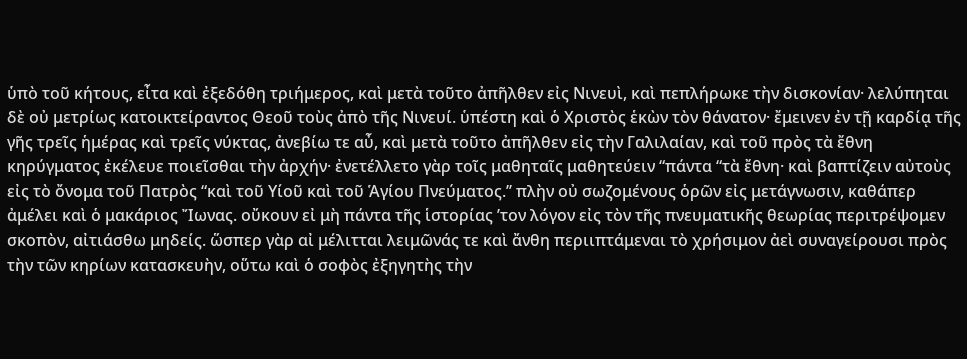ὑπὸ τοῦ κήτους, εἶτα καὶ ἐξεδόθη τριήμερος, καὶ μετὰ τοῦτο ἀπῆλθεν εἰς Νινευὶ, καὶ πεπλήρωκε τὴν δισκονίαν· λελύπηται δὲ οὐ μετρίως κατοικτείραντος Θεοῦ τοὺς ἀπὸ τῆς Νινευί. ὑπέστη καὶ ὁ Χριστὸς ἑκὼν τὸν θάνατον· ἔμεινεν ἐν τῇ καρδίᾳ τῆς γῆς τρεῖς ἡμέρας καὶ τρεῖς νύκτας, ἀνεβίω τε αὖ, καὶ μετὰ τοῦτο ἀπῆλθεν εἰς τὴν Γαλιλαίαν, καὶ τοῦ πρὸς τὰ ἔθνη κηρύγματος ἐκέλευε ποιεῖσθαι τὴν ἀρχήν· ἐνετέλλετο γὰρ τοῖς μαθηταῖς μαθητεύειν “πάντα “τὰ ἔθνη· καὶ βαπτίζειν αὐτοὺς εἰς τὸ ὄνομα τοῦ Πατρὸς “καὶ τοῦ Υίοῦ καὶ τοῦ Ἁγίου Πνεύματος.’’ πλὴν οὐ σωζομένους ὁρῶν εἰς μετάγνωσιν, καθάπερ ἀμέλει καὶ ὁ μακάριος Ἴωνας. οὔκουν εἰ μὴ πάντα τῆς ἱστορίας ’τον λόγον εἰς τὸν τῆς πνευματικῆς θεωρίας περιτρέψομεν σκοπὸν, αἰτιάσθω μηδείς. ὥσπερ γὰρ αἰ μέλιτται λειμῶνάς τε καὶ ἄνθη περιιπτάμεναι τὸ χρήσιμον ἀεὶ συναγείρουσι πρὸς τὴν τῶν κηρίων κατασκευὴν, οὕτω καὶ ὁ σοφὸς ἐξηγητὴς τὴν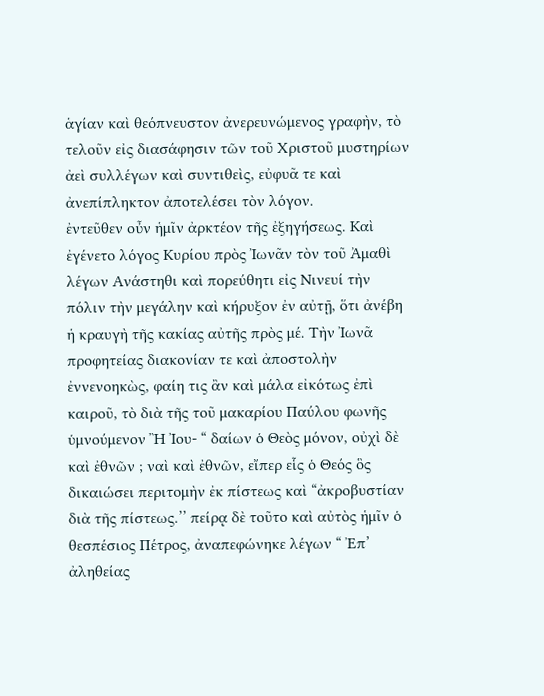ἁγίαν καὶ θεόπνευστον ἀνερευνώμενος γραφὴν, τὸ τελοῦν εἰς διασάφησιν τῶν τοῦ Χριστοῦ μυστηρίων ἀεὶ συλλέγων καὶ συντιθεὶς, εὐφυᾶ τε καὶ ἀνεπίπληκτον ἀποτελέσει τὸν λόγον.
ἐντεῦθεν οὖν ἡμῖν ἀρκτέον τῆς ἐξηγήσεως. Καὶ ἐγένετο λόγος Κυρίου πρὸς Ἰωνᾶν τὸν τοῦ Ἀμαθὶ λέγων Ανάστηθι καὶ πορεύθητι εἰς Νινευί τὴν πόλιν τὴν μεγάλην καὶ κήρυξον ἐν αὐτῇ, ὅτι ἀνέβη ἡ κραυγὴ τῆς κακίας αὐτῆς πρὸς μέ. Τὴν Ἰωνᾶ προφητείας διακονίαν τε καὶ ἀποστολὴν ἐννενοηκὼς, φαίη τις ἂν καὶ μάλα εἰκότως ἐπὶ καιροῦ, τὸ διὰ τῆς τοῦ μακαρίου Παύλου φωνῆς ὑμνούμενον Ἢ Ἰου- “ δαίων ὁ Θεὸς μόνον, οὐχὶ δὲ καὶ ἐθνῶν ; ναὶ καὶ ἐθνῶν, εἴπερ εἷς ὁ Θεός ὃς δικαιώσει περιτομὴν ἐκ πίστεως καὶ “ἀκροβυστίαν διὰ τῆς πίστεως.’’ πείρᾳ δὲ τοῦτο καὶ αὐτὸς ἡμῖν ὁ θεσπέσιος Πέτρος, ἀναπεφώνηκε λέγων “ Ἐπ’ ἀληθείας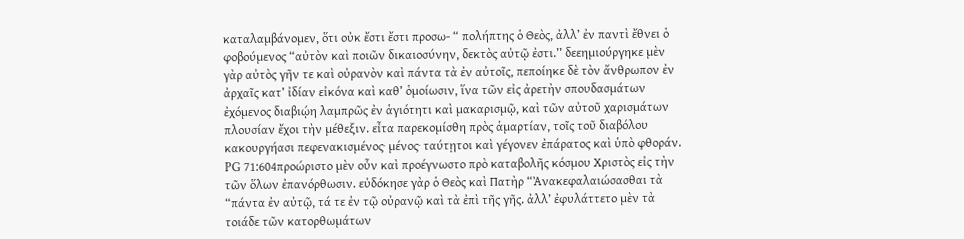καταλαμβάνομεν, ὅτι οὐκ ἔστι ἔστι προσω- “ πολήπτης ὁ Θεὸς, ἀλλ’ ἐν παντὶ ἔθνει ὁ φοβούμενος “αὐτὸν καὶ ποιῶν δικαιοσύνην, δεκτὸς αὐτῷ ἐστι.’’ δεεημιούργηκε μὲν γὰρ αὐτὸς γῆν τε καὶ οὐρανὸν καὶ πάντα τὰ ἐν αὐτοῖς, πεποίηκε δὲ τὸν ἄνθρωπον ἐν ἀρχαῖς κατ’ ἰδίαν εἰκόνα καὶ καθ’ ὁμοίωσιν, ἵνα τῶν εἰς ἀρετὴν σπουδασμάτων ἐχόμενος διαβιῴη λαμπρῶς ἐν ἁγιότητι καὶ μακαρισμῷ, καὶ τῶν αὐτοῦ χαρισμάτων πλουσίαν ἔχοι τὴν μέθεξιν. εἶτα παρεκομίσθη πρὸς ἁμαρτίαν, τοῖς τοῦ διαβόλου κακουργήασι πεφενακισμένος· μένος· ταύτῃτοι καὶ γέγονεν ἐπάρατος καὶ ὑπὸ φθοράν.
PG 71:604προώριστο μὲν οὖν καὶ προέγνωστο πρὸ καταβολῆς κόσμου Χριστὸς εἰς τὴν τῶν ὅλων ἐπανόρθωσιν. εὐδόκησε γὰρ ὁ Θεὸς καὶ Πατὴρ “Ἀνακεφαλαιώσασθαι τὰ “πάντα ἐν αὐτῷ, τά τε ἐν τῷ οὐρανῷ καὶ τὰ ἐπὶ τῆς γῆς. ἀλλ’ ἐφυλάττετο μὲν τὰ τοιάδε τῶν κατορθωμάτων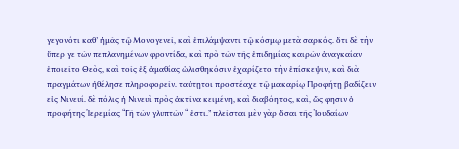γεγονότι καθ’ ἡμᾶς τῷ Μονογενεῖ, καὶ ἐπιλάμψαντι τῷ κόσμῳ μετὰ σαρκός. ὅτι δὲ τὴν ὕπερ γε τῶν πεπλανημένων φροντίδα, καὶ πρὸ τῶν τῆς ἐπιδημίας καιρῶν ἀναγκαίαν ἐποιεῖτο Θεὸς, καὶ τοῖς ἐξ ἀμαθίας ὠλισθηκόσιν ἐχαρίζετο τὴν ἐπίσκεψιν, καὶ διὰ πραγμάτων ἠθέλησε πληροφορεῖν. ταύτῃτοι προστέαχε τῷ μακαρίῳ Προφήτῃ βαδίζειν εἰς Νινευί. δὲ πόλις ἡ Νινευὶ πρὸς ἀκτῖνα κειμένη, καὶ διαβόητος, καὶ, ὥς φησιν ὁ προφήτης Ἱερεμίας “Γῆ τῶν γλυπτῶν “ ἐστι.” πλεῖσται μὲν γὰρ ὅσαι τῆς Ἰουδαίων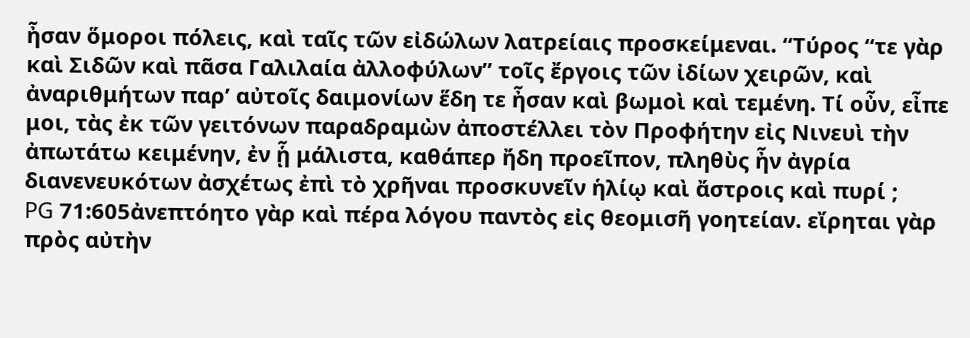ἦσαν ὅμοροι πόλεις, καὶ ταῖς τῶν εἰδώλων λατρείαις προσκείμεναι. “Τύρος “τε γὰρ καὶ Σιδῶν καὶ πᾶσα Γαλιλαία ἀλλοφύλων’’ τοῖς ἔργοις τῶν ἰδίων χειρῶν, καὶ ἀναριθμήτων παρ’ αὐτοῖς δαιμονίων ἕδη τε ἦσαν καὶ βωμοὶ καὶ τεμένη. Τί οὖν, εἶπε μοι, τὰς ἐκ τῶν γειτόνων παραδραμὼν ἀποστέλλει τὸν Προφήτην εἰς Νινευὶ τὴν ἀπωτάτω κειμένην, ἐν ᾗ μάλιστα, καθάπερ ἤδη προεῖπον, πληθὺς ἦν ἀγρία διανενευκότων ἀσχέτως ἐπὶ τὸ χρῆναι προσκυνεῖν ἡλίῳ καὶ ἄστροις καὶ πυρί ;
PG 71:605ἀνεπτόητο γὰρ καὶ πέρα λόγου παντὸς εἰς θεομισῆ γοητείαν. εἴρηται γὰρ πρὸς αὐτὴν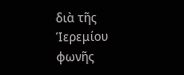διὰ τῆς Ἱερεμίου φωνῆς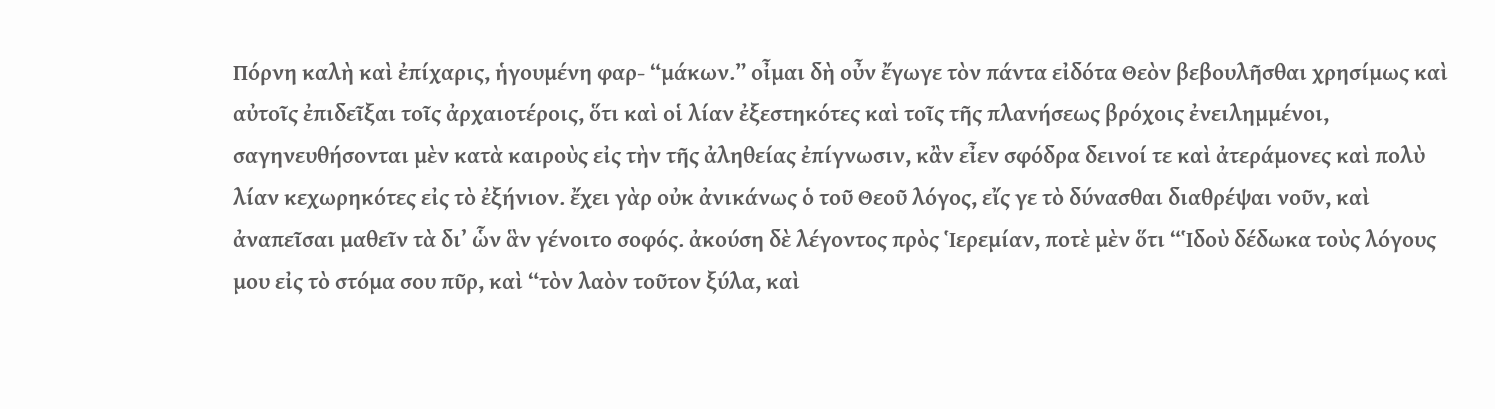Πόρνη καλὴ καὶ ἐπίχαρις, ἡγουμένη φαρ- “μάκων.” οἶμαι δὴ οὖν ἔγωγε τὸν πάντα εἰδότα Θεὸν βεβουλῆσθαι χρησίμως καὶ αὐτοῖς ἐπιδεῖξαι τοῖς ἀρχαιοτέροις, ὅτι καὶ οἱ λίαν ἐξεστηκότες καὶ τοῖς τῆς πλανήσεως βρόχοις ἐνειλημμένοι, σαγηνευθήσονται μὲν κατὰ καιροὺς εἰς τὴν τῆς ἀληθείας ἐπίγνωσιν, κἂν εἶεν σφόδρα δεινοί τε καὶ ἀτεράμονες καὶ πολὺ λίαν κεχωρηκότες εἰς τὸ ἐξήνιον. ἔχει γὰρ οὐκ ἀνικάνως ὁ τοῦ Θεοῦ λόγος, εἴς γε τὸ δύνασθαι διαθρέψαι νοῦν, καὶ ἀναπεῖσαι μαθεῖν τὰ δι’ ὧν ἃν γένοιτο σοφός. ἀκούση δὲ λέγοντος πρὸς Ἱερεμίαν, ποτὲ μὲν ὅτι “Ἱδοὺ δέδωκα τοὺς λόγους μου εἰς τὸ στόμα σου πῦρ, καὶ “τὸν λαὸν τοῦτον ξύλα, καὶ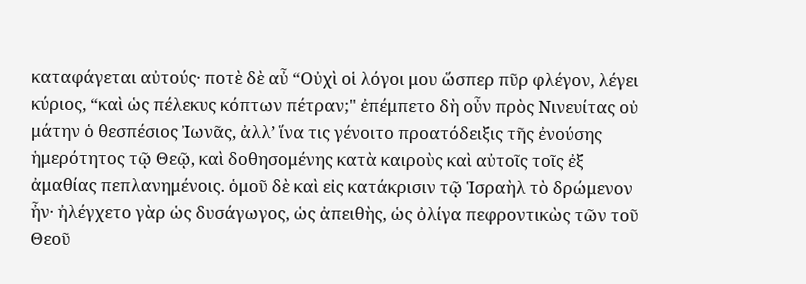καταφάγεται αὐτούς· ποτὲ δὲ αὖ “Οὐχὶ οἱ λόγοι μου ὥσπερ πῦρ φλέγον, λέγει κύριος, “καὶ ὡς πέλεκυς κόπτων πέτραν;" ἐπέμπετο δὴ οὖν πρὸς Νινευίτας οὐ μάτην ὁ θεσπέσιος Ἰωνᾶς, ἀλλ’ ἵνα τις γένοιτο προατόδειξις τῆς ἐνούσης ἡμερότητος τῷ Θεῷ, καὶ δοθησομένης κατὰ καιροὺς καὶ αὐτοῖς τοῖς ἐξ ἀμαθίας πεπλανημένοις. ὁμοῦ δὲ καὶ εἰς κατάκρισιν τῷ Ἱσραὴλ τὸ δρώμενον ἦν· ἠλέγχετο γὰρ ὡς δυσάγωγος, ὡς ἀπειθὴς, ὡς ὀλίγα πεφροντικὼς τῶν τοῦ Θεοῦ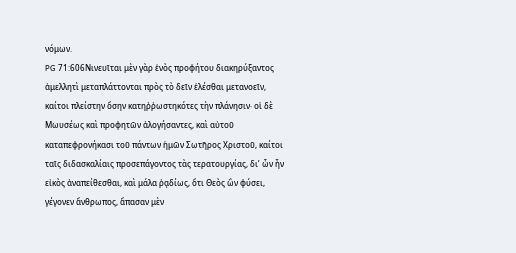νόμων.
PG 71:606Νινευῖται μὲν γὰρ ἑνὸς προφήτου διακηρύξαντος ἀμελλητὶ μεταπλάττονται πρὸς τὸ δεῖν ἑλέσθαι μετανοεῖν, καίτοι πλείστην ὅσην κατηῤῥωστηκότες τὴν πλάνησιν· οἱ δὲ Μωυσέως καὶ προφητῶν ἀλογήσαντες, καὶ αὐτοῦ καταπεφρονήκασι τοῦ πάντων ἡμῶν Σωτῆρος Χριστοῦ, καίτοι ταῖς διδασκαλίαις προσεπάγοντος τὰς τερατουργίας, δι’ ὧν ἦν εἰκὸς ἀναπείθεσθαι, καὶ μάλα ῥᾳδίως, ὅτι Θεὸς ὢν φύσει, γέγονεν ἄνθρωπος, ἅπασαν μὲν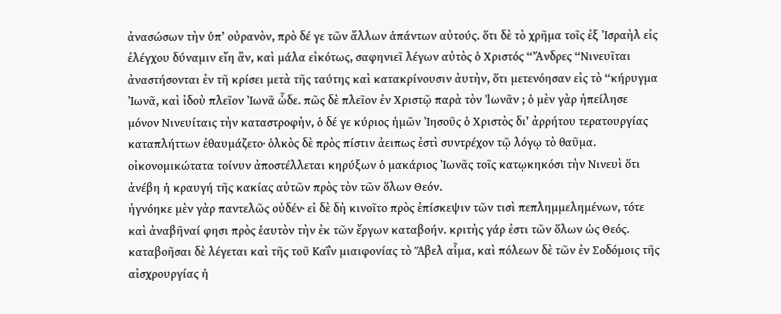ἀνασώσων τὴν ὑπ’ οὐρανὸν, πρὸ δέ γε τῶν ἄλλων ἁπάντων αὐτούς. ὅτι δὲ τὸ χρῆμα τοῖς ἐξ Ἰσραὴλ εἰς ἐλέγχου δύναμιν εἴη ἂν, καὶ μάλα εἰκότως, σαφηνιεῖ λέγων αὐτὸς ὁ Χριστός “Ἄνδρες “Νινευῖται ἀναστήσονται ἐν τῆ κρίσει μετὰ τῆς ταύτης καὶ κατακρίνουσιν ἀυτὴν, ὅτι μετενόησαν εἰς τὸ “κήρυγμα Ἰωνᾶ, καὶ ἰδοὺ πλεῖον Ἰωνᾶ ὧδε. πῶς δὲ πλεῖον ἐν Χριστῷ παρὰ τὸν ’lωνᾶν ; ὁ μὲν γὰρ ἠπείλησε μόνον Νινευίταις τὴν καταστροφὴν, ὁ δέ γε κύριος ἡμῶν Ἰησοῦς ὁ Χριστὸς δι’ ἀρρήτου τερατουργίας καταπλήττων ἐθαυμάζετο· ὁλκὸς δὲ πρὸς πίστιν ἀειπως ἐστὶ συντρέχον τῷ λόγῳ τὸ θαῦμα. οἰκονομικώτατα τοίνυν ἀποστέλλεται κηρύξων ὁ μακάριος Ἰωνᾶς τοῖς κατῳκηκόσι τὴν Νινευὶ ὅτι ἀνέβη ἡ κραυγή τῆς κακίας αὐτῶν πρὸς τὸν τῶν ὅλων Θεόν.
ἠγνόηκε μὲν γὰρ παντελῶς οὐδέν· εἰ δὲ δὴ κινοῖτο πρὸς ἐπίσκεψιν τῶν τισὶ πεπλημμελημένων, τότε καὶ ἀναβῆναί φησι πρὸς ἑαυτὸν τὴν ἐκ τῶν ἔργων καταβοήν. κριτὴς γάρ ἐστι τῶν ὅλων ὡς Θεός. καταβοῆσαι δὲ λέγεται καὶ τῆς τοῦ Καΐν μιαιφονίας τὸ Ἅβελ αἷμα, καὶ πόλεων δὲ τῶν ἐν Σοδόμοις τῆς αἰσχρουργίας ἡ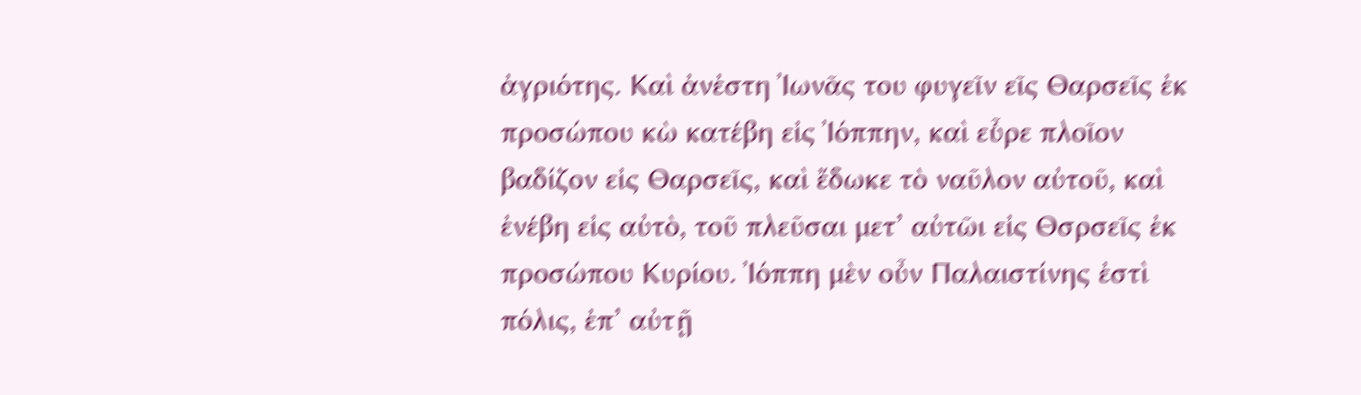ἀγριότης. Καὶ ἀνἐστη Ἰωνᾶς του φυγεῖν εῖς Θαρσεῖς ἐκ προσώπου κὼ κατέβη εἰς Ἰόππην, καὶ εὗρε πλοῖον βαδίζον εἰς Θαρσεῖς, καὶ ἔδωκε τὸ ναῦλον αὐτοῦ, καὶ ἐνέβη εἰς αὐτὸ, τοῦ πλεῦσαι μετ’ αὐτῶι εἰς Θσρσεῖς ἐκ προσώπου Κυρίου. Ἰόππη μὲν οὖν Παλαιστίνης ἐστὶ πόλις, ἐπ’ αὐτῇ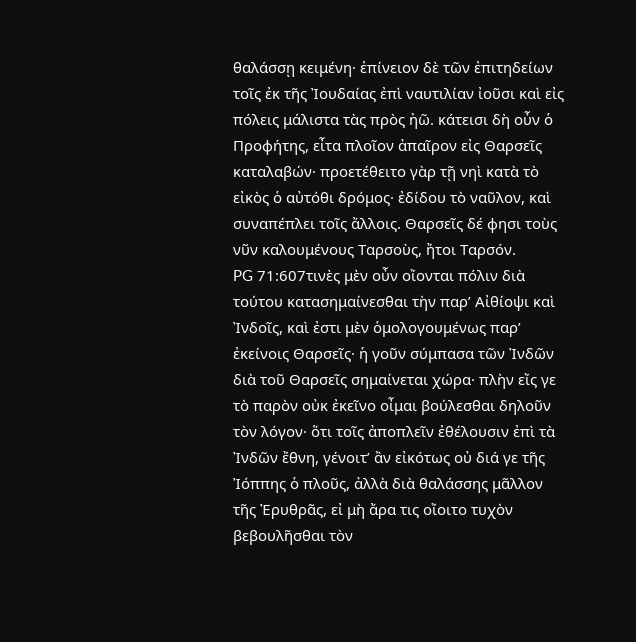θαλάσσῃ κειμένη· ἐπίνειον δὲ τῶν ἐπιτηδείων τοῖς ἐκ τῆς Ἰουδαίας ἐπὶ ναυτιλίαν ἰοῦσι καὶ εἰς πόλεις μάλιστα τὰς πρὸς ἠῶ. κάτεισι δὴ οὖν ὁ Προφήτης, εἶτα πλοῖον ἀπαῖρον εἰς Θαρσεῖς καταλαβών· προετέθειτο γὰρ τῇ νηὶ κατὰ τὸ εἰκὸς ὁ αὐτόθι δρόμος· ἐδίδου τὸ ναῦλον, καὶ συναπέπλει τοῖς ἄλλοις. Θαρσεῖς δέ φησι τοὺς νῦν καλουμένους Ταρσοὺς, ἤτοι Ταρσόν.
PG 71:607τινὲς μὲν οὖν οἴονται πόλιν διὰ τούτου κατασημαίνεσθαι τὴν παρ’ Αἰθίοψι καὶ Ἰνδοῖς, καὶ ἐστι μὲν ὁμολογουμένως παρ’ ἐκείνοις Θαρσεῖς· ἡ γοῦν σύμπασα τῶν Ἰνδῶν διὰ τοῦ Θαρσεῖς σημαίνεται χώρα· πλὴν εἴς γε τὸ παρὸν οὐκ ἐκεῖνο οἶμαι βούλεσθαι δηλοῦν τὸν λόγον· ὅτι τοῖς ἀποπλεῖν ἐθέλουσιν ἐπὶ τὰ Ἰνδῶν ἔθνη, γένοιτ’ ἂν εἰκότως οὐ διά γε τῆς Ἰόππης ὁ πλοῦς, ἀλλὰ διὰ θαλάσσης μᾶλλον τῆς Ἐρυθρᾶς, εἰ μὴ ἄρα τις οἴοιτο τυχὸν βεβουλῆσθαι τὸν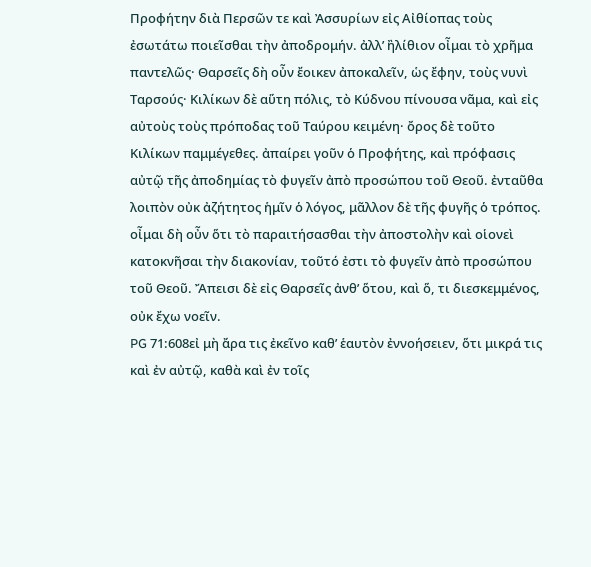Προφήτην διὰ Περσῶν τε καὶ Ἀσσυρίων εἰς Αἰθίοπας τοὺς ἐσωτάτω ποιεῖσθαι τὴν ἀποδρομήν. ἀλλ’ ἢλίθιον οἶμαι τὸ χρῆμα παντελῶς· Θαρσεῖς δὴ οὖν ἔοικεν ἀποκαλεῖν, ὡς ἔφην, τοὺς νυνὶ Ταρσούς· Κιλίκων δὲ αὕτη πόλις, τὸ Κύδνου πίνουσα νᾶμα, καὶ εἰς αὐτοὺς τοὺς πρόποδας τοῦ Ταύρου κειμένη· ὄρος δὲ τοῦτο Κιλίκων παμμέγεθες. ἀπαίρει γοῦν ὁ Προφήτης, καὶ πρόφασις αὐτῷ τῆς ἀποδημίας τὸ φυγεῖν ἀπὸ προσώπου τοῦ Θεοῦ. ἐνταῦθα λοιπὸν οὐκ ἀζήτητος ἡμῖν ὁ λόγος, μᾶλλον δὲ τῆς φυγῆς ὁ τρόπος. οἶμαι δὴ οὖν ὅτι τὸ παραιτήσασθαι τὴν ἀποστολὴν καὶ οἱονεὶ κατοκνῆσαι τὴν διακονίαν, τοῦτό ἐστι τὸ φυγεῖν ἀπὸ προσώπου τοῦ Θεοῦ. Ἄπεισι δὲ εἰς Θαρσεῖς ἀνθ’ ὅτου, καὶ ὅ, τι διεσκεμμένος, οὐκ ἔχω νοεῖν.
PG 71:608εἰ μὴ ἄρα τις ἐκεῖνο καθ’ ἑαυτὸν ἐννοήσειεν, ὅτι μικρά τις καὶ ἐν αὐτῷ, καθὰ καὶ ἐν τοῖς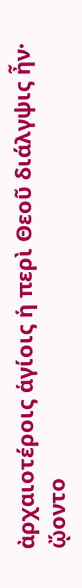ἀρχαιοτέροις ἁγίοις ἡ περὶ Θεοῦ διάλγψις ἦν· ᾤοντο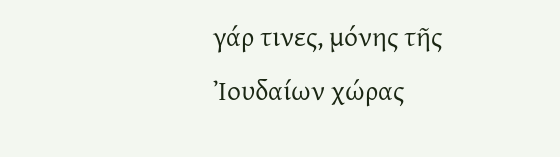γάρ τινες, μόνης τῆς Ἰουδαίων χώρας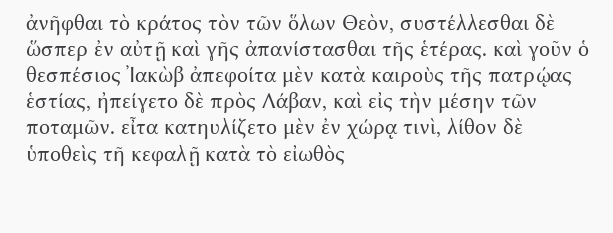ἀνῆφθαι τὸ κράτος τὸν τῶν ὅλων Θεὸν, συστέλλεσθαι δὲ ὥσπερ ἐν αὐτῇ καὶ γῆς ἀπανίστασθαι τῆς ἑτέρας. καὶ γοῦν ὁ θεσπέσιος Ἰακὼβ ἀπεφοίτα μὲν κατὰ καιροὺς τῆς πατρῴας ἑστίας, ἠπείγετο δὲ πρὸς Λάβαν, καὶ εἰς τὴν μέσην τῶν ποταμῶν. εἶτα κατηυλίζετο μὲν ἐν χώρᾳ τινὶ, λίθον δὲ ὑποθεὶς τῆ κεφαλῇ κατὰ τὸ εἰωθὸς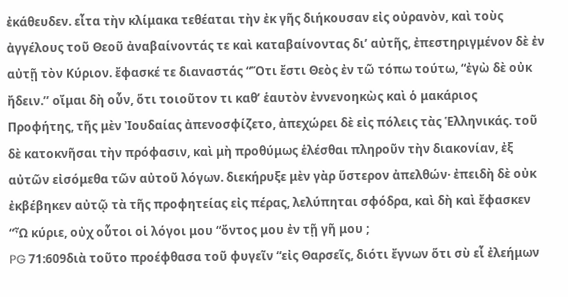ἐκάθευδεν. εἶτα τὴν κλίμακα τεθέαται τὴν ἐκ γῆς διήκουσαν εἰς οὐρανὸν, καὶ τοὺς ἀγγέλους τοῦ Θεοῦ ἀναβαίνοντάς τε καὶ καταβαίνοντας δι’ αὐτῆς, ἐπεστηριγμένον δὲ ἐν αὐτῇ τὸν Κύριον. ἔφασκέ τε διαναστάς “Ὅτι ἔστι Θεὸς ἐν τῶ τόπω τούτω, “ἐγὼ δὲ οὐκ ἤδειν.’’ οἴμαι δὴ οὖν, ὅτι τοιοῦτον τι καθ’ ἑαυτὸν ἐννενοηκὼς καὶ ὁ μακάριος Προφήτης, τῆς μὲν Ἰουδαίας ἀπενοσφίζετο, ἀπεχώρει δὲ εἰς πόλεις τὰς Ἑλληνικάς. τοῦ δὲ κατοκνῆσαι τὴν πρόφασιν, καὶ μὴ προθύμως ἑλέσθαι πληροῦν τὴν διακονίαν, ἐξ αὐτῶν εἰσόμεθα τῶν αὐτοῦ λόγων. διεκήρυξε μὲν γὰρ ὕστερον ἀπελθών· ἐπειδὴ δὲ οὐκ ἐκβέβηκεν αὐτῷ τὰ τῆς προφητείας εἰς πέρας, λελύπηται σφόδρα, καὶ δὴ καὶ ἔφασκεν “Ὦ κύριε, οὐχ οὗτοι οἱ λόγοι μου “ὄντος μου ἐν τῇ γῆ μου ;
PG 71:609διὰ τοῦτο προέφθασα τοῦ φυγεῖν “εἰς Θαρσεῖς, διότι ἔγνων ὅτι σὺ εἶ ἐλεήμων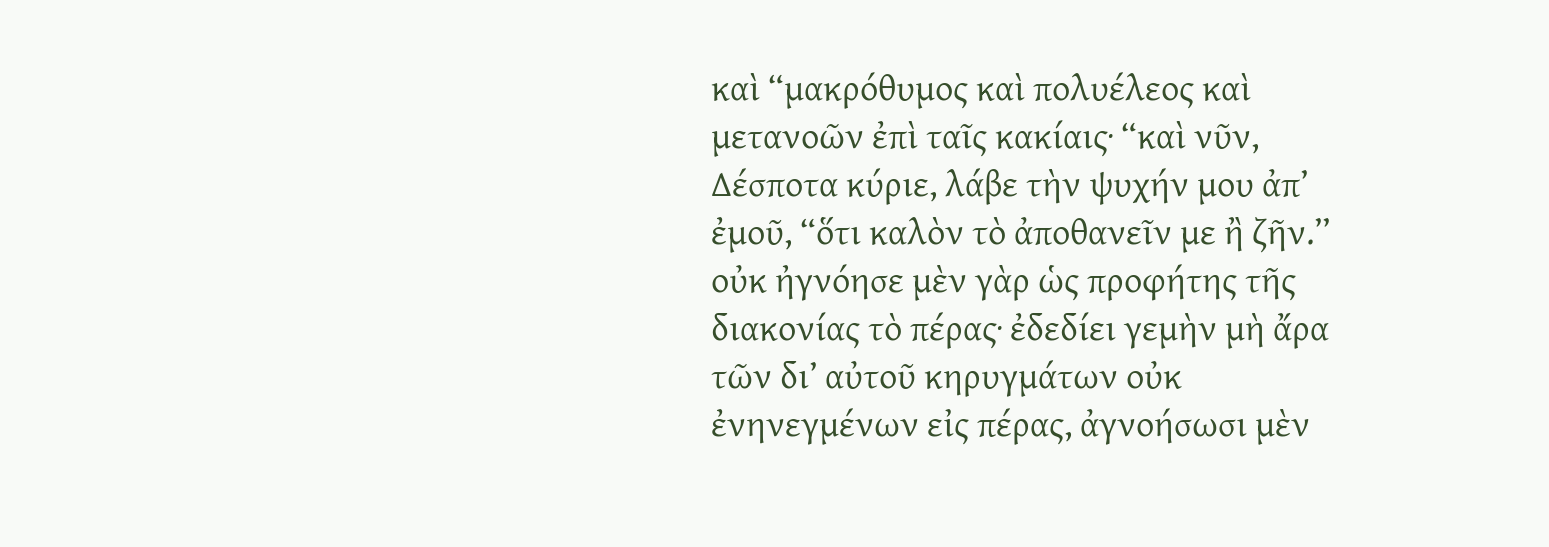καὶ “μακρόθυμος καὶ πολυέλεος καὶ μετανοῶν ἐπὶ ταῖς κακίαις· “καὶ νῦν, Δέσποτα κύριε, λάβε τὴν ψυχήν μου ἀπ’ ἐμοῦ, “ὅτι καλὸν τὸ ἀποθανεῖν με ἢ ζῆν.’’ οὐκ ἠγνόησε μὲν γὰρ ὡς προφήτης τῆς διακονίας τὸ πέρας· ἐδεδίει γεμὴν μὴ ἄρα τῶν δι’ αὐτοῦ κηρυγμάτων οὐκ ἐνηνεγμένων εἰς πέρας, ἀγνοήσωσι μὲν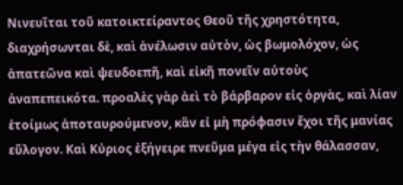Νινευῖται τοῦ κατοικτείραντος Θεοῦ τῆς χρηστότητα, διαχρήσωνται δὲ, καὶ ἀνέλωσιν αὐτὸν, ὡς βωμολόχον, ὡς ἀπατεῶνα καὶ ψευδοεπῆ, καὶ εἰκῆ πονεῖν αὐτοὺς ἀναπεπεικότα. προαλὲς γὰρ ἀεὶ τὸ βάρβαρον εἰς ὀργὰς, καὶ λίαν ἑτοίμως ἀποταυρούμενον, κἂν εἰ μὴ πρόφασιν ἔχοι τῆς μανίας εὔλογον. Καὶ Κὐριος ἐξήγειρε πνεῦμα μέγα εἰς τὴν θάλασσαν,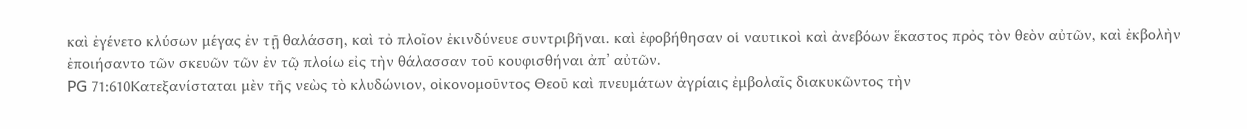καὶ ἐγένετο κλύσων μέγας ἐν τῇ θαλάσση, καὶ τὀ πλοῖον ἐκινδύνευε συντριβῆναι. καὶ ἐφοβήθησαν οἱ ναυτικοὶ καὶ ἀνεβόων ἕκαστος πρὀς τὸν θεὸν αὐτῶν, καὶ ἐκβολὴν ἐποιήσαντο τῶν σκευῶν τῶν ἐν τῶ̣ πλοίω εἰς τὴν θάλασσαν τοῦ κουφισθήναι ἀπ’ αὐτῶν.
PG 71:610Κατεξανίσταται μὲν τῆς νεὼς τὸ κλυδώνιον, οἰκονομοῦντος Θεοῦ καὶ πνευμάτων ἀγρίαις ἐμβολαῖς διακυκῶντος τὴν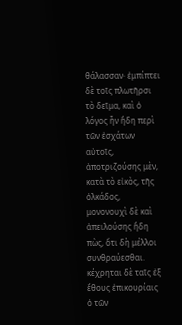θάλασσαν· ἐμπίπτει δὲ τοῖς πλωτῆρσι τὸ δεῖμα, καὶ ὁ λόγος ἦν ἤδη περὶ τῶν ἐσχάτων αὐτοῖς, ἀποτριζούσης μὲν, κατὰ τὸ εἰκὸς, τῆς ὁλκάδος, μονονουχὶ δὲ καὶ ἀπειλούσης ἤδη πὼς, ὅτι δὴ μέλλοι συνθραύεσθαι. κέχρηται δὲ ταῖς ἐξ ἔθους ἐπικουρίαις ὁ τῶν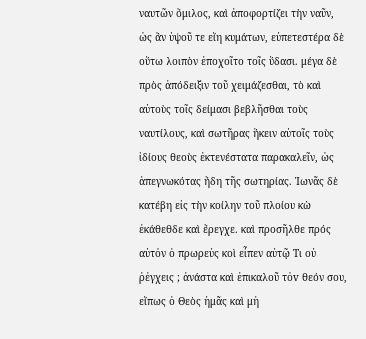ναυτῶν ὅμιλος, καὶ ἀποφορτίζει τὴν ναῦν, ὡς ἂν ὑψοῦ τε εἴη κυμάτων, εὐπετεστέρα δὲ οὕτω λοιπὸν ἐποχοῖτο τοῖς ὕδασι. μέγα δὲ πρὸς ἀπόδειξιν τοῦ χειμάζεσθαι, τὸ καὶ αὐτοὺς τοῖς δείμασι βεβλῆσθαι τοὺς ναυτίλους, καὶ σωτῆρας ἥκειν αὐτοῖς τοὺς ἰδίους θεοὺς ἐκτενέστατα παρακαλεῖν, ὡς ἀπεγνωκότας ἤδη τῆς σωτηρίας. Ἰωνᾶς δὲ κατέβη εἰς τὴν κοίλην τοῦ πλοίου κὼ ἐκάθεθδε καὶ ἔρεγχε. καὶ προσῆλθε πρός αὐτὀν ὁ πρωρεὐς κοὶ εἶπεν αὐτῷ Τι οὐ ῥἐγχεις ; ἀνάστα καὶ ἐπικαλοῦ τὀv θεόν σου, εἴπως ὁ Θεὸς ἡμᾶς καὶ μἠ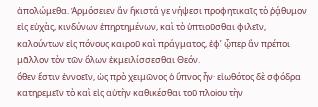ἀπολώμεθα. Ἁρμόσειεν ἂν ἥκιστά γε νήψεσι προφητικαῖς τὸ ῥᾴθυμον εἰς εὐχὰς, κινδύνων ἐπηρτημένων, καὶ τὸ ὑπτιοῦσθαι φιλεῖν, καλούντων εἰς πόνους καιροῦ καὶ πράγματος, ἐφ’ ᾧπερ ἃν πρέποι μᾶλλον τὸν τῶν ὅλων ἐκμειλίσσεσθαι Θεόν.
ὅθεν ἔστιν ἐννοεῖν, ὡς πρὸ χειμῶνος ὁ ὕπνος ἦν· εἰωθότος δὲ σφόδρα κατηρεμεῖν τὸ καὶ εἰς αὐτὴν καθικέσθαι τοῦ πλοiου τὴν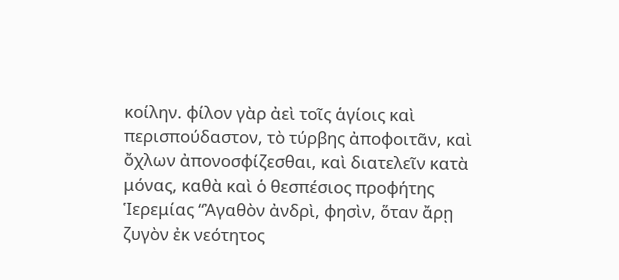κοίλην. φίλον γὰρ ἀεὶ τοῖς ἁγίοις καὶ περισπούδαστον, τὸ τύρβης ἀποφοιτᾶν, καὶ ὄχλων ἀπονοσφίζεσθαι, καὶ διατελεῖν κατὰ μόνας, καθὰ καὶ ὁ θεσπέσιος προφήτης Ἱερεμίας “Ἀγαθὸν ἀνδρὶ, φησὶν, ὅταν ἄρῃ ζυγὸν ἐκ νεότητος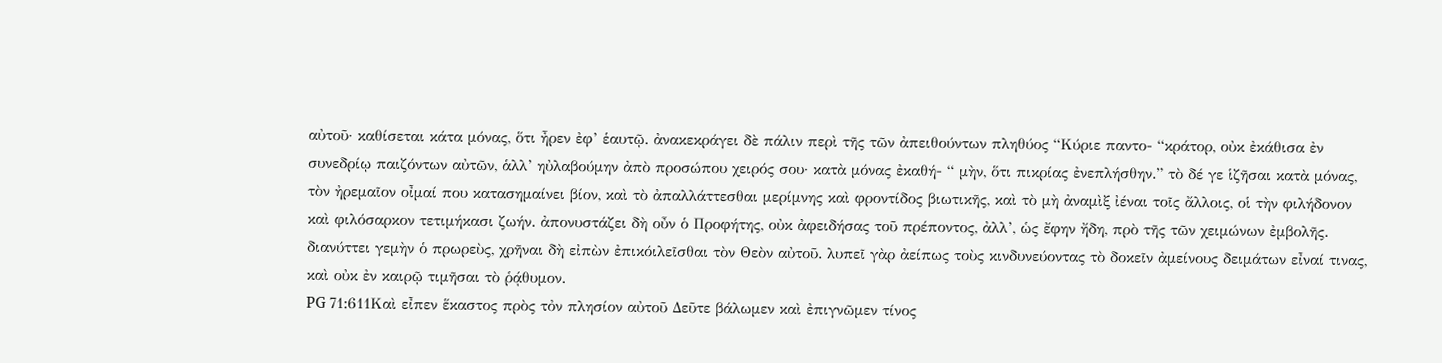αὐτοῦ· καθίσεται κάτα μόνας, ὅτι ἦρεν ἐφ’ ἑαυτῷ. ἀνακεκράγει δὲ πάλιν περὶ τῆς τῶν ἀπειθούντων πληθύος “Κύριε παντο- “κράτορ, οὐκ ἐκάθισα ἐν συνεδρίῳ παιζόντων αὐτῶν, ἁλλ’ ηὐλαβούμην ἀπὸ προσώπου χειρός σου· κατὰ μόνας ἐκαθή- “ μὴν, ὅτι πικρίας ἐνεπλήσθην.” τὸ δέ γε ἱζῆσαι κατὰ μόνας, τὸν ἠρεμαῖον οἶμαί που κατασημαίνει βίον, καὶ τὸ ἀπαλλάττεσθαι μερίμνης καὶ φροντίδος βιωτικῆς, καὶ τὸ μὴ ἀναμὶξ ἰέναι τοῖς ἄλλοις, οἱ τὴν φιλήδονον καὶ φιλόσαρκον τετιμήκασι ζωήν. ἀπονυστάζει δὴ οὖν ὁ Προφήτης, οὐκ ἀφειδήσας τοῦ πρέποντος, ἀλλ’, ὡς ἔφην ἤδη, πρὸ τῆς τῶν χειμώνων ἐμβολῆς. διανύττει γεμὴν ὁ πρωρεὺς, χρῆναι δὴ εἰπὼν ἐπικόιλεῖσθαι τὸν Θεὸν αὐτοῦ. λυπεῖ γὰρ ἀείπως τοὺς κινδυνεύοντας τὸ δοκεῖν ἀμείνους δειμάτων εἶναί τινας, καὶ οὐκ ἐν καιρῷ τιμῆσαι τὸ ῥᾴθυμον.
PG 71:611Καὶ εἶπεν ἕκαστος πρὸς τὀν πλησίον αὐτοῦ Δεῦτε βάλωμεν καὶ ἐπιγνῶμεν τίνος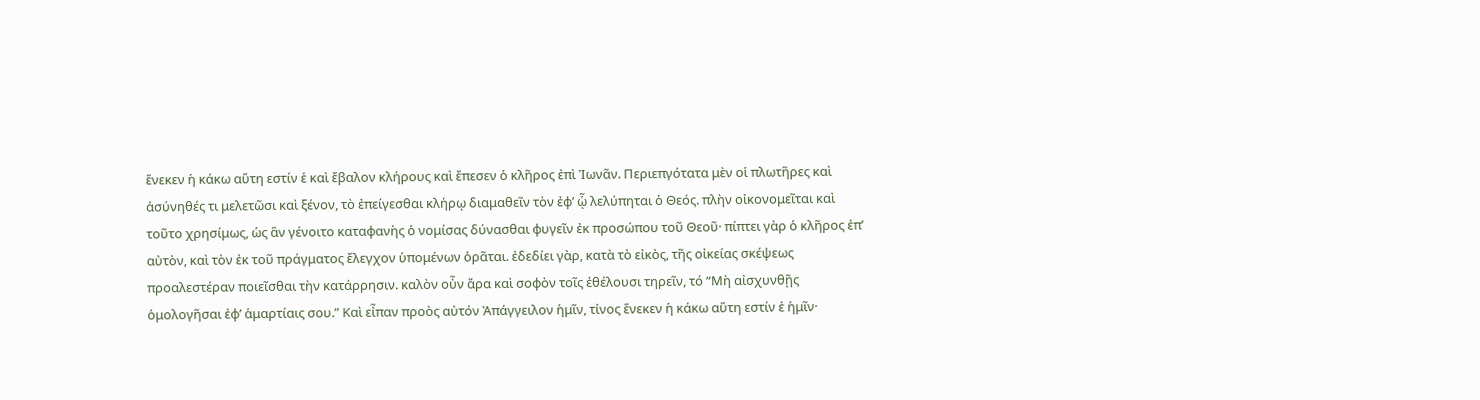ἕνεκεν ἡ κάκω αὕτη εστίν ἑ καὶ ἔβαλον κλήρους καὶ ἔπεσεν ὁ κλῆρος ἐπὶ Ἰωνᾶν. Περιεπγότατα μὲν οἱ πλωτῆρες καὶ ἀσύνηθές τι μελετῶσι καὶ ξένον, τὸ ἐπείγεσθαι κλήρῳ διαμαθεῖν τὸν ἐφ’ ᾧ λελύπηται ὁ Θεός. πλὴν οἰκονομεῖται καὶ τοῦτο χρησίμως, ὡς ἃν γένοιτο καταφανὴς ὁ νομίσας δύνασθαι φυγεῖν ἐκ προσώπου τοῦ Θεοῦ· πίπτει γὰρ ὁ κλῆρος ἐπ’ αὐτὸν, καὶ τὸν ἐκ τοῦ πράγματος ἔλεγχον ὑπομένων ὁρᾶται. ἐδεδίει γὰρ, κατὰ τὸ εἰκὸς, τῆς οἰκείας σκέψεως προαλεστέραν ποιεῖσθαι τὴν κατάρρησιν. καλὸν οὖν ἄρα καὶ σοφὸν τοῖς ἐθέλουσι τηρεῖν, τό “Μὴ αἰσχυνθῇς ὁμολογῆσαι ἐφ’ ἁμαρτίαις σου.” Καὶ εἶπαν προὸς αὐτόν Ἀπάγγειλον ἡμῖν, τἰνος ἕνεκεν ἡ κάκω αὕτη εστίν ἑ ἡμῖν·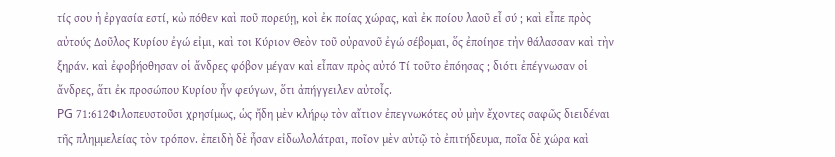τίς σου ἡ ἐργασία εστί, κὼ πόθεν καὶ ποῦ πορεύῃ, κοὶ ἐκ ποίας χώρας, καὶ ἐκ ποίου λαοῦ εἶ σύ ; καὶ εἶπε πρὸς αὐτούς Δοῦλος Κυρίου ἐγώ εἰμι, καὶ τοι Κύριον Θεὸν τοῦ οὐρανοῦ ἐγώ σέβομαι, ὅς ἐποίησε τἠν θάλασσαν καὶ τὴν ξηράν. καὶ ἐφοβήοθησαν οἱ ἄνδρες φόβον μέγαν καὶ εἶπαν πρὸς αὐτό Τί τοῦτο ἐπόησας ; διότι ἐπέγνωσαν οἱ ἄνδρες, ἅτι ἐκ προσώπου Κυρίου ἦν φεύγων, ὅτι ἀπήγγειλεν αὐτοἶς.
PG 71:612Φιλοπευστοῦσι χρησίμως, ὡς ἤδη μὲν κλήρῳ τὸν αἴτιον ἐπεγνωκότες οὐ μὴν ἔχοντες σαφῶς διειδέναι τῆς πλημμελείας τὸν τρόπον. ἐπειδὴ δὲ ἦσαν εἰδωλολάτραι, ποῖον μὲν αὐτῷ τὸ ἐπιτήδευμα, ποῖα δὲ χώρα καὶ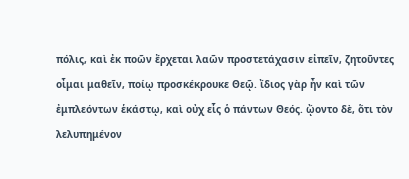πόλις, καὶ ἐκ ποῶν ἔρχεται λαῶν προστετάχασιν εἰπεῖν, ζητοῦντες οἶμαι μαθεῖν, ποίῳ προσκέκρουκε Θεῷ. ἴδιος γὰρ ἦν καὶ τῶν ἐμπλεόντων ἑκάστῳ, καὶ οὐχ εἷς ὁ πάντων Θεός. ᾤοντο δὲ, ὅτι τὸν λελυπημένον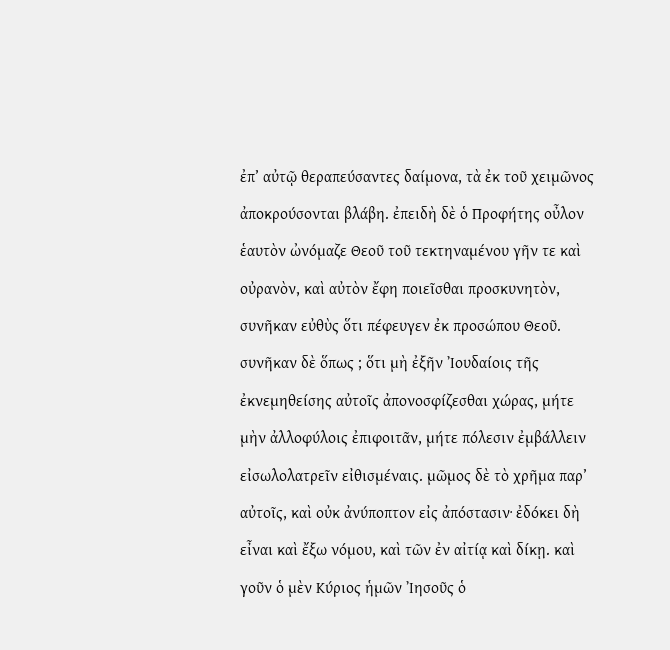ἐπ’ αὐτῷ θεραπεύσαντες δαίμονα, τὰ ἐκ τοῦ χειμῶνος ἀποκρούσονται βλάβη. ἐπειδὴ δὲ ὁ Προφήτης οὖλον ἑαυτὸν ὠνόμαζε Θεοῦ τοῦ τεκτηναμένου γῆν τε καὶ οὐρανὸν, καὶ αὐτὸν ἔφη ποιεῖσθαι προσκυνητὸν, συνῆκαν εὐθὺς ὅτι πέφευγεν ἐκ προσώπου Θεοῦ. συνῆκαν δὲ ὅπως ; ὅτι μὴ ἐξῆν Ἰουδαίοις τῆς ἐκνεμηθείσης αὐτοῖς ἀπονοσφίζεσθαι χώρας, μήτε μὴν ἀλλοφύλοις ἐπιφοιτᾶν, μήτε πόλεσιν ἐμβάλλειν εἰσωλολατρεῖν εἰθισμέναις. μῶμος δὲ τὸ χρῆμα παρ’ αὐτοῖς, καὶ οὐκ ἀνύποπτον εἰς ἀπόστασιν· ἐδόκει δὴ εἶναι καὶ ἔξω νόμου, καὶ τῶν ἐν αἰτίᾳ καὶ δίκῃ. καὶ γοῦν ὁ μὲν Κύριος ἡμῶν Ἰησοῦς ὁ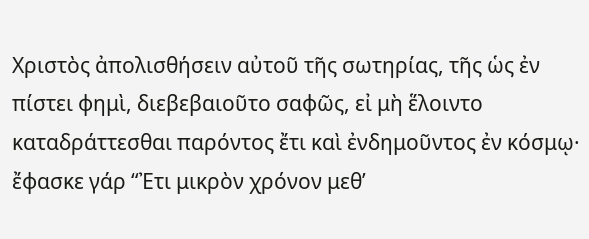Χριστὸς ἀπολισθήσειν αὐτοῦ τῆς σωτηρίας, τῆς ὡς ἐν πίστει φημὶ, διεβεβαιοῦτο σαφῶς, εἰ μὴ ἕλοιντο καταδράττεσθαι παρόντος ἔτι καὶ ἐνδημοῦντος ἐν κόσμῳ· ἔφασκε γάρ “Ἐτι μικρὸν χρόνον μεθ’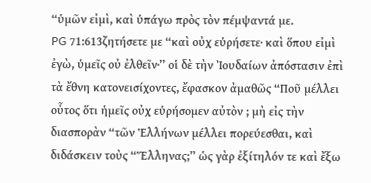“ὑμῶν εἰμὶ, καὶ ὑπάγω πρὸς τὸν πέμψαντά με.
PG 71:613ζητήσετε με “καὶ οὐχ εὑρήσετε· καὶ ὅπου εἰμὶ ἐγὼ, ὑμεῖς οὐ ἐλθεῖν·’’ οἱ δὲ τὴν Ἰουδαίων ἀπόστασιν ἐπὶ τὰ ἔθνη κατονεισίχοντες, ἔφασκον ἀμαθῶς “Ποῦ μέλλει οὗτος ὅτι ἡμεῖς οὐχ εὑρήσομεν αὐτὸν ; μὴ εἰς τὴν διασπορὰν “τῶν Ἑλλήνων μέλλει πορεύεσθαι, καὶ διδάσκειν τοὺς “Ἕλληνας;” ὡς γὰρ ἐξίτηλόν τε καὶ ἔξω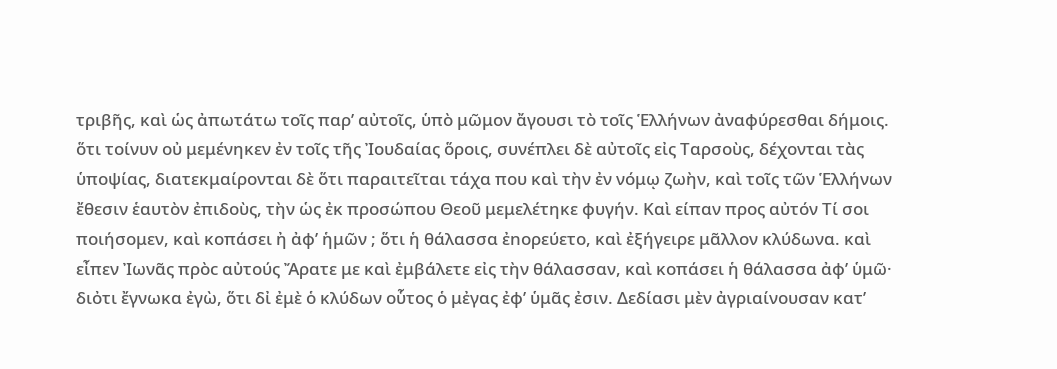τριβῆς, καὶ ὡς ἀπωτάτω τοῖς παρ’ αὐτοῖς, ὑπὸ μῶμον ἄγουσι τὸ τοῖς Ἑλλήνων ἀναφύρεσθαι δήμοις. ὅτι τοίνυν οὐ μεμένηκεν ἐν τοῖς τῆς Ἰουδαίας ὅροις, συνέπλει δὲ αὐτοῖς εἰς Ταρσοὺς, δέχονται τὰς ὑποψίας, διατεκμαίρονται δὲ ὅτι παραιτεῖται τάχα που καὶ τὴν ἐν νόμῳ ζωὴν, καὶ τοῖς τῶν Ἑλλήνων ἔθεσιν ἑαυτὸν ἐπιδοὺς, τὴν ὡς ἐκ προσώπου Θεοῦ μεμελέτηκε φυγήν. Καὶ είπαν προς αὐτόν Τί σοι ποιήσομεν, καὶ κοπάσει ἠ ἀφ’ ἡμῶν ; ὅτι ἡ θάλασσα ἐnορεύετο, καὶ ἐξήγειρε μᾶλλον κλύδωνα. καὶ εἶπεν Ἰωνᾶς πρὸc αὐτούς Ἄρατε με καὶ ἐμβάλετε εἰς τὴν θάλασσαν, καὶ κοπάσει ἡ θάλασσα ἀφ’ ὑμῶ· διὀτι ἔγνωκα ἐγὼ, ὅτι δἰ ἐμὲ ὁ κλύδων οὗτος ὁ μἐγας ἐφ’ ὑμᾶς ἐσιν. Δεδίασι μὲν ἀγριαίνουσαν κατ’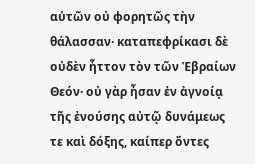αὐτῶν οὐ φορητῶς τὴν θάλασσαν· καταπεφρίκασι δὲ οὐδὲν ἧττον τὸν τῶν Ἑβραίων Θεόν· οὐ γὰρ ἦσαν ἐν ἀγνοίᾳ τῆς ἐνούσης αὐτῷ δυνάμεως τε καὶ δόξης, καίπερ ὄντες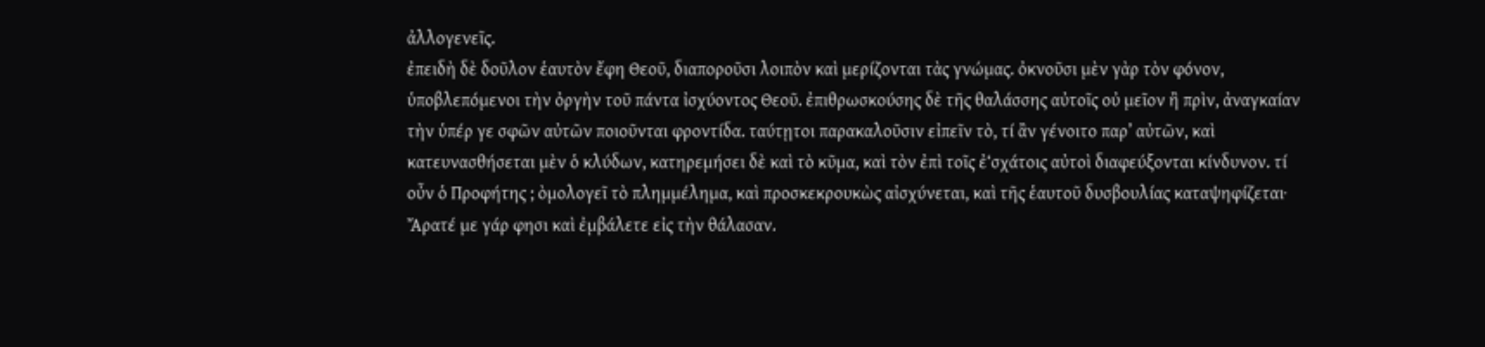ἀλλογενεῖς.
ἐπειδὴ δὲ δοῦλον ἑαυτὸν ἔφη Θεοῦ, διαποροῦσι λοιπὸν καὶ μερίζονται τὰς γνώμας. ὀκνοῦσι μὲν γὰρ τὸν φόνον, ὑποβλεπόμενοι τὴν ὀργὴν τοῦ πάντα ἰσχύοντος Θεοῦ. ἐπιθρωσκούσης δὲ τῆς θαλάσσης αὐτοῖς οὐ μεῖον ἢ πρὶν, ἀναγκαίαν τὴν ὑπέρ γε σφῶν αὐτῶν ποιοῦνται φροντίδα. ταύτῃτοι παρακαλοῦσιν εἰπεῖν τὸ, τί ἂν γένοιτο παρ’ αὐτῶν, καὶ κατευνασθήσεται μὲν ὁ κλύδων, κατηρεμήσει δὲ καὶ τὸ κῦμα, καὶ τὸν ἐπὶ τοῖς ἐ‘σχάτοις αὐτοὶ διαφεύξονται κίνδυνον. τί οὖν ὁ Προφήτης ; ὸμολογεῖ τὸ πλημμέλημα, καὶ προσκεκρουκὼς αἰσχύνεται, καὶ τῆς ἑαυτοῦ δυσβουλίας καταψηφίζεται· Ἄρατέ με γάρ φησι καὶ ἐμβάλετε εἰς τὴν θάλασαν.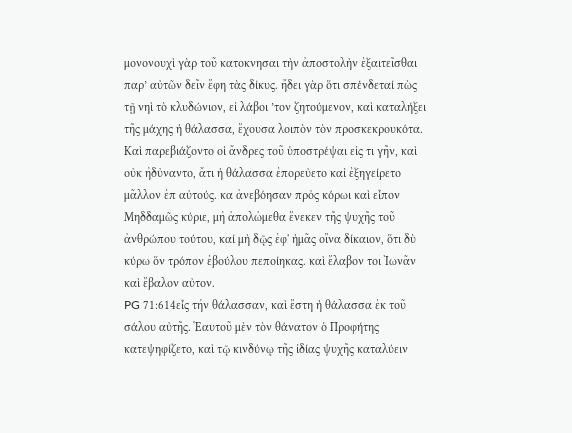μονονουχὶ γὰρ τοῦ κατοκνησαι τὴν ἀποστολὴν ἐξαιτεῖσθαι παρ’ αὐτῶν δεῖν ἔφη τὰς δίκυς. ἤδει γὰρ ὅτι σπένδεταί πὼς τῇ νηὶ τὸ κλυδώνιον, εἰ λάβοι ’τον ζητούμενον, καὶ καταλήξει τῆς μάχης ἡ θάλασσα, ἔχουσα λοιπὸν τὸν προσκεκρουκότα. Καὶ παρεβιάζοντο οἱ ἄνδρες τοῦ ὑποστρέψαι εἰς τι γῆν, καὶ οὐκ ἠδὐναντο, ἄτι ἡ θάλασσα ἐπορεὐετο καἰ ἐξηγείρετο μᾶλλον ἐπ αὐτούς. κα ἀνεβόησαν πρὀς κόρωι καὶ εἶπον Μηδδαμῶς κύριε, μἠ ἀπολὠμεθα ἕνεκεν τῆς ψυχῆς τοῦ ἀνθρώπου τούτου, καί μὴ δῷς ἐφ' ἡμᾶς οἴνα δίκαιον, ὅτι δὺ κύρω ὅν τρόπον ἐβούλου πεποίηκας. καὶ ἔλαβον τοι Ἰωνᾶν καὶ ἔβαλον αὐτον.
PG 71:614εἶς τἠν θάλασσαν, καὶ ἔστη ἡ θάλασσα ἐκ τοῦ σάλου αὐτῆς. Ἑαυτοῦ μὲν τὸν θάνατον ὁ Προφήτης κατεψηφίζετο, καὶ τῷ κινδύνῳ τῆς ἰδίας ψυχῆς καταλύειν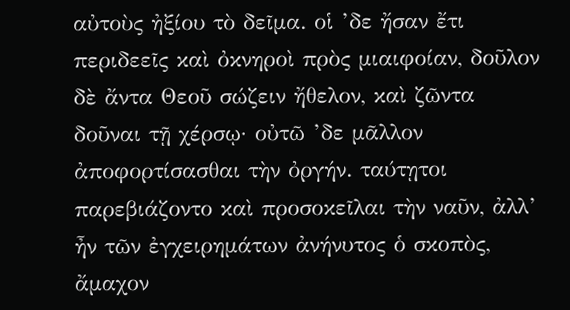αὐτοὺς ἠξίου τὸ δεῖμα. οἱ ’δε ἤσαν ἔτι περιδεεῖς καὶ ὀκνηροὶ πρὸς μιαιφοίαν, δοῦλον δὲ ἄντα Θεοῦ σώζειν ἤθελον, καὶ ζῶντα δοῦναι τῇ χέρσῳ· οὐτῶ ’δε μᾶλλον ἀποφορτίσασθαι τὴν ὀργήν. ταύτῃτοι παρεβιάζοντο καὶ προσοκεῖλαι τὴν ναῦν, ἀλλ’ ἦν τῶν ἐγχειρημάτων ἀνήνυτος ὁ σκοπὸς, ἄμαχον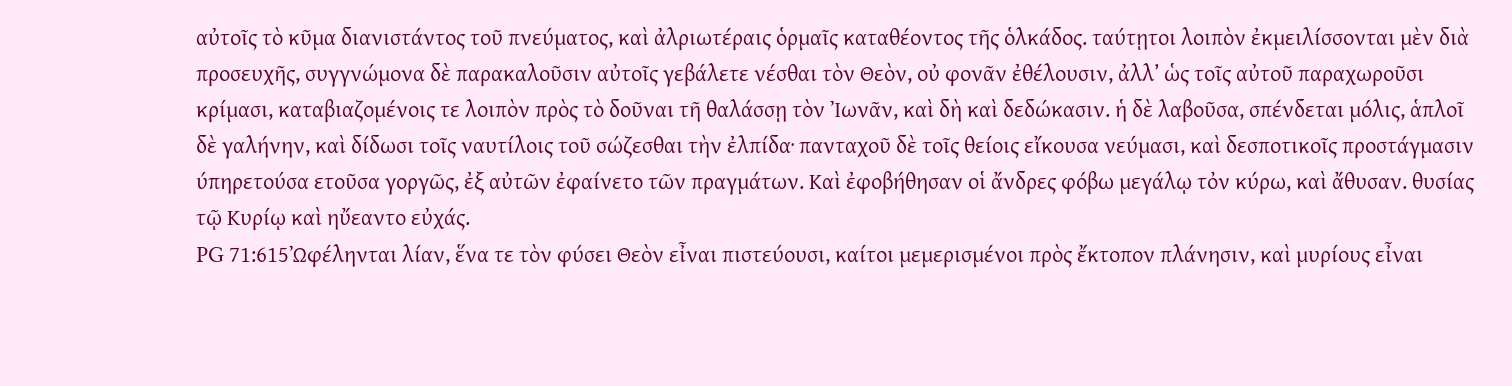αὐτοῖς τὸ κῦμα διανιστάντος τοῦ πνεύματος, καὶ ἀλριωτέραις ὁρμαῖς καταθέοντος τῆς ὁλκάδος. ταύτῃτοι λοιπὸν ἐκμειλίσσονται μὲν διὰ προσευχῆς, συγγνώμονα δὲ παρακαλοῦσιν αὐτοῖς γεβάλετε νέσθαι τὸν Θεὸν, οὐ φονᾶν ἐθέλουσιν, ἀλλ’ ὡς τοῖς αὐτοῦ παραχωροῦσι κρίμασι, καταβιαζομένοις τε λοιπὸν πρὸς τὸ δοῦναι τῆ θαλάσσῃ τὸν Ἰωνᾶν, καὶ δὴ καὶ δεδώκασιν. ἡ δὲ λαβοῦσα, σπένδεται μόλις, ἁπλοῖ δὲ γαλήνην, καὶ δίδωσι τοῖς ναυτίλοις τοῦ σώζεσθαι τὴν ἐλπίδα· πανταχοῦ δὲ τοῖς θείοις εἴκουσα νεύμασι, καὶ δεσποτικοῖς προστάγμασιν ύπηρετούσα ετοῦσα γοργῶς, ἐξ αὐτῶν ἐφαίνετο τῶν πραγμάτων. Καὶ ἐφοβήθησαν οἱ ἄνδρες φόβω μεγάλῳ τὀν κύρω, καὶ ἄθυσαν. θυσίας τῷ Κυρίῳ καὶ ηὔεαντο εὐχάς.
PG 71:615Ὠφέληνται λίαν, ἕνα τε τὸν φύσει Θεὸν εἶναι πιστεύουσι, καίτοι μεμερισμένοι πρὸς ἔκτοπον πλάνησιν, καὶ μυρίους εἶναι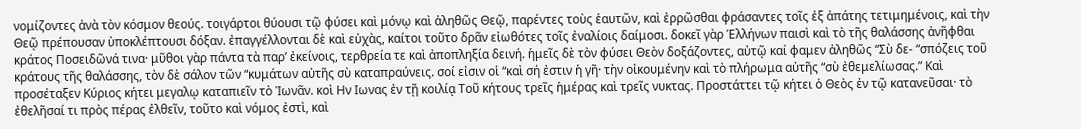νομίζοντες ἀνὰ τὸν κόσμον θεούς. τοιγάρτοι θύουσι τῷ φύσει καὶ μόνῳ καὶ ἀληθῶς Θεῷ, παρέντες τοὺς ἑαυτῶν, καὶ ἐρρῶσθαι φράσαντες τοῖς ἐξ ἀπάτης τετιμημένοις, καὶ τὴν Θεῷ πρέπουσαν ὑποκλέπτουσι δόξαν. ἐπαγγέλλονται δὲ καὶ εὐχὰς, καίτοι τοῦτο δρᾶν εἰωθότες τοῖς ἐναλίοις δαίμοσι. δοκεῖ γὰρ Ἑλλήνων παισὶ καὶ τὸ τῆς θαλάσσης ἀνῆφθαι κράτος Ποσειδῶνά τινα· μῦθοι γὰρ πάντα τὰ παρ’ ἐκείνοις, τερθρεία τε καὶ ἀποπληξία δεινή. ἡμεῖς δὲ τὸν φύσει Θεὸν δοξάζοντες, αὐτῷ καί φαμεν ἀληθῶς “Σὺ δε- “σπόζεις τοῦ κράτους τῆς θαλάσσης, τὸν δὲ σάλον τῶν “κυμάτων αὐτῆς σὺ καταπραύνεις. σοί εἰσιν οἱ “καὶ σή ἐστιν ἡ γῆ· τὴν οἰκουμένην καὶ τὸ πλήρωμα αὐτῆς “σὺ ἐθεμελίωσας.” Καὶ προσέταξεν Κύριος κήτει μεγαλῳ καταπιεῖν τὸ Ἰωνᾶν. κοὶ Ην Ιωνας ἐν τῇ κοιλίᾳ Τοῦ κήτους τρεῖς ἡμέρας καὶ τρεῖς νυκτας. Προστάττει τῷ κήτει ὁ Θεὸς ἐν τῷ κατανεῦσαι· τὸ ἐθελῆσαί τι πρὸς πέρας ἐλθεῖν, τοῦτο καὶ νόμος ἐστὶ, καὶ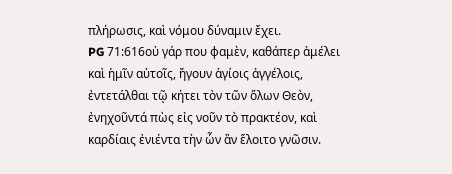πλήρωσις, καὶ νόμου δύναμιν ἔχει.
PG 71:616οὐ γάρ που φαμὲν, καθάπερ ἀμέλει καὶ ἡμῖν αὐτοῖς, ἤγουν ἁγίοις ἀγγέλοις, ἐντετάλθαι τῷ κήτει τὸν τῶν ὅλων Θεὸν, ἐνηχοῦντά πὼς εἰς νοῦν τὸ πρακτέον, καὶ καρδίαις ἐνιέντα τὴν ὧν ἂν ἕλοιτο γνῶσιν.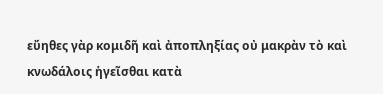εὔηθες γὰρ κομιδῆ καὶ ἀποπληξίας οὐ μακρὰν τὸ καὶ κνωδάλοις ἡγεῖσθαι κατὰ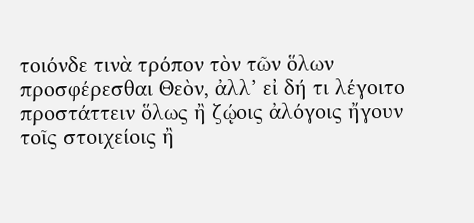τοιόνδε τινὰ τρόπον τὸν τῶν ὅλων προσφέρεσθαι Θεὸν, ἀλλ’ εἰ δή τι λέγοιτο προστάττειν ὅλως ἢ ζῴοις ἀλόγοις ἤγουν τοῖς στοιχείοις ἢ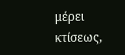μέρει κτίσεως,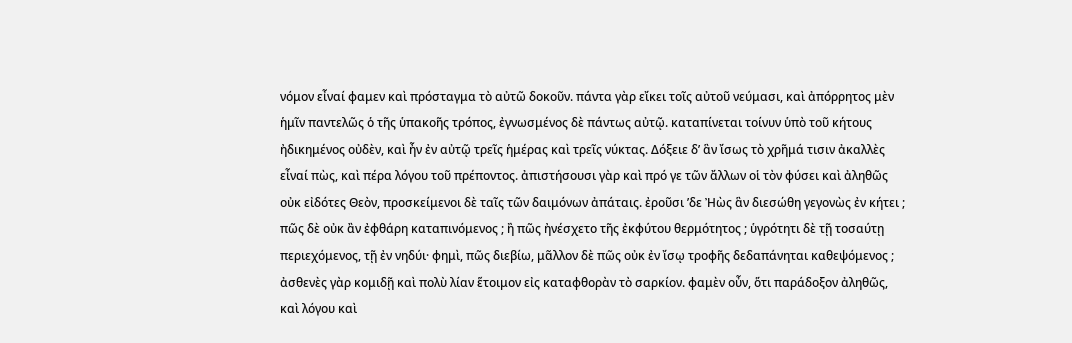νόμον εἶναί φαμεν καὶ πρόσταγμα τὸ αὐτῶ δοκοῦν. πάντα γὰρ εἴκει τοῖς αὐτοῦ νεύμασι, καὶ ἀπόρρητος μὲν ἡμῖν παντελῶς ὁ τῆς ὑπακοῆς τρόπος, ἐγνωσμένος δὲ πάντως αὐτῷ. καταπίνεται τοίνυν ὑπὸ τοῦ κήτους ἠδικημένος οὐδὲν, καὶ ἦν ἐν αὐτῷ τρεῖς ἡμέρας καὶ τρεῖς νύκτας. Δόξειε δ’ ἃν ἴσως τὸ χρῆμά τισιν ἀκαλλὲς εἶναί πὼς, καὶ πέρα λόγου τοῦ πρέποντος. ἀπιστήσουσι γὰρ καὶ πρό γε τῶν ἄλλων οἱ τὸν φύσει καὶ ἀληθῶς οὐκ εἰδότες Θεὸν, προσκείμενοι δὲ ταῖς τῶν δαιμόνων ἀπάταις. ἐροῦσι ’δε Ἠὼς ἃν διεσώθη γεγονὼς ἐν κήτει ; πῶς δὲ οὐκ ἂν ἐφθάρη καταπινόμενος ; ἢ πῶς ἠνέσχετο τῆς ἐκφύτου θερμότητος ; ὑγρότητι δὲ τῇ τοσαύτῃ περιεχόμενος, τῇ ἐν νηδύι· φημὶ, πῶς διεβίω, μᾶλλον δὲ πῶς οὐκ ἐν ἴσῳ τροφῆς δεδαπάνηται καθεψόμενος ;
ἀσθενὲς γὰρ κομιδῇ καὶ πολὺ λίαν ἕτοιμον εἰς καταφθορὰν τὸ σαρκίον. φαμὲν οὖν, ὅτι παράδοξον ἀληθῶς, καὶ λόγου καὶ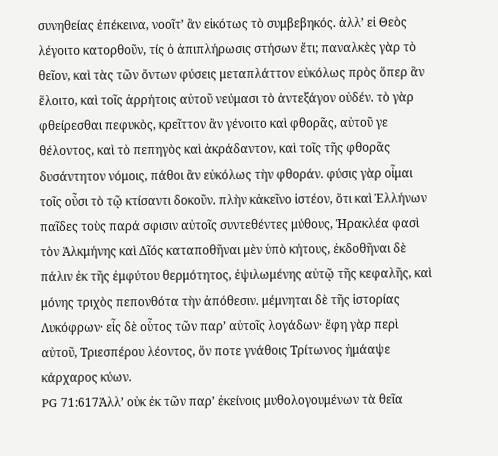συνηθείας ἐπέκεινα, νοοῖτ’ ἂν εἰκότως τὸ συμβεβηκός. ἀλλ’ εἰ Θεὸς λέγοιτο κατορθοῦν, τίς ὁ ἀπιπλήρωσις στήσων ἔτι; παναλκὲς γὰρ τὸ θεῖον, καὶ τὰς τῶν ὄντων φύσεις μεταπλάττον εὐκόλως πρὸς ὅπερ ἃν ἕλοιτο, καὶ τοῖς ἀρρήτοις αὐτοῦ νεύμασι τὸ ἀντεξάγον οὐδέν. τὸ γὰρ φθείρεσθαι πεφυκὸς, κρεῖττον ἂν γένοιτο καὶ φθορᾶς, αὐτοῦ γε θέλοντος, καὶ τὸ πεπηγὸς καὶ ἀκράδαντον, καὶ τοῖς τῆς φθορᾶς δυσάντητον νόμοις, πάθοι ἂν εὐκόλως τὴν φθοράν. φύσις γὰρ οἶμαι τοῖς οὖσι τὸ τῷ κτίσαντι δοκοῦν. πλὴν κἀκεῖνο ἰστέον, ὅτι καὶ Ἑλλήνων παῖδες τοὺς παρά σφισιν αὐτοῖς συντεθέντες μύθους, Ἡρακλέα φασὶ τὸν Ἀλκμήνης καὶ Δῖός καταποθῆναι μὲν ὑπὸ κήτους, ἐκδοθῆναι δὲ πάλιν ἐκ τῆς ἐμφύτου θερμότητος, ἐψιλωμένης αὐτῷ τῆς κεφαλῆς, καὶ μόνης τριχὸς πεπονθότα τὴν ἀπόθεσιν. μέμνηται δὲ τῆς ἱστορίας Λυκόφρων· εἷς δὲ οὗτος τῶν παρ’ αὐτοῖς λογάδων· ἔφη γὰρ περὶ αὐτοῦ, Τριεσπέρου λέοντος, ὅν ποτε γνάθοις Τρίτωνος ἠμάαψε κάρχαρος κύων.
PG 71:617Ἀλλ’ οὐκ ἐκ τῶν παρ’ ἐκείνοις μυθολογουμένων τὰ θεῖα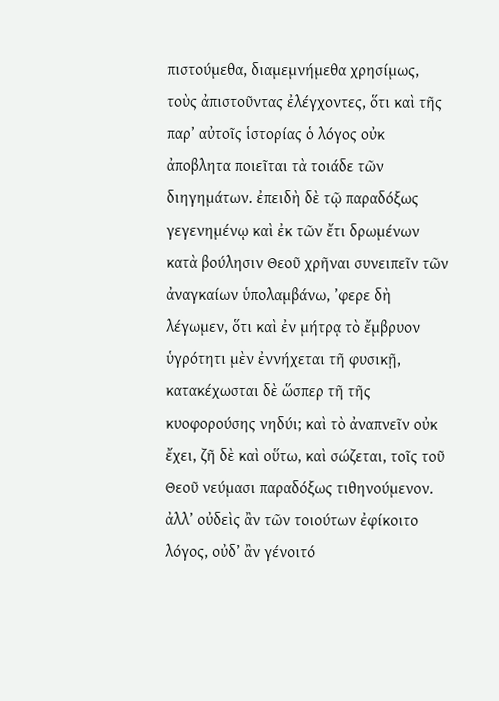πιστούμεθα, διαμεμνήμεθα χρησίμως, τοὺς ἀπιστοῦντας ἐλέγχοντες, ὅτι καὶ τῆς παρ’ αὐτοῖς ἱστορίας ὁ λόγος οὐκ ἀποβλητα ποιεῖται τὰ τοιάδε τῶν διηγημάτων. ἐπειδὴ δὲ τῷ παραδόξως γεγενημένῳ καὶ ἐκ τῶν ἔτι δρωμένων κατὰ βούλησιν Θεοῦ χρῆναι συνειπεῖν τῶν ἀναγκαίων ὑπολαμβάνω, ’φερε δὴ λέγωμεν, ὅτι καὶ ἐν μήτρᾳ τὸ ἔμβρυον ὑγρότητι μὲν ἐννήχεται τῆ φυσικῇ, κατακέχωσται δὲ ὥσπερ τῆ τῆς κυοφορούσης νηδύι; καὶ τὸ ἀναπνεῖν οὐκ ἔχει, ζῆ δὲ καὶ οὕτω, καὶ σώζεται, τοῖς τοῦ Θεοῦ νεύμασι παραδόξως τιθηνούμενον. ἀλλ’ οὐδεὶς ἂν τῶν τοιούτων ἐφίκοιτο λόγος, οὐδ’ ἂν γένοιτό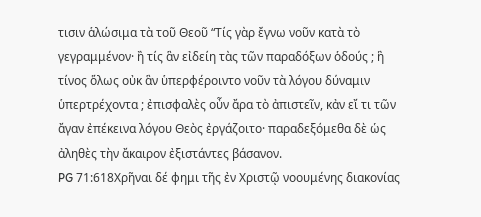τισιν ἁλώσιμα τὰ τοῦ Θεοῦ “Τίς γὰρ ἔγνω νοῦν κατὰ τὸ γεγραμμένον· ἢ τίς ἃν εἰδείη τὰς τῶν παραδόξων ὁδούς ; ἣ τίνος ὅλως οὐκ ἃν ὑπερφέροιντο νοῦν τὰ λόγου δύναμιν ὑπερτρέχοντα ; ἐπισφαλὲς οὖν ἄρα τὸ ἀπιστεῖν, κἀν εἴ τι τῶν ἄγαν ἐπέκεινα λόγου Θεὸς ἐργάζοιτο· παραδεξόμεθα δὲ ὡς ἀληθὲς τὴν ἄκαιρον ἐξιστάντες βάσανον.
PG 71:618Χρῆναι δέ φημι τῆς ἐν Χριστῷ νοουμένης διακονίας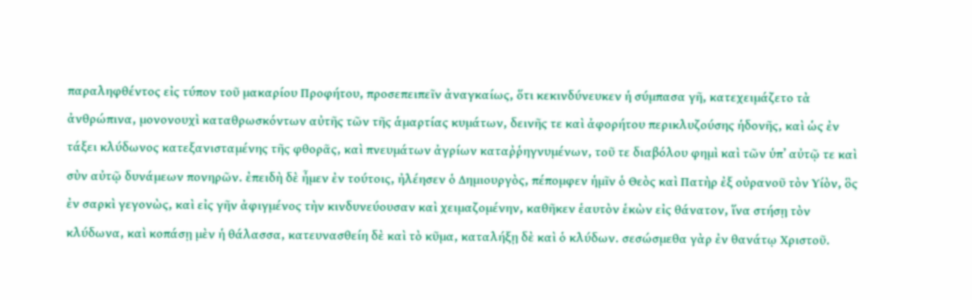παραληφθέντος εἰς τύπον τοῦ μακαρίου Προφήτου, προσεπειπεῖν ἀναγκαίως, ὅτι κεκινδύνευκεν ἡ σύμπασα γῆ, κατεχειμάζετο τὰ ἀνθρώπινα, μονονουχὶ καταθρωσκόντων αὐτῆς τῶν τῆς ἁμαρτίας κυμάτων, δεινῆς τε καὶ ἀφορήτου περικλυζούσης ἡδονῆς, καὶ ὡς ἐν τάξει κλύδωνος κατεξανισταμένης τῆς φθορᾶς, καὶ πνευμάτων ἀγρίων καταῤῥηγνυμένων, τοῦ τε διαβόλου φημὶ καὶ τῶν ὑπ’ αὐτῷ τε καὶ σὺν αὐτῷ δυνάμεων πονηρῶν. ἐπειδὴ δὲ ἦμεν ἐν τούτοις, ἠλέησεν ὁ Δημιουργὸς, πέπομφεν ἡμῖν ὁ Θεὸς καὶ Πατὴρ ἐξ οὐρανοῦ τὸν Υίὸν, ὃς ἐν σαρκὶ γεγονὼς, καὶ εἰς γῆν ἀφιγμένος τὴν κινδυνεύουσαν καὶ χειμαζομένην, καθῆκεν ἑαυτὸν ἑκὼν εἰς θάνατον, ἵνα στήσῃ τὸν κλύδωνα, καὶ κοπάσῃ μὲν ἡ θάλασσα, κατευνασθείη δὲ καὶ τὸ κῦμα, καταλήξῃ δὲ καὶ ὁ κλύδων. σεσώσμεθα γὰρ ἐν θανάτῳ Χριστοῦ.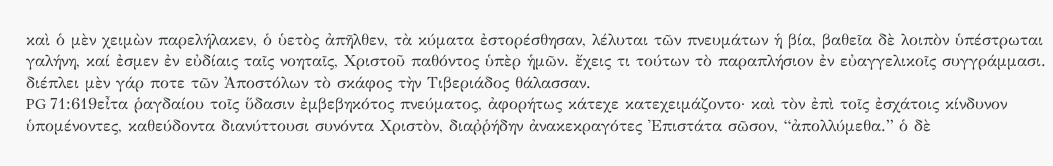καὶ ὁ μὲν χειμὼν παρελήλακεν, ὁ ὑετὸς ἀπῆλθεν, τὰ κύματα ἐστορέσθησαν, λέλυται τῶν πνευμάτων ἡ βία, βαθεῖα δὲ λοιπὸν ὑπέστρωται γαλήνη, καί ἐσμεν ἐν εὐδίαις ταῖς νοηταῖς, Χριστοῦ παθόντος ὑπὲρ ἡμῶν. ἔχεις τι τούτων τὸ παραπλήσιον ἐν εὐαγγελικοῖς συγγράμμασι. διέπλει μὲν γάρ ποτε τῶν Ἀποστόλων τὸ σκάφος τὴν Τιβεριάδος θάλασσαν.
PG 71:619εἶτα ῥαγδαίου τοῖς ὕδασιν ἐμβεβηκότος πνεύματος, ἀφορήτως κάτεχε κατεχειμάζοντο· καὶ τὸν ἐπὶ τοῖς ἐσχάτοις κίνδυνον ὑπομένοντες, καθεύδοντα διανύττουσι συνόντα Χριστὸν, διαῤῥήδην ἀνακεκραγότες Ἐπιστάτα σῶσον, “ἀπολλύμεθα.” ὁ δὲ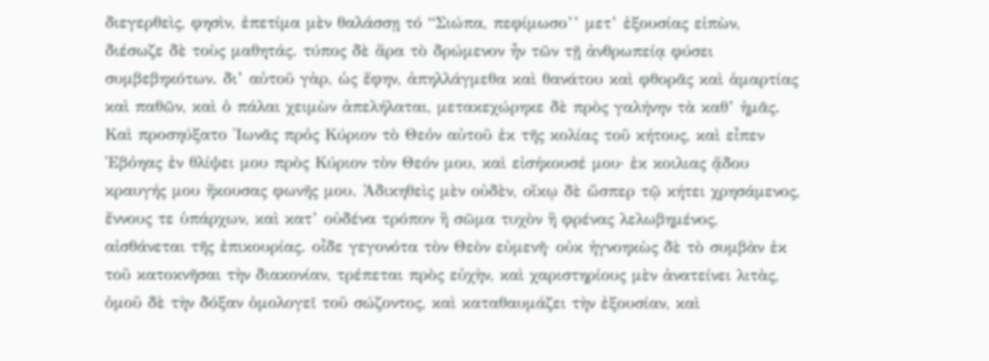διεγερθεὶς, φησὶν, ἐπετίμα μὲν θαλάσσῃ τό “Σιώπα, πεφίμωσο’’ μετ’ ἐξουσίας εἰπὼν, διέσωζε δὲ τοὺς μαθητάς. τύπος δὲ ἄρα τὸ δρώμενον ἦν τῶν τῇ ἀνθρωπείᾳ φύσει συμβεβηκότων. δι’ αὐτοῦ γὰρ, ὡς ἔφην, ἀπηλλάγμεθα καὶ θανάτου καὶ φθορᾶς καὶ ἁμαρτίας καὶ παθῶν, καὶ ὁ πάλαι χειμὼν ἀπελήλαται, μετακεχώρηκε δὲ πρὸς γαλήνην τὰ καθ’ ἡμᾶς. Καὶ προσηύξατο Ἰωνᾶς πρὀς Κύριον τὸ Θεὀν αὐτοῦ ἐκ τῆς κολίας τοῦ κήτους, καὶ εἶπεν Ἐβὀηας ἐν θλίψει μου πρὸς Κύριον τὸν Θεόν μου, καὶ εἰσήκουσέ μου· ἐκ κοιλιας ᾅδου κραυγής μου ἤκουσας φωνῆς μου. Ἀδικηθεὶς μὲν οὐδὲν, οἴκῳ δὲ ὥσπερ τῷ κήτει χρησάμενος, ἔννους τε ὑπάρχων, καὶ κατ’ οὐδένα τρόπον ἢ σῶμα τυχὸν ἣ φρένας λελωβημένος, αἰσθάνεται τῆς ἐπικουρίας. οἶδε γεγονότα τὸν Θεὸν εὐμενῆ· οὐκ ἠγνοηκὼς δὲ τὸ συμβὰν ἐκ τοῦ κατοκνῆσαι τὴν διακονίαν, τρέπεται πρὸς εὐχὴν, καὶ χαριστηρίους μὲν ἀνατείνει λιτὰς, ὁμοῦ δὲ τὴν δόξαν ὁμολογεῖ τοῦ σώζοντος, καὶ καταθαυμάζει τὴν ἐξουσίαν, καὶ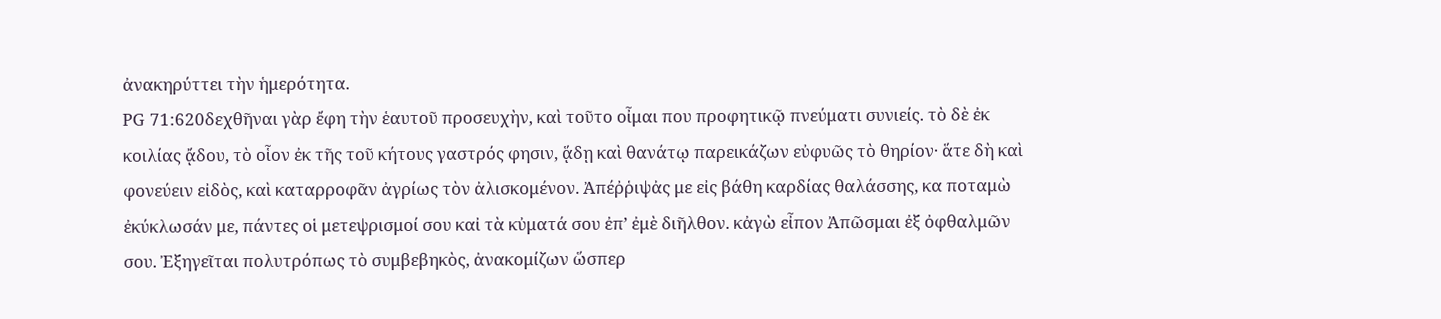ἀνακηρύττει τὴν ἡμερότητα.
PG 71:620δεχθῆναι γὰρ ἔφη τὴν ἑαυτοῦ προσευχὴν, καὶ τοῦτο οἶμαι που προφητικῷ πνεύματι συνιείς. τὸ δὲ ἐκ κοιλίας ᾄδου, τὸ οἷον ἐκ τῆς τοῦ κήτους γαστρός φησιν, ᾅδῃ καὶ θανάτῳ παρεικάζων εὐφυῶς τὸ θηρίον· ἅτε δὴ καὶ φονεύειν εἰδὸς, καὶ καταρροφᾶν ἀγρίως τὸν ἀλισκομένον. Ἀπέῤῥιψἀς με εἰς βάθη καρδίας θαλάσσης, κα ποταμὼ ἐκύκλωσάν με, πάντες οἱ μετεψρισμοί σου καἰ τὰ κὐματά σου ἐπ’ ἐμὲ διῆλθον. κἀγὼ εἶπον Ἀπῶσμαι ἐξ ὀφθαλμῶν σου. Ἐξηγεῖται πολυτρόπως τὸ συμβεβηκὸς, ἀνακομίζων ὥσπερ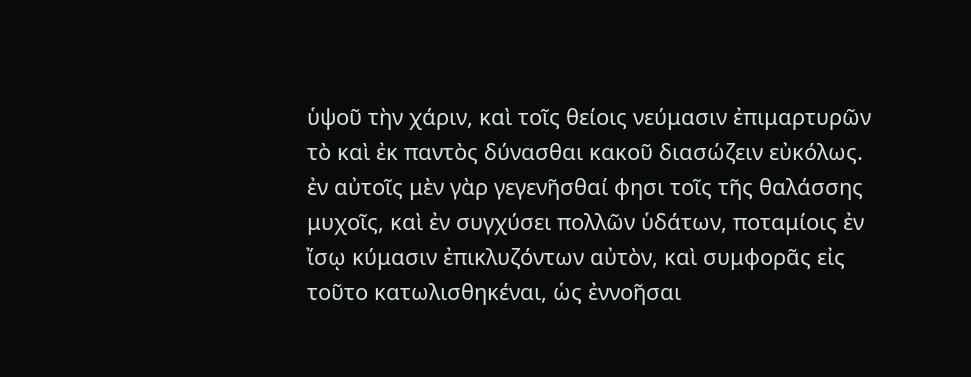ὑψοῦ τὴν χάριν, καὶ τοῖς θείοις νεύμασιν ἐπιμαρτυρῶν τὸ καὶ ἐκ παντὸς δύνασθαι κακοῦ διασώζειν εὐκόλως. ἐν αὐτοῖς μὲν γὰρ γεγενῆσθαί φησι τοῖς τῆς θαλάσσης μυχοῖς, καὶ ἐν συγχύσει πολλῶν ὑδάτων, ποταμίοις ἐν ἴσῳ κύμασιν ἐπικλυζόντων αὐτὸν, καὶ συμφορᾶς εἰς τοῦτο κατωλισθηκέναι, ὡς ἐννοῆσαι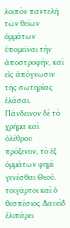λοιπὸν παντελῆ τῶν θείων ὀμμάτων ὑπομεῖναι τὴν ἀποστροφὴν, καὶ εἰς ἀπόγνωσιν τῆς σωτηρίας ἐλάσαι. Πάνδεινον δὲ τὸ χρῆμα καὶ ὀλέθρου πρόξενον, τὸ ἐξ ὀμμάτων φημὶ γενέσθαι Θεοῦ.
τοιγάρτοι καὶ ὁ θεσπέσιος Δαυεὶδ ἐλιπάρει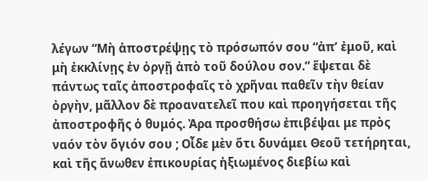λέγων “Μὴ ἀποστρέψῃς τὸ πρόσωπόν σου “ἀπ’ ἐμοῦ, καὶ μὴ ἐκκλίνῃς ἐν ὀργῇ ἀπὸ τοῦ δούλου σον.” ἕψεται δὲ πάντως ταῖς ἀποστροφαῖς τὸ χρῆναι παθεῖν τὴν θείαν ὀργὴν, μᾶλλον δὲ προανατελεῖ που καὶ προηγήσεται τῆς ἀποστροφῆς ὁ θυμός. Ἀρα προσθήσω ἐπιβέψαι με πρὸς ναόν τὸν ὅγιόν σου ; Οἶδε μὲν ὅτι δυνάμει Θεοῦ τετήρηται, καὶ τῆς ἄνωθεν ἐπικουρίας ἠξιωμένος διεβίω καὶ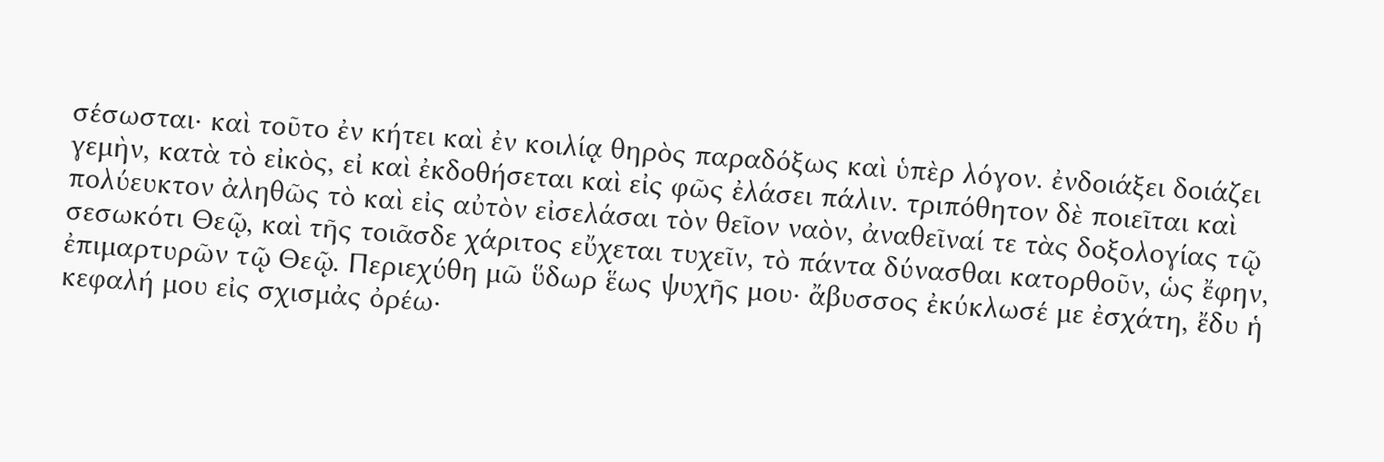σέσωσται· καὶ τοῦτο ἐν κήτει καὶ ἐν κοιλίᾳ θηρὸς παραδόξως καὶ ὑπὲρ λόγον. ἐνδοιάξει δοιάζει γεμὴν, κατὰ τὸ εἰκὸς, εἰ καὶ ἐκδοθήσεται καὶ εἰς φῶς ἐλάσει πάλιν. τριπόθητον δὲ ποιεῖται καὶ πολύευκτον ἀληθῶς τὸ καὶ εἰς αὐτὸν εἰσελάσαι τὸν θεῖον ναὸν, ἀναθεῖναί τε τὰς δοξολογίας τῷ σεσωκότι Θεῷ, καὶ τῆς τοιᾶσδε χάριτος εὔχεται τυχεῖν, τὸ πάντα δύνασθαι κατορθοῦν, ὡς ἔφην, ἐπιμαρτυρῶν τῷ Θεῷ. Περιεχύθη μῶ ὕδωρ ἕως ψυχῆς μου· ἄβυσσος ἐκύκλωσέ με ἐσχάτη, ἔδυ ἡ κεφαλή μου εἰς σχισμἀς ὀρέω·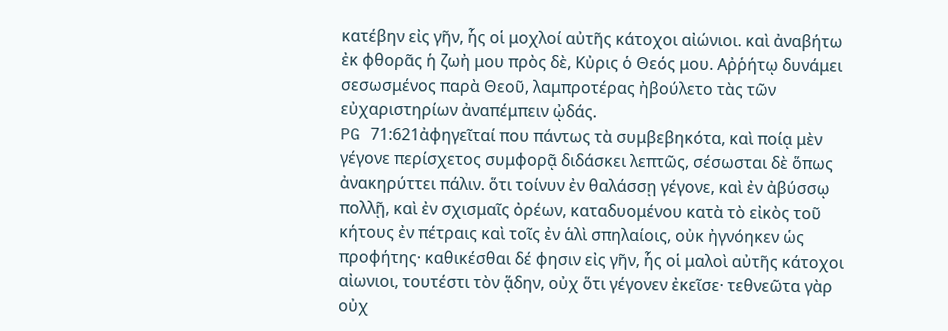κατέβην εἰς γῆν, ἧς οἱ μοχλοί αὐτῆς κάτοχοι αἰώνιοι. καὶ ἀναβήτω ἐκ φθορᾶς ἡ ζωἠ μου πρὸς δὲ, Κὐρις ὁ Θεός μου. Αῤῥήτῳ δυνάμει σεσωσμένος παρὰ Θεοῦ, λαμπροτέρας ἠβούλετο τὰς τῶν εὐχαριστηρίων ἀναπέμπειν ᾠδάς.
PG 71:621ἀφηγεῖταί που πάντως τὰ συμβεβηκότα, καὶ ποίᾳ μὲν γέγονε περίσχετος συμφορᾷ διδάσκει λεπτῶς, σέσωσται δὲ ὅπως ἀνακηρύττει πάλιν. ὅτι τοίνυν ἐν θαλάσσῃ γέγονε, καὶ ἐν ἀβύσσῳ πολλῇ, καὶ ἐν σχισμαῖς ὀρέων, καταδυομένου κατὰ τὸ εἰκὸς τοῦ κήτους ἐν πέτραις καὶ τοῖς ἐν ἁλὶ σπηλαίοις, οὐκ ἠγνόηκεν ὡς προφήτης· καθικέσθαι δέ φησιν εἰς γῆν, ἧς οἱ μαλοὶ αὐτῆς κάτοχοι αἰωνιοι, τουτέστι τὸν ᾅδην, οὐχ ὅτι γέγονεν ἐκεῖσε· τεθνεῶτα γὰρ οὐχ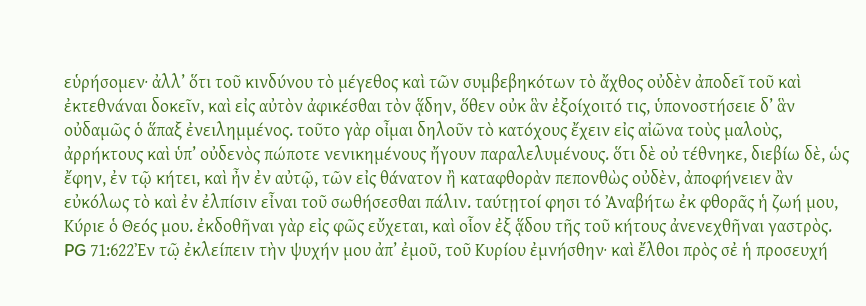εὑρήσομεν· ἀλλ’ ὅτι τοῦ κινδύνου τὸ μέγεθος καὶ τῶν συμβεβηκότων τὸ ἄχθος οὐδὲν ἀποδεῖ τοῦ καὶ ἐκτεθνάναι δοκεῖν, καὶ εἰς αὐτὸν ἀφικέσθαι τὸν ᾅδην, ὅθεν οὐκ ἃν ἐξοίχοιτό τις, ὑπονοστήσειε δ’ ἃν οὐδαμῶς ὁ ἅπαξ ἐνειλημμένος. τοῦτο γὰρ οἶμαι δηλοῦν τὸ κατόχους ἔχειν εἰς αἰῶνα τοὺς μαλοὺς, ἀρρήκτους καὶ ὑπ’ οὐδενὸς πώποτε νενικημένους ἤγουν παραλελυμένους. ὅτι δὲ οὐ τέθνηκε, διεβίω δὲ, ὡς ἔφην, ἐν τῷ κήτει, καὶ ἦν ἐν αὐτῷ, τῶν εἰς θάνατον ἢ καταφθορὰν πεπονθὼς οὐδὲν, ἀποφήνειεν ἂν εὐκόλως τὸ καὶ ἐν ἐλπίσιν εἶναι τοῦ σωθήσεσθαι πάλιν. ταύτῃτοί φησι τό Ἀναβήτω ἐκ φθορᾶς ἡ ζωή μου, Κύριε ὁ Θεός μου. ἐκδοθῆναι γὰρ εἰς φῶς εὔχεται, καὶ οἷον ἐξ ᾅδου τῆς τοῦ κήτους ἀνενεχθῆναι γαστρὸς.
PG 71:622Ἐν τῶ̣ ἐκλείπειν τὴν ψυχήν μου ἀπ’ ἐμοῦ, τοῦ Κυρίου ἐμνήσθην· καὶ ἔλθοι πρὸς σἐ ἡ προσευχή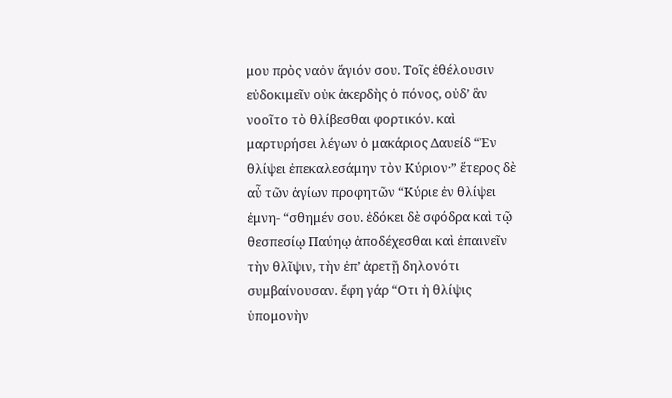μου πρὸς ναὀν ἅγιόν σου. Τοῖς ἐθέλουσιν εὐδοκιμεῖν οὐκ ἀκερδὴς ὁ πόνος, οὐδ’ ἃν νοοῖτο τὸ θλίβεσθαι φορτικόν. καὶ μαρτυρήσει λέγων ὁ μακάριος Δαυείδ “Ἐν θλίψει ἐπεκαλεσάμην τὸν Κύριον·” ἕτερος δὲ αὖ τῶν ἁγίων προφητῶν “Κύριε ἐν θλίψει ἐμνη- “σθημέν σου. ἐδόκει δὲ σφόδρα καὶ τῷ θεσπεσίῳ Παύηῳ ἀποδέχεσθαι καὶ ἐπαινεῖν τὴν θλῖψιν, τὴν ἐπ’ ἀρετῇ δηλονότι συμβαίνουσαν. ἔφη γάρ “Οτι ἡ θλίψις ὑπομονὴν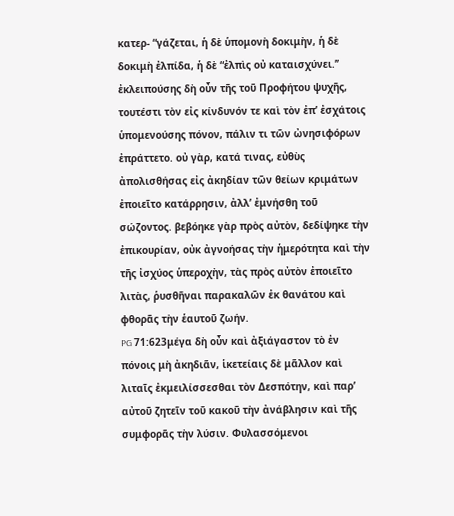κατερ- “γάζεται, ἡ δὲ ὑπομονὴ δοκιμὴν, ἡ δὲ δοκιμὴ ἐλπίδα, ἡ δὲ “ἐλπὶς οὐ καταισχύνει.’’ ἐκλειπούσης δὴ οὖν τῆς τοῦ Προφήτου ψυχῆς, τουτέστι τὸν εἰς κίνδυνόν τε καὶ τὸν ἐπ’ ἐσχάτοις ὑπομενούσης πόνον, πάλιν τι τῶν ὠνησιφόρων ἐπράττετο. οὐ γὰρ, κατά τινας, εὐθὺς ἀπολισθήσας εἰς ἀκηδίαν τῶν θείων κριμάτων ἐποιεῖτο κατάρρησιν, ἀλλ’ ἐμνήσθη τοῦ σώζοντος. βεβόηκε γὰρ πρὸς αὐτὸν, δεδίψηκε τὴν ἐπικουρίαν, οὐκ ἀγνοήσας τὴν ἡμερότητα καὶ τὴν τῆς ἰσχύος ὑπεροχὴν, τὰς πρὸς αὐτὸν ἐποιεῖτο λιτὰς, ῥυσθῆναι παρακαλῶν ἐκ θανάτου καὶ φθορᾶς τὴν ἑαυτοῦ ζωήν.
PG 71:623μέγα δὴ οὖν καὶ ἀξιάγαστον τὸ ἐν πόνοις μὴ ἀκηδιᾶν, ἱκετείαις δὲ μᾶλλον καὶ λιταῖς ἐκμειλίσσεσθαι τὸν Δεσπότην, καὶ παρ’ αὐτοῦ ζητεῖν τοῦ κακοῦ τὴν ἀνάβλησιν καὶ τῆς συμφορᾶς τὴν λύσιν. Φυλασσόμενοι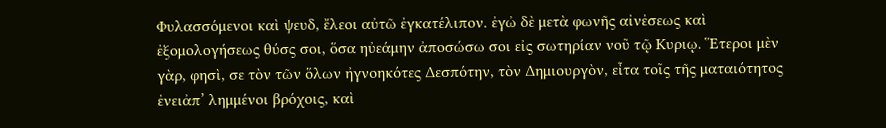Φυλασσόμενοι καὶ ψευδ, ἔλεοι αὐτῶ ἐγκατέλιπον. ἐγὠ δὲ μετὰ φωνῆς αἰνἐσεως καὶ ἐξομολογήσεως θύσς σοι, ὅσα ηὐεάμην ἀποσώσω σοι εἰς σωτηρίαν νοῦ τῷ Κυριῳ. Ἕτεροι μὲν γὰρ, φησὶ, σε τὸν τῶν ὅλων ἠγνοηκότες Δεσπότην, τὸν Δημιουργὸν, εἶτα τοῖς τῆς ματαιότητος ἐνειἀπ’ λημμένοι βρόχοις, καὶ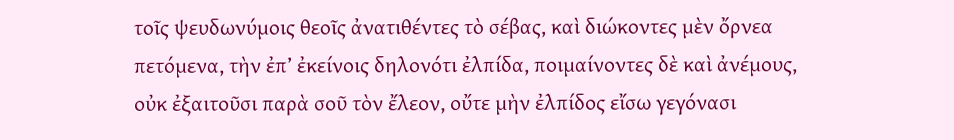τοῖς ψευδωνύμοις θεοῖς ἀνατιθέντες τὸ σέβας, καὶ διώκοντες μὲν ὄρνεα πετόμενα, τὴν ἐπ’ ἐκείνοις δηλονότι ἐλπίδα, ποιμαίνοντες δὲ καὶ ἀνέμους, οὐκ ἐξαιτοῦσι παρὰ σοῦ τὸν ἔλεον, οὔτε μὴν ἐλπίδος εἴσω γεγόνασι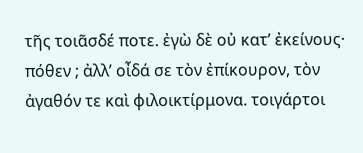τῆς τοιᾶσδέ ποτε. ἐγὼ δὲ οὐ κατ’ ἐκείνους· πόθεν ; ἀλλ’ οἶδά σε τὸν ἐπίκουρον, τὸν ἀγαθόν τε καὶ φιλοικτίρμονα. τοιγάρτοι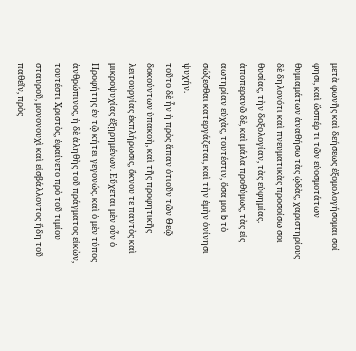μετὰ φωνῆς καὶ δεήσεως ἐξομολογήσομαι σοί φησι, καὶ ὥσπέρ τι τῶν εὐοσμοτάτων θυμιαμάτων ἀναθήσω τὰς ᾠδὰς, χαριστηρίους δὲ δηλονότι καὶ πνευματικὰς προσοίσω σοι θυσίας, τὴν δοξολογίαν, τὰς εὐφημίας. ἀποπερανῶ δὲ, καὶ μάλα προθύμως, τὰς εἰς αωτηρίαν εὐχὰς, τουτέστιν, ὅσα μοι b τὸ σώζεσθαι κατεργάζεται, καὶ τὴν ἐμὴν ὀνίνησι ψυχήν.
τοῦτο δὲ ἦν ἡ πρὸς ἅπαν ὁτιοῦν τῶν Θεῷ δοκούντων ὑπακοὴ, καὶ τῆς προφητικῆς λειτουργίας ἐκπλήρωσις, ὄκνου τε παντὸς καὶ μικροψυχίας ἐξῃρημένων. Εὔχεται μὲν οὖν ὁ Προφήτης ἐν τῷ κήτει γεγονώς. καὶ ὁ μὲν τύπος ἀνθρώπινος, ἡ δὲ ἀληθὴς τοῦ πράγματος εἰκὼν, τουτέστι Χριστὸς, ἐφαίνετο πρὸ τοῦ τιμίου σταυροῦ, μονονουχὶ καὶ εἰσβάλλοντος ἤδη τοῦ παθεῖν, πρὸς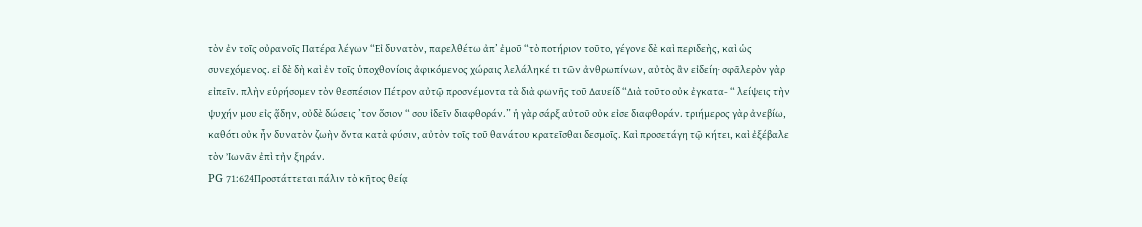τὸν ἐν τοῖς οὐρανοῖς Πατέρα λέγων “Εἰ δυνατὸν, παρελθέτω ἀπ’ ἐμοῦ “τὸ ποτήριον τοῦτο, γέγονε δὲ καὶ περιδεὴς, καὶ ὡς συνεχόμενος. εἰ δὲ δὴ καὶ ἐν τοῖς ὑποχθονίοις ἀφικόμενος χώραις λελάληκέ τι τῶν ἀνθρωπίνων, αὐτὸς ἂν εἰδείη· σφᾶλερὸν γὰρ εἰπεῖν. πλὴν εὑρήσομεν τὸν θεσπέσιον Πέτρον αὐτῷ προσνέμοντα τὰ διὰ φωνῆς τοῦ Δαυείδ “Διὰ τοῦτο οὐκ ἐγκατα- “ λείψεις τὴν ψυχήν μου εἰς ᾅδην, οὐδὲ δώσεις ’τον ὅσιον “ σου ἰδεῖν διαφθοράν.” ἡ γὰρ σάρξ αὐτοῦ οὐκ εἰσε διαφθοράν. τριήμερος γὰρ ἀνεβίω, καθότι οὐκ ἦν δυνατὸν ζωὴν ὄντα κατὰ φύσιν, αὐτὸν τοῖς τοῦ θανάτου κρατεῖσθαι δεσμοῖς. Καὶ προσετάγη τῷ κήτει, καὶ ἐξέβαλε τὸν Ἰωνᾶν ἐπὶ τἠν ξηράν.
PG 71:624Προστάττεται πάλιν τὸ κῆτος θείᾳ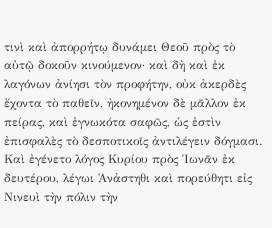τινὶ καὶ ἀπορρήτῳ δυνάμει Θεοῦ πρὸς τὸ αὐτῷ δοκοῦν κινούμενον· καὶ δὴ καὶ ἐκ λαγόνων ἀνίησι τὸν προφήτην, οὐκ ἀκερδὲς ἔχοντα τὸ παθεῖν, ἠκονημένον δὲ μᾶλλον ἐκ πείρας, καὶ ἐγνωκότα σαφῶς, ὡς ἐστὶν ἐπισφαλὲς τὸ δεσποτικοῖς ἀντιλέγειν δόγμασι. Καὶ ἐγένετο λόγος Κυρίου πρὸς Ἱωνᾶν ἐκ δευτέρου, λέγωι Ἁνἀστηθι καὶ πορεύθητι εἰς Νινευὶ τὴν πόλιν τὴν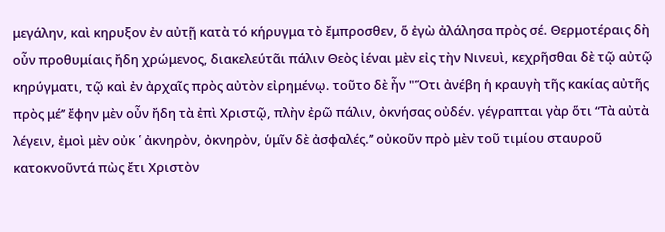μεγάλην, καὶ κηρυξον ἐν αὐτῇ κατὰ τό κήρυγμα τὸ ἔμπροσθεν, ὅ ἐγὼ ἀλάλησα πρὸς σέ. Θερμοτέραις δὴ οὖν προθυμίαις ἤδη χρώμενος, διακελεύτᾶι πάλιν Θεὸς ἰέναι μὲν εἰς τὴν Νινευὶ, κεχρῆσθαι δὲ τῷ αὐτῷ κηρύγματι, τῷ καὶ ἐν ἀρχαῖς πρὸς αὐτὸν εἰρημένῳ. τοῦτο δὲ ἦν "Ὅτι ἀνέβη ἡ κραυγὴ τῆς κακίας αὐτῆς πρὸς μέ’’ ἔφην μὲν οὖν ἤδη τὰ ἐπὶ Χριστῷ, πλὴν ἐρῶ πάλιν, ὀκνήσας οὐδέν. γέγραπται γὰρ ὅτι “Τὰ αὐτὰ λέγειν, ἐμοὶ μὲν οὐκ ῾ ἀκνηρὸν, ὀκνηρὸν, ὑμῖν δὲ ἀσφαλές.’’ οὐκοῦν πρὸ μὲν τοῦ τιμίου σταυροῦ κατοκνοῦντά πὼς ἔτι Χριστὸν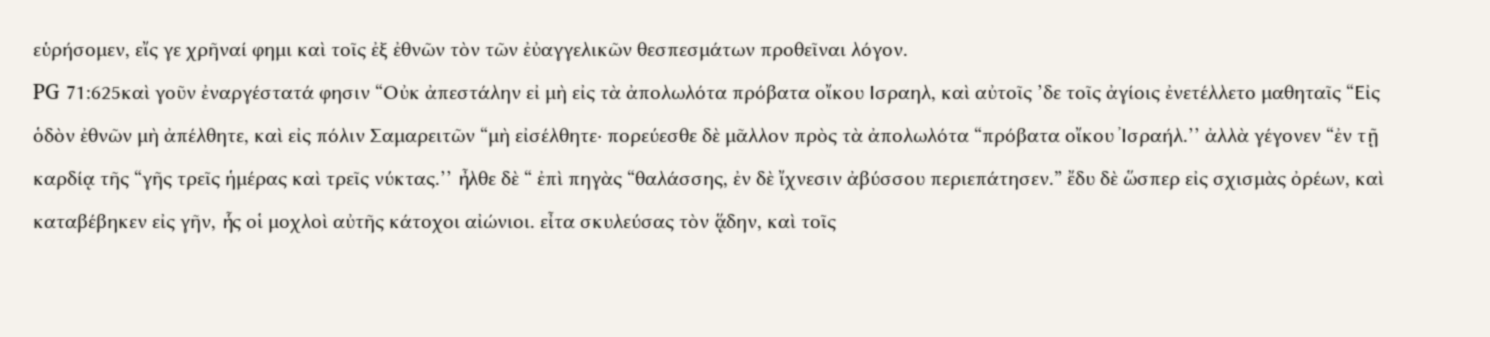εὑρήσομεν, εἴς γε χρῆναί φημι καὶ τοῖς ἐξ ἐθνῶν τὸν τῶν ἐὐαγγελικῶν θεσπεσμάτων προθεῖναι λόγον.
PG 71:625καὶ γοῦν ἐναργέστατά φησιν “Οὐκ ἀπεστάλην εἰ μὴ εἰς τὰ ἀπολωλότα πρόβατα οἴκου Ισραηλ, καὶ αὐτοῖς ’δε τοῖς ἀγίοις ἐνετέλλετο μαθηταῖς “Εἰς ὁδὸν ἐθνῶν μὴ ἀπέλθητε, καὶ εἰς πόλιν Σαμαρειτῶν “μὴ εἰσέλθητε· πορεύεσθε δὲ μᾶλλον πρὸς τὰ ἀπολωλότα “πρόβατα οἴκου Ἰσραήλ.’’ ἀλλὰ γέγονεν “ἐν τῇ καρδίᾳ τῆς “γῆς τρεῖς ἡμέρας καὶ τρεῖς νύκτας.’’ ἦλθε δὲ “ ἐπὶ πηγὰς “θαλάσσης, ἐν δὲ ἴχνεσιν ἀβύσσου περιεπάτησεν.” ἔδυ δὲ ὥσπερ εἰς σχισμὰς ὀρέων, καὶ καταβέβηκεν εἰς γῆν, ἧς οἱ μοχλοὶ αὐτῆς κάτοχοι αἰώνιοι. εἶτα σκυλεύσας τὸν ᾅδην, καὶ τοῖς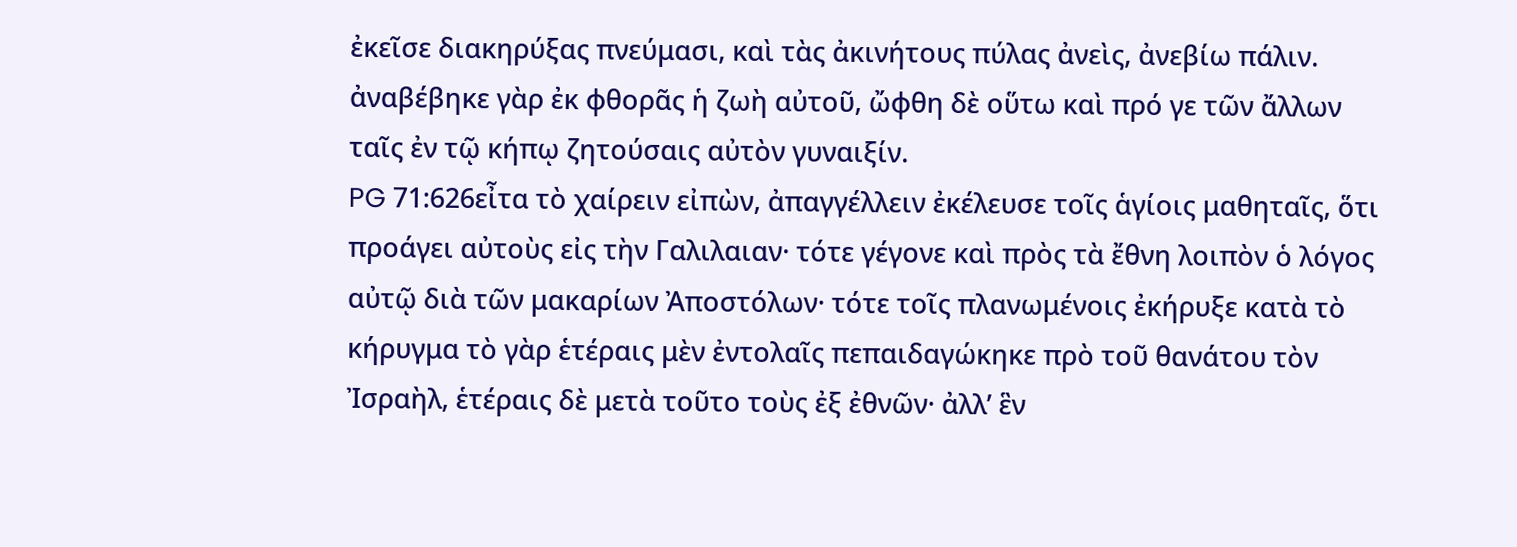ἐκεῖσε διακηρύξας πνεύμασι, καὶ τὰς ἀκινήτους πύλας ἀνεὶς, ἀνεβίω πάλιν. ἀναβέβηκε γὰρ ἐκ φθορᾶς ἡ ζωὴ αὐτοῦ, ὤφθη δὲ οὕτω καὶ πρό γε τῶν ἄλλων ταῖς ἐν τῷ κήπῳ ζητούσαις αὐτὸν γυναιξίν.
PG 71:626εἶτα τὸ χαίρειν εἰπὼν, ἀπαγγέλλειν ἐκέλευσε τοῖς ἁγίοις μαθηταῖς, ὅτι προάγει αὐτοὺς εἰς τὴν Γαλιλαιαν· τότε γέγονε καὶ πρὸς τὰ ἔθνη λοιπὸν ὁ λόγος αὐτῷ διὰ τῶν μακαρίων Ἀποστόλων· τότε τοῖς πλανωμένοις ἐκήρυξε κατὰ τὸ κήρυγμα τὸ γὰρ ἑτέραις μὲν ἐντολαῖς πεπαιδαγώκηκε πρὸ τοῦ θανάτου τὸν Ἰσραὴλ, ἑτέραις δὲ μετὰ τοῦτο τοὺς ἐξ ἐθνῶν· ἀλλ’ ἓν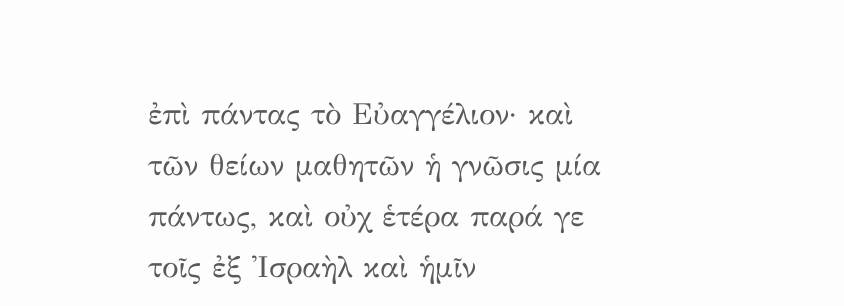ἐπὶ πάντας τὸ Εὐαγγέλιον· καὶ τῶν θείων μαθητῶν ἡ γνῶσις μία πάντως, καὶ οὐχ ἑτέρα παρά γε τοῖς ἐξ Ἰσραὴλ καὶ ἡμῖν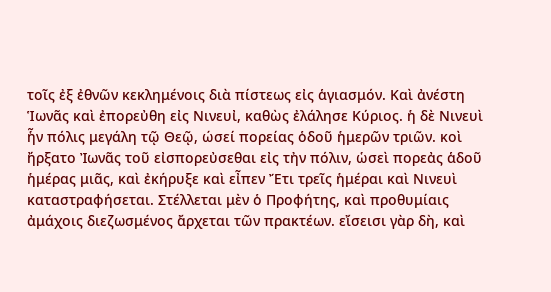τοῖς ἐξ ἐθνῶν κεκλημένοις διὰ πίστεως εἰς ἁγιασμόν. Καὶ ἀνέστη Ἱωνᾶς καὶ ἐπορεὐθη εἰς Νινευἰ, καθὼς ἐλάλησε Κύριος. ἡ δὲ Νινευὶ ἧν πόλις μεγάλη τῷ Θεῷ, ώσεί πορείας ὁδοῦ ἡμερῶν τριῶν. κοὶ ἤρξατο Ἰωνᾶς τοῦ εἰσπορεὐσεθαι εἰς τἠν πόλιν, ὡσεὶ πορεἀς ἁδοῦ ἡμέρας μιᾶς, καὶ ἐκήρυξε καὶ εἶπεν Ἔτι τρεῖς ἡμέραι καὶ Νινευὶ καταστραφήσεται. Στέλλεται μὲν ὁ Προφήτης, καὶ προθυμίαις ἀμάχοις διεζωσμένος ἄρχεται τῶν πρακτέων. εἴσεισι γὰρ δὴ, καὶ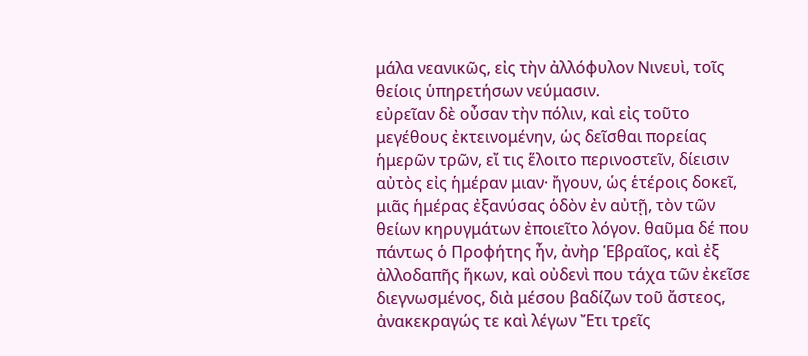μάλα νεανικῶς, εἰς τὴν ἀλλόφυλον Νινευὶ, τοῖς θείοις ὑπηρετήσων νεύμασιν.
εὐρεῖαν δὲ οὖσαν τὴν πόλιν, καὶ εἰς τοῦτο μεγέθους ἐκτεινομένην, ὡς δεῖσθαι πορείας ἡμερῶν τρῶν, εἴ τις ἕλοιτο περινοστεῖν, δίεισιν αὐτὸς εἰς ἡμέραν μιαν· ἤγουν, ὡς ἑτέροις δοκεῖ, μιᾶς ἡμέρας ἐξανύσας ὁδὸν ἐν αὐτῇ, τὸν τῶν θείων κηρυγμάτων ἐποιεῖτο λόγον. θαῦμα δέ που πάντως ὁ Προφήτης ἦν, ἀνὴρ Ἑβραῖος, καὶ ἐξ ἀλλοδαπῆς ἥκων, καὶ οὐδενὶ που τάχα τῶν ἐκεῖσε διεγνωσμένος, διὰ μέσου βαδίζων τοῦ ἄστεος, ἀνακεκραγώς τε καὶ λέγων Ἔτι τρεῖς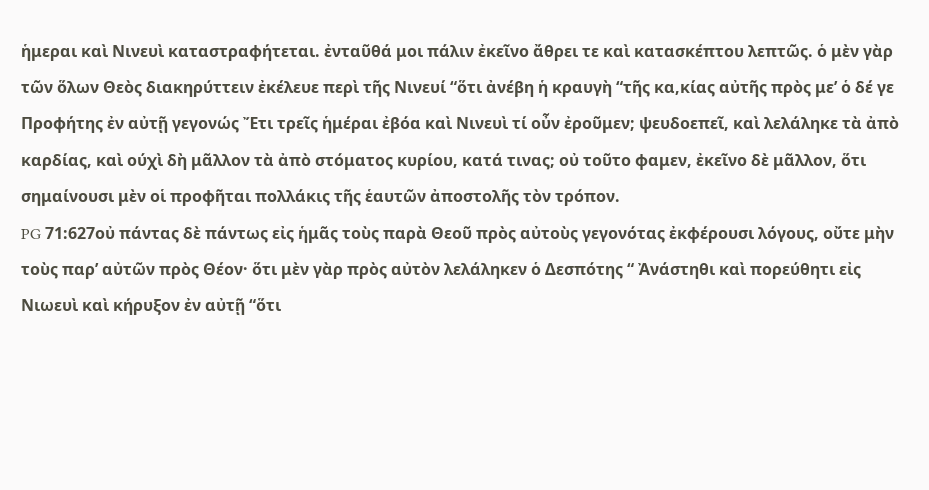ἡμεραι καὶ Νινευὶ καταστραφήτεται. ἐνταῦθά μοι πάλιν ἐκεῖνο ἄθρει τε καὶ κατασκέπτου λεπτῶς. ὁ μὲν γὰρ τῶν ὅλων Θεὸς διακηρύττειν ἐκέλευε περὶ τῆς Νινευί “ὅτι ἀνέβη ἡ κραυγὴ “τῆς κα,κίας αὐτῆς πρὸς με’ ὁ δέ γε Προφήτης ἐν αὐτῇ γεγονώς Ἔτι τρεῖς ἡμέραι ἐβόα καὶ Νινευὶ τί οὖν ἐροῦμεν; ψευδοεπεῖ, καὶ λελάληκε τὰ ἀπὸ καρδίας, καὶ ούχὶ δὴ μᾶλλον τὰ ἀπὸ στόματος κυρίου, κατά τινας; οὐ τοῦτο φαμεν, ἐκεῖνο δὲ μᾶλλον, ὅτι σημαίνουσι μὲν οἱ προφῆται πολλάκις τῆς ἑαυτῶν ἀποστολῆς τὸν τρόπον.
PG 71:627οὐ πάντας δὲ πάντως εἰς ἡμᾶς τοὺς παρὰ Θεοῦ πρὸς αὐτοὺς γεγονότας ἐκφέρουσι λόγους, οὔτε μὴν τοὺς παρ’ αὐτῶν πρὸς Θέον· ὅτι μὲν γὰρ πρὸς αὐτὸν λελάληκεν ὁ Δεσπότης “ Ἀνάστηθι καὶ πορεύθητι εἰς Νιωευὶ καὶ κήρυξον ἐν αὐτῇ “ὅτι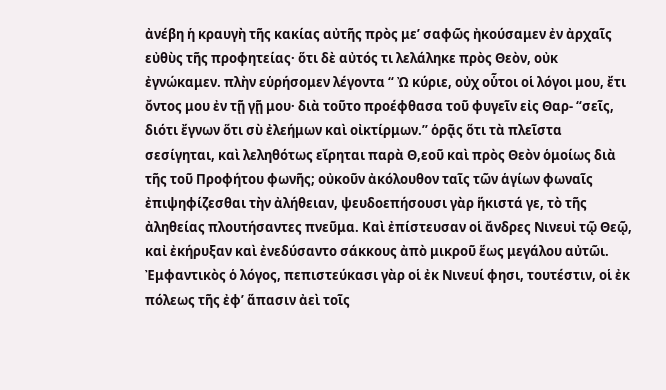ἀνέβη ἡ κραυγὴ τῆς κακίας αὐτῆς πρὸς με’ σαφῶς ἠκούσαμεν ἐν ἀρχαῖς εὐθὺς τῆς προφητείας· ὅτι δὲ αὐτός τι λελάληκε πρὸς Θεὸν, οὐκ ἐγνώκαμεν. πλὴν εὑρήσομεν λέγοντα “ Ὠ κύριε, οὐχ οὗτοι οἱ λόγοι μου, ἔτι ὄντος μου ἐν τῇ γῇ μου· διὰ τοῦτο προέφθασα τοῦ φυγεῖν εἰς Θαρ- “σεῖς, διότι ἔγνων ὅτι σὺ ἐλεήμων καὶ οἰκτίρμων.’’ ὁρᾷς ὅτι τὰ πλεῖστα σεσίγηται, καὶ λεληθότως εἴρηται παρὰ Θ,εοῦ καὶ πρὸς Θεὸν ὁμοίως διὰ τῆς τοῦ Προφήτου φωνῆς; οὐκοῦν ἀκόλουθον ταῖς τῶν ἁγίων φωναῖς ἐπιψηφίζεσθαι τὴν ἀλήθειαν, ψευδοεπήσουσι γὰρ ἥκιστά γε, τὸ τῆς ἀληθείας πλουτήσαντες πνεῦμα. Καὶ ἐπίστευσαν οἱ ἄνδρες Νινευἰ τῷ Θεῷ, καἰ ἐκήρυξαν καὶ ἐνεδύσαντο σάκκους ἀπὸ μικροῦ ἕως μεγάλου αὐτῶι. Ἐμφαντικὸς ὁ λόγος, πεπιστεύκασι γὰρ οἱ ἐκ Νινευί φησι, τουτέστιν, οἱ ἐκ πόλεως τῆς ἐφ’ ἅπασιν ἀεὶ τοῖς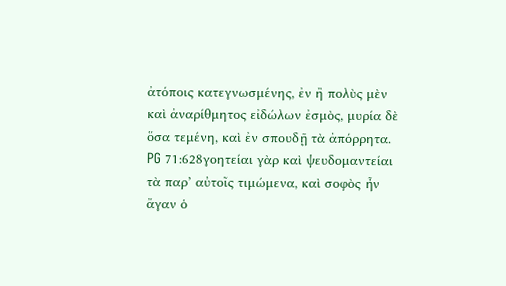ἀτόποις κατεγνωσμένης, ἐν ἢ πολὺς μὲν καὶ ἀναρίθμητος εἰδώλων ἐσμὸς, μυρία δὲ ὅσα τεμένη, καὶ ἐν σπουδῇ τὰ ἀπόρρητα.
PG 71:628γοητείαι γὰρ καὶ ψευδομαντείαι τὰ παρ’ αὐτοῖς τιμώμενα, καὶ σοφὸς ἦν ἄγαν ὁ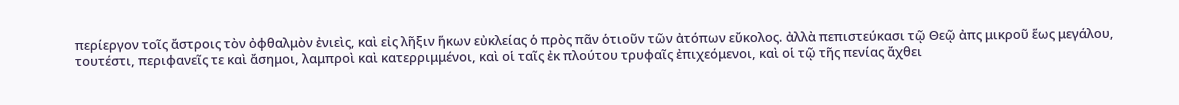περίεργον τοῖς ἄστροις τὸν ὀφθαλμὸν ἐνιεὶς, καὶ εἰς λῆξιν ἥκων εὐκλείας ὁ πρὸς πᾶν ὁτιοῦν τῶν ἀτόπων εὔκολος. ἀλλὰ πεπιστεύκασι τῷ Θεῷ ἀπς μικροῦ ἕως μεγάλου, τουτέστι, περιφανεῖς τε καὶ ἄσημοι, λαμπροὶ καὶ κατερριμμένοι, καὶ οἱ ταῖς ἐκ πλούτου τρυφαῖς ἐπιχεόμενοι, καὶ οἱ τῷ τῆς πενίας ἄχθει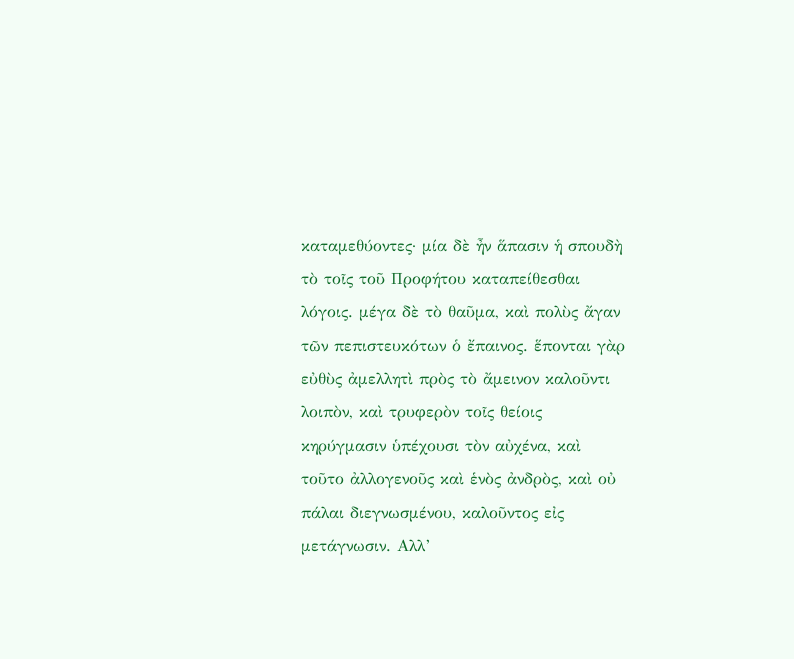καταμεθύοντες· μία δὲ ἦν ἅπασιν ἡ σπουδὴ τὸ τοῖς τοῦ Προφήτου καταπείθεσθαι λόγοις. μέγα δὲ τὸ θαῦμα, καὶ πολὺς ἄγαν τῶν πεπιστευκότων ὁ ἔπαινος. ἕπονται γὰρ εὐθὺς ἀμελλητὶ πρὸς τὸ ἄμεινον καλοῦντι λοιπὸν, καὶ τρυφερὸν τοῖς θείοις κηρύγμασιν ὑπέχουσι τὸν αὐχένα, καὶ τοῦτο ἀλλογενοῦς καὶ ἑνὸς ἀνδρὸς, καὶ οὐ πάλαι διεγνωσμένου, καλοῦντος εἰς μετάγνωσιν. Αλλ’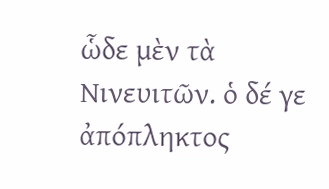ὧδε μὲν τὰ Νινευιτῶν. ὁ δέ γε ἀπόπληκτος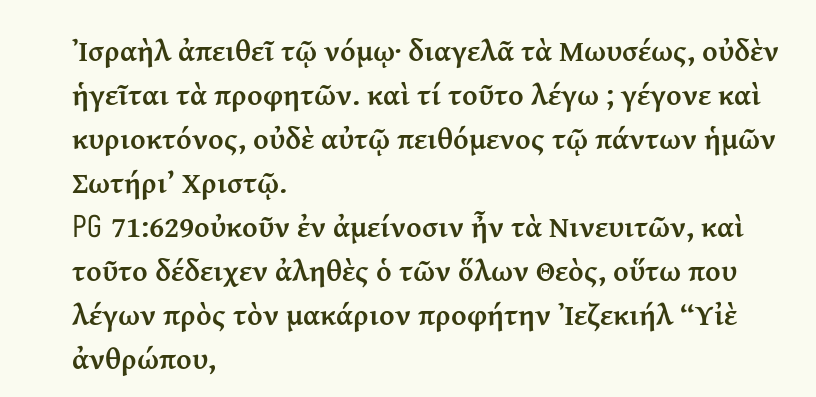Ἰσραὴλ ἀπειθεῖ τῷ νόμῳ· διαγελᾶ τὰ Μωυσέως, οὐδὲν ἡγεῖται τὰ προφητῶν. καὶ τί τοῦτο λέγω ; γέγονε καὶ κυριοκτόνος, οὐδὲ αὐτῷ πειθόμενος τῷ πάντων ἡμῶν Σωτήρι’ Χριστῷ.
PG 71:629οὐκοῦν ἐν ἀμείνοσιν ἦν τὰ Νινευιτῶν, καὶ τοῦτο δέδειχεν ἀληθὲς ὁ τῶν ὅλων Θεὸς, οὕτω που λέγων πρὸς τὸν μακάριον προφήτην Ἰεζεκιήλ “Υἰὲ ἀνθρώπου,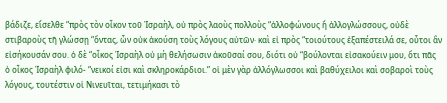βάδιζε, εἴσελθε “πρὸς τὸν οἶκον τοῦ Ἰσραὴλ, οὐ πρὸς λαοὺς πολλοὺς “ἀλλοφώνους ἤ ἀλλογλώσσους, οὐδὲ στιβαροὺς τῆ γλώσσῃ “ὄντας, ὧν οὐκ ἀκούση τοὺς λόγους αὐτῶν· καὶ εἰ πρὸς “τοιούτους ἐξαπέστειλά σε, οὗτοι ἃν εἰσήκουσάν σου. ὁ δὲ “οἶκος Ἰσραὴλ οὐ μὴ θελήσωσιν ἀκοῦσαί σου, διότι οὐ “βούλονται εἰσακούειν μου, ὅτι πᾶς ὁ οἶκος Ἰσραὴλ φιλό- “νεικοί εἰσι καὶ σκληροκάρδιοι.” οἱ μὲν γὰρ ἀλλόγλωσσοι καὶ βαθύχειλοι καὶ σοβαροὶ τοὺς λόγους, τουτέστιν οἱ Νινευῖται, τετιμήκασι τὸ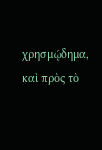χρησμῴδημα, καὶ πρὸς τὸ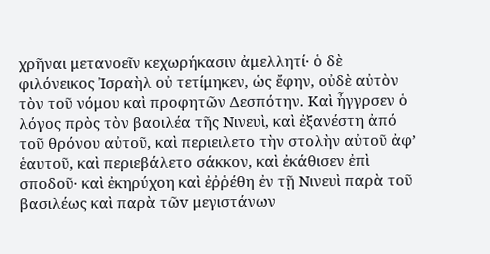χρῆναι μετανοεῖν κεχωρήκασιν ἀμελλητί· ὁ δὲ φιλόνεικος Ἰσραὴλ οὐ τετίμηκεν, ὡς ἔφην, οὐδὲ αὐτὸν τὸν τοῦ νόμου καὶ προφητῶν Δεσπότην. Καὶ ἦγγρσεν ὁ λόγος πρὸς τὸν βαοιλέα τῆς Νινευὶ, καὶ ἐξανέστη ἀπό τοῦ θρόνου αὐτοῦ, καὶ περιειλετο τὴν στολὴν αὐτοῦ ἀφ’ ἑαυτοῦ, καὶ περιεβάλετο σάκκον, καὶ ἐκάθισεν ἐπὶ σποδοῦ· καὶ ἐκηρύχοη καὶ ἐῤῥέθη ἐν τῇ Νινευὶ παρὰ τοῦ βασιλέως καὶ παρὰ τῶv μεγιστάνων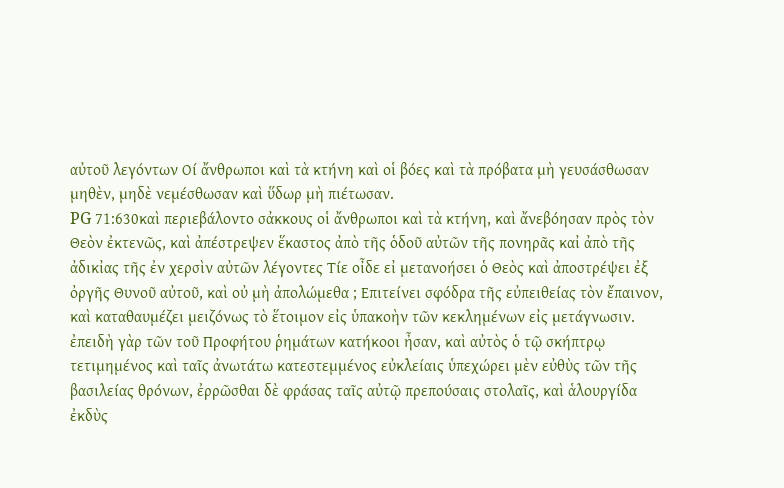αὐτοῦ λεγόντων Οί ἄνθρωποι καὶ τὰ κτήνη καὶ οἱ βόες καὶ τὰ πρόβατα μὴ γευσάσθωσαν μηθὲν, μηδὲ νεμέσθωσαν καὶ ὕδωρ μὴ πιέτωσαν.
PG 71:630καὶ περιεβάλοντο σἀκκους οἱ ἄνθρωποι καὶ τὰ κτήνη, καὶ ἄνεβόησαν πρὸς τὸν Θεὸν ἐκτενῶς, καὶ ἀπέστρεψεν ἕκαστος ἀπὸ τῆς ὁδοῦ αὐτῶν τῆς πονηρᾶς καἰ ἀπὸ τῆς ἀδικἰας τῆς ἐν χερσὶν αὐτῶν λέγοντες Τίε οἶδε εἰ μετανοήσει ὁ Θεὸς καὶ ἀποστρέψει ἐξ ὀργῆς Θυνοῦ αὐτοῦ, καὶ οὐ μὴ ἀπολώμεθα ; Επιτείνει σφόδρα τῆς εὐπειθείας τὸν ἔπαινον, καὶ καταθαυμέζει μειζόνως τὸ ἕτοιμον εἰς ὑπακοὴν τῶν κεκλημένων εἰς μετάγνωσιν. ἐπειδὴ γὰρ τῶν τοῦ Προφήτου ῥημάτων κατήκοοι ἦσαν, καὶ αὐτὸς ὁ τῷ σκήπτρῳ τετιμημένος καὶ ταῖς ἀνωτάτω κατεστεμμένος εὐκλείαις ὑπεχώρει μὲν εὐθὺς τῶν τῆς βασιλείας θρόνων, ἐρρῶσθαι δὲ φράσας ταῖς αὐτῷ πρεπούσαις στολαῖς, καὶ ἁλουργίδα ἐκδὺς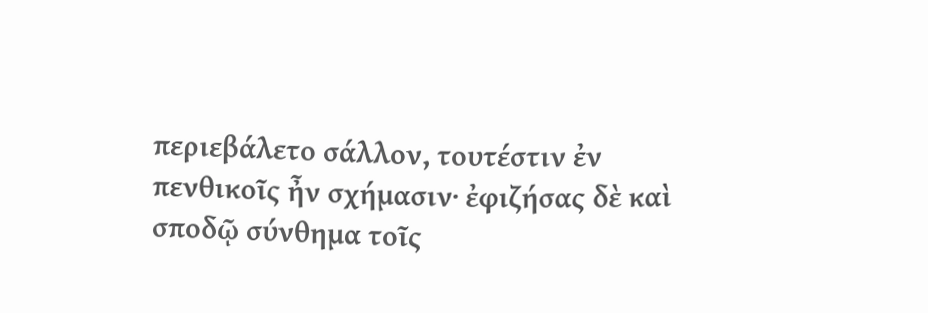περιεβάλετο σάλλον, τουτέστιν ἐν πενθικοῖς ἦν σχήμασιν· ἐφιζήσας δὲ καὶ σποδῷ σύνθημα τοῖς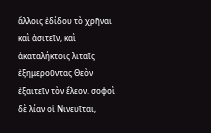ἄλλοις ἐδίδου τὸ χρῆναι καὶ ἀσιτεῖν, καὶ ἀκαταλήκτοις λιταῖς ἐξημεροῦντας Θεὸν ἐξαιτεῖν τὸν ἔλεον. σοφοὶ δὲ λίαν οἱ Νινευῖται,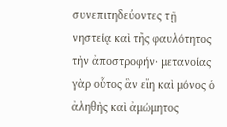συνεπιτηδεύοντες τῇ νηστείᾳ καὶ τῆς φαυλότητος τὴν ἀποστροφήν· μετανοίας γὰρ οὗτος ἃν εἴη καὶ μόνος ὁ ἀληθὴς καὶ ἀμώμητος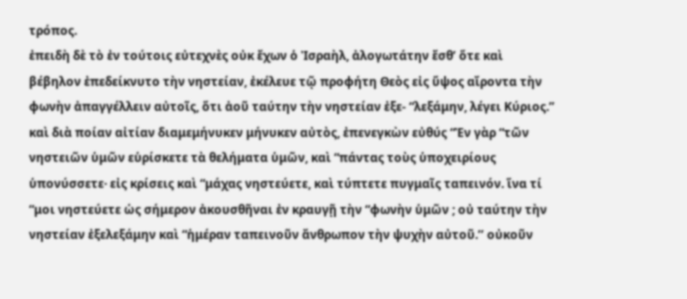τρόπος.
ἐπειδὴ δὲ τὸ ἐν τούτοις εὐτεχνὲς οὐκ ἔχων ὁ Ἰσραὴλ, ἀλογωτάτην ἔσθ’ ὅτε καὶ βέβηλον ἐπεδείκνυτο τὴν νηστείαν, ἐκέλευε τῷ προφήτη Θεὸς εἰς ὕψος αἴροντα τὴν φωνὴν ἀπαγγέλλειν αὐτοῖς, ὅτι ἀοῦ ταύτην τὴν νηστείαν ἐξε- “λεξάμην, λέγει Κύριος.” καὶ διὰ ποίαν αἰτίαν διαμεμήνυκεν μήνυκεν αὐτὸς, ἐπενεγκὼν εὐθύς “Ἐν γὰρ “τῶν νηστειῶν ὑμῶν εὑρίσκετε τὰ θελήματα ὑμῶν, καὶ “πάντας τοὺς ὑποχειρίους ὑπονύσσετε· εἰς κρίσεις καὶ “μάχας νηστεύετε, καὶ τύπτετε πυγμαῖς ταπεινόν. ἵνα τί “μοι νηστεύετε ὡς σήμερον ἀκουσθῆναι ἐν κραυγῇ τὴν “φωνὴν ὑμῶν ; οὐ ταύτην τὴν νηστείαν ἐξελεξάμην καὶ “ἡμέραν ταπεινοῦν ἄνθρωπον τὴν ψυχὴν αὐτοῦ.’’ οὐκοῦν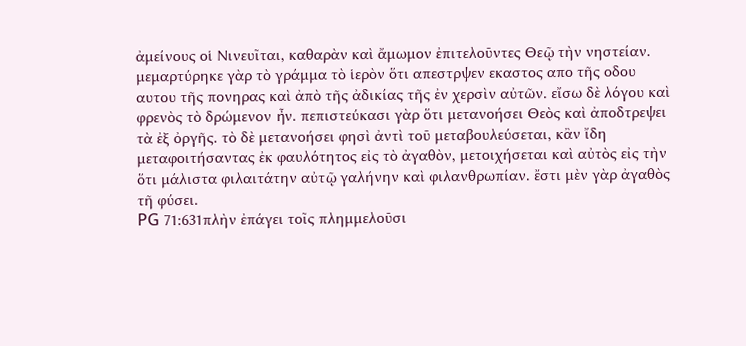ἀμείνους οἱ Νινευῖται, καθαρὰν καὶ ἄμωμον ἐπιτελοῦντες Θεῷ τὴν νηστείαν. μεμαρτύρηκε γὰρ τὸ γράμμα τὸ ἱερὸν ὅτι απεστρψεν εκαστος απο τῆς οδου αυτου τῆς πονηρας καὶ ἀπὸ τῆς ἀδικίας τῆς ἐν χερσὶν αὐτῶν. εἴσω δὲ λόγου καὶ φρενὸς τὸ δρώμενον ἦν. πεπιστεύκασι γὰρ ὅτι μετανοήσει Θεὸς καὶ ἀποδτρεψει τὰ ἐξ ὀργῆς. τὸ δὲ μετανοήσει φησὶ ἀντὶ τοῦ μεταβουλεύσεται, κἂν ἴδη μεταφοιτήσαντας ἐκ φαυλότητος εἰς τὸ ἀγαθὸν, μετοιχήσεται καὶ αὐτὸς εἰς τὴν ὅτι μάλιστα φιλαιτάτην αὐτῷ γαλήνην καὶ φιλανθρωπίαν. ἔστι μὲν γὰρ ἀγαθὸς τῆ φύσει.
PG 71:631πλὴν ἐπάγει τοῖς πλημμελοῦσι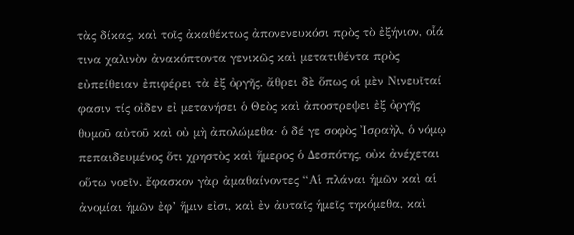τὰς δίκας, καὶ τοῖς ἀκαθέκτως ἀπονενευκόσι πρὸς τὸ ἐξήνιον, οἷά τινα χαλινὸν ἀνακόπτοντα γενικῶς καὶ μετατιθέντα πρὸς εὐπείθειαν ἐπιφέρει τὰ ἐξ ὀργῆς. ἄθρει δὲ ὅπως οἱ μὲν Νινευῖταί φασιν τίς οἰδεν εἰ μετανήσει ὁ Θεὸς καὶ ἀποστρεψει ἐξ ὀργῆς θυμοῦ αὐτοῦ καὶ οὐ μὴ ἀπολώμεθα· ὁ δέ γε σοφὸς Ἰσραὴλ, ὁ νόμῳ πεπαιδευμένος ὅτι χρηστὸς καὶ ἥμερος ὁ Δεσπότης, οὐκ ἀνέχεται οὕτω νοεῖν. ἔφασκον γὰρ ἀμαθαίνοντες “Αἱ πλάναι ἡμῶν καὶ αἱ ἀνομίαι ἡμῶν ἐφ’ ἥμιν εἰσι, καὶ ἐν ἀυταῖς ἡμεῖς τηκόμεθα, καὶ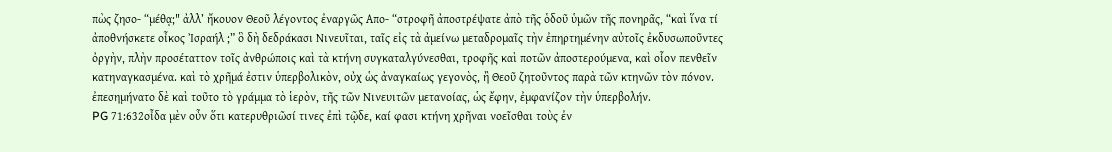πὼς ζησο- “μέθᾳ;" ἀλλ’ ἤκουον Θεοῦ λέγοντος ἐναργῶς Απο- “στροφῆ ἀποστρέψατε ἀπὸ τῆς ὁδοῦ ὑμῶν τῆς πονηρᾶς, “καὶ ἵνα τί ἀποθνήσκετε οἶκος Ἰσραήλ ;” ὃ δὴ δεδράκασι Νινευῖται, ταῖς εἰς τὰ ἀμείνω μεταδρομαῖς τὴν ἐπηρτημένην αὐτοῖς ἐκδυσωποῦντες ὀργὴν, πλὴν προσέταττον τοῖς ἀνθρώποις καὶ τὰ κτήνη συγκαταλγύνεσθαι, τροφῆς καὶ ποτῶν ἀποστερούμενα, καὶ οἷον πενθεῖν κατηναγκασμένα. καὶ τὸ χρῆμά ἐστιν ὑπερβολικὸν, οὐχ ὡς ἀναγκαίως γεγονὸς, ἢ Θεοῦ ζητοῦντος παρὰ τῶν κτηνῶν τὸν πόνον. ἐπεσημήνατο δὲ καὶ τοῦτο τὸ γράμμα τὸ ἱερὸν, τῆς τῶν Νινευιτῶν μετανοίας, ὡς ἔφην, ἐμφανίζον τὴν ὑπερβολήν.
PG 71:632οἶδα μὲν οὖν ὅτι κατερυθριῶσί τινες ἐπὶ τῷδε, καί φασι κτήνη χρῆναι νοεῖσθαι τοὺς ἐν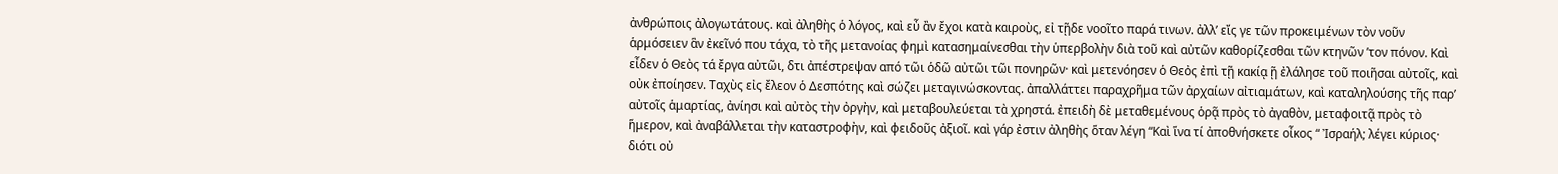ἀνθρώποις ἀλογωτάτους. καὶ ἀληθὴς ὁ λόγος, καὶ εὖ ἂν ἔχοι κατὰ καιροὺς, εἰ τῇδε νοοῖτο παρά τινων. ἀλλ’ εἴς γε τῶν προκειμένων τὸν νοῦν ἁρμόσειεν ἃν ἐκεῖνό που τάχα, τὸ τῆς μετανοίας φημὶ κατασημαίνεσθαι τὴν ὑπερβολὴν διὰ τοῦ καὶ αὐτῶν καθορίζεσθαι τῶν κτηνῶν ’τον πόνον. Καὶ εἶδεν ὁ Θεὸς τά ἔργα αὐτῶι, δτι ἀπέστρεψαν από τῶι ὁδῶ αὐτῶι τῶι πονηρῶν· καὶ μετενόησεν ὁ Θεὀς ἐπὶ τῇ κακίᾳ ῇ ἐλάλησε τοῦ ποιῆσαι αὐτοῖς, καὶ οὐκ ἐποίησεν. Ταχὺς εἰς ἔλεον ὁ Δεσπότης καὶ σώζει μεταγινώσκοντας. ἀπαλλάττει παραχρῆμα τῶν ἀρχαίων αἰτιαμάτων, καὶ καταληλούσης τῆς παρ’ αὐτοῖς ἁμαρτίας, ἀνίησι καὶ αὐτὸς τὴν ὀργὴν, καὶ μεταβουλεύεται τὰ χρηστά. ἐπειδὴ δὲ μεταθεμένους ὁρᾷ πρὸς τὸ ἀγαθὸν, μεταφοιτᾷ πρὸς τὸ ἥμερον, καὶ ἀναβάλλεται τὴν καταστροφὴν, καὶ φειδοῦς ἀξιοῖ. καὶ γάρ ἐστιν ἀληθὴς ὅταν λέγη “Καὶ ἵνα τί ἀποθνήσκετε οἶκος “ Ἰσραήλ; λέγει κύριος· διότι οὐ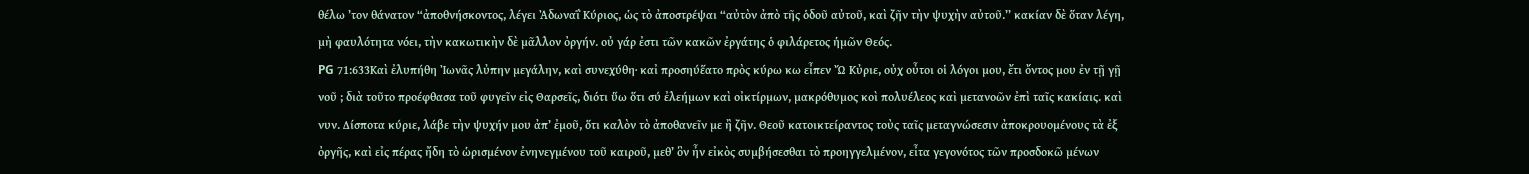θέλω ’τον θάνατον “ἀποθνήσκοντος, λέγει Ἀδωναΐ Κύριος, ὡς τὸ ἀποστρέψαι “αὐτὸν ἀπὸ τῆς ὁδοῦ αὐτοῦ, καὶ ζῆν τὴν ψυχὴν αὐτοῦ.’’ κακίαν δὲ ὅταν λέγη, μὴ φαυλότητα νόει, τὴν κακωτικὴν δὲ μᾶλλον ὀργήν. οὐ γάρ ἐστι τῶν κακῶν ἐργάτης ὁ φιλάρετος ἡμῶν Θεός.
PG 71:633Καὶ ἐλυπήθη Ἰωνᾶς λὐπην μεγάλην, καὶ συνεχύθη· καἰ προσηύἕατο πρὸς κύρω κω εἶπεν Ὤ Κὐριε, οὐχ οὖτοι οἱ λόγοι μου, ἔτι ὄντος μου ἐν τῇ γῇ νοῦ ; διὰ τοῦτο προέφθασα τοῦ φυγεῖν εἰς Θαρσεῖς, διότι ὕω ὅτι σύ ἐλεήμων καὶ οἰκτίρμων, μακρόθυμος κοὶ πολυέλεος καὶ μετανοῶν ἐπὶ ταῖς κακίαις. καὶ νυν. Δίσποτα κύριε, λάβε τὴν ψυχήν μου ἀπ’ ἐμοῦ, ὅτι καλὸν τὸ ἀποθανεῖν με ἢ ζῆν. Θεοῦ κατοικτείραντος τοὺς ταῖς μεταγνώσεσιν ἀποκρουομένους τὰ ἐξ ὀργῆς, καὶ εἰς πέρας ἤδη τὸ ὡρισμένον ἐνηνεγμένου τοῦ καιροῦ, μεθ’ ὃν ἦν εἰκὸς συμβήσεσθαι τὸ προηγγελμένον, εἶτα γεγονότος τῶν προσδοκῶ μένων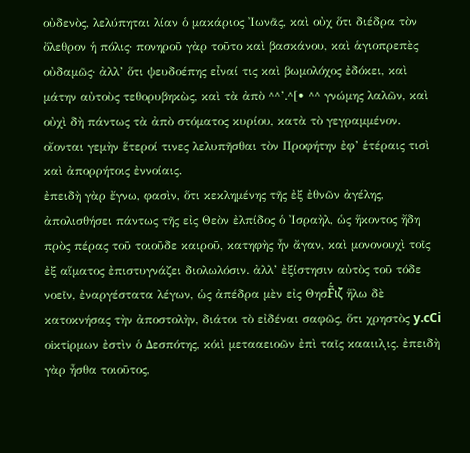οὐδενὸς, λελύπηται λίαν ὁ μακάριος Ἰωνᾶς, καὶ οὐχ ὅτι διέδρα τὸν ὄλεθρον ἡ πόλις· πονηροῦ γὰρ τοῦτο καὶ βασκάνου, καὶ ἁγιοπρεπὲς οὐδαμῶς· ἀλλ’ ὅτι ψευδοέπης εἶναί τις καὶ βωμολόχος ἐδόκει, καὶ μάτην αὐτοὺς τεθορυβηκὼς, καὶ τὰ ἀπὸ ^^’.^[• ^^ γνώμης λαλῶν, καὶ οὐχὶ δὴ πάντως τὰ ἀπὸ στόματος κυρίου, κατὰ τὸ γεγραμμένον. οἴονται γεμὴν ἕτεροί τινες λελυπῆσθαι τὸν Προφήτην ἐφ’ ἑτέραις τισὶ καὶ ἀπορρήτοις ἐννοίαις.
ἐπειδὴ γὰρ ἔγνω, φασὶν, ὅτι κεκλημένης τῆς ἐξ ἐθνῶν ἀγέλης, ἀπολισθήσει πάντως τῆς εἰς Θεὸν ἐλπίδος ὁ Ἰσραὴλ, ὡς ἥκοντος ἤδη πρὸς πέρας τοῦ τοιοῦδε καιροῦ, κατηφὴς ἦν ἄγαν, καὶ μονονουχὶ τοῖς ἐξ αἵματος ἐπιστυγνάζει διολωλόσιν. ἀλλ’ ἐξίστησιν αὐτὸς τοῦ τόδε νοεῖν, ἐναργέστατα λέγων, ὡς ἀπέδρα μὲν εἰς ΘησF͂́ιζ́ ἥλω δὲ κατοκνήσας τὴν ἀποστολὴν, διάτοι τὸ εἰδέναι σαφῶς, ὅτι χρηστὸς y.cCi οiκτiρμων ἐστὶν ὁ Δεσπότης, κόιὶ μετααειοῶν ἐπὶ ταῖς κααιιλͅις. ἐπειδὴ γὰρ ἦσθα τοιοῦτος,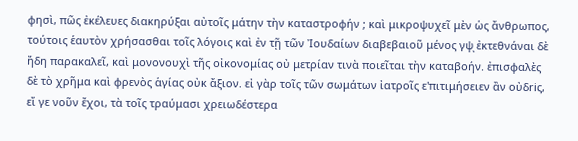φησὶ, πῶς ἐκέλευες διακηρύξαι αὐτοῖς μάτην τὴν καταστροφήν ; καὶ μικροψυχεῖ μὲν ὡς ἄνθρωπος, τούτοις ἑαυτὸν χρήσασθαι τοῖς λόγοις καὶ ἐν τῇ τῶν Ἰουδαίων διαβεβαιοῦ μένος γψͅ ἐκτεθνάναι δὲ ἤδη παρακαλεῖ, καὶ μονονουχὶ τῆς οἰκονομίας οὐ μετρίαν τινὰ ποιεῖται τὴν καταβοήν. ἐπισφαλὲς δὲ τὸ χρῆμα καὶ φρενὸς ἁγίας οὐκ ἄξιον. εἰ γὰρ τοῖς τῶν σωμάτων ἰατροῖς ε'πιτιμήσειεν ἂν οὐδriς, εἴ γε νοῦν ἔχοι, τὰ τοῖς τραύμασι χρειωδέστερα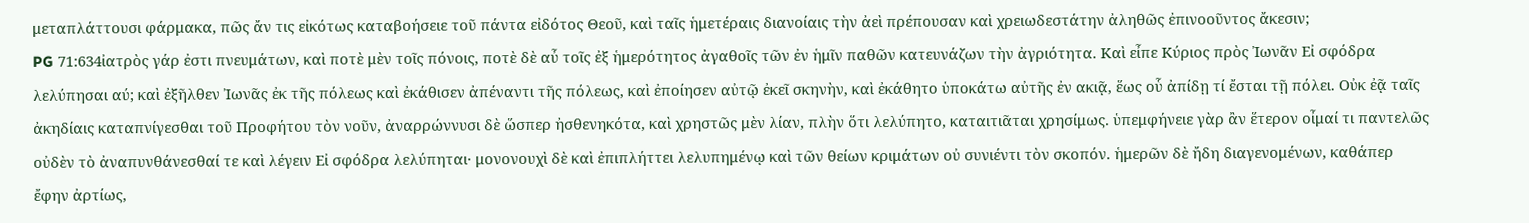μεταπλάττουσι φάρμακα, πῶς ἄν τις εἰκότως καταβοήσειε τοῦ πάντα εἰδότος Θεοῦ, καὶ ταῖς ἡμετέραις διανοίαις τὴν ἀεὶ πρέπουσαν καὶ χρειωδεστάτην ἀληθῶς ἐπινοοῦντος ἄκεσιν;
PG 71:634ἰατρὸς γάρ ἐστι πνευμάτων, καὶ ποτὲ μὲν τοῖς πόνοις, ποτὲ δὲ αὖ τοῖς ἐξ ἡμερότητος ἀγαθοῖς τῶν ἐν ἡμῖν παθῶν κατευνάζων τὴν ἀγριότητα. Καὶ εἶπε Κύριος πρὸς Ἰωνᾶν Εἰ σφόδρα λελύπησαι αύ; καὶ ἐξῆλθεν Ἰωνᾶς ἐκ τῆς πόλεως καὶ ἐκάθισεν ἀπέναντι τῆς πόλεως, καὶ ἐποίησεν αὐτῷ ἐκεῖ σκηνὴν, καὶ ἐκάθητο ὑποκάτω αὐτῆς ἐν ακιᾷ, ἕως οὗ ἀπίδῃ τί ἔσται τῇ πόλει. Οὐκ ἐᾷ ταῖς ἀκηδίαις καταπνίγεσθαι τοῦ Προφήτου τὸν νοῦν, ἀναρρώννυσι δὲ ὥσπερ ἠσθενηκότα, καὶ χρηστῶς μὲν λίαν, πλὴν ὅτι λελύπητο, καταιτιᾶται χρησίμως. ὑπεμφήνειε γὰρ ἂν ἕτερον οἶμαί τι παντελῶς οὐδὲν τὸ ἀναπυνθάνεσθαί τε καὶ λέγειν Εἰ σφόδρα λελύπηται· μονονουχὶ δὲ καὶ ἐπιπλήττει λελυπημένῳ καὶ τῶν θείων κριμάτων οὐ συνιέντι τὸν σκοπόν. ἡμερῶν δὲ ἤδη διαγενομένων, καθάπερ ἔφην ἀρτίως,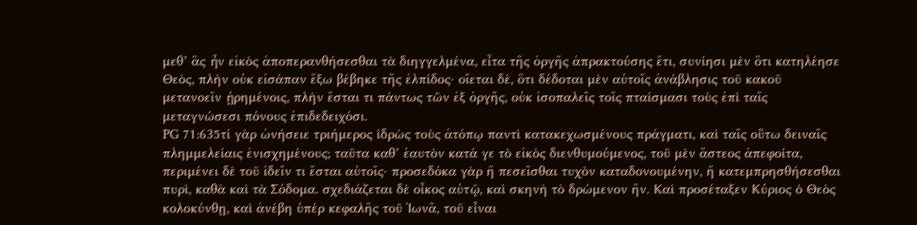μεθ’ ἃς ἦν εἰκὸς ἀποπερανθήσεσθαι τὰ διηγγελμένα, εἶτα τῆς ὀργῆς ἀπρακτούσης ἔτι, συνίησι μὲν ὅτι κατηλέησε Θεὸς, πλὴν οὐκ εἰσάπαν ἔξω βέβηκε τῆς ἐλπίδος· οἴεται δὲ, ὅτι δέδοται μὲν αὐτοῖς ἀνάβλησις τοῦ κακοῦ μετανοεῖν ᾑρημένοις, πλὴν ἔσται τι πάντως τῶν ἐξ ὀργῆς, οὐκ ἰσοπαλεῖς τοῖς πταίσμασι τοὺς ἐπὶ ταῖς μεταγνώσεσι πόνους ἐπιδεδειχόσι.
PG 71:635τί γὰρ ὠνήσειε τριήμερος ἱδρὼς τοὺς ἀτόπῳ παντὶ κατακεχωσμένους πράγματι, καὶ ταῖς οὕτω δειναῖς πλημμελείαις ἐνισχημένους; ταῦτα καθ’ ἑαυτὸν κατά γε τὸ εἰκὸς διενθυμούμενος, τοῦ μὲν ἄστεος ἀπεφοίτα, περιμένει δὲ τοῦ ἰδεῖν τι ἔσται αὐτοῖς· προσεδόκα γὰρ ἢ πεσεῖσθαι τυχὸν καταδονουμένην, ἢ κατεμπρησθήσεσθαι πυρὶ, καθὰ καὶ τὰ Σόδομα. σχεδιάζεται δὲ οἶκος αὐτῷ, καὶ σκηνὴ τὸ δρώμενον ἢν. Καὶ προσέταξεν Κύριος ὁ Θεὸς κολοκύνθῃ, καὶ ἀνέβη ὑπέρ κεφαλῆς τοῦ Ἰωνᾶ, τοῦ εἶναι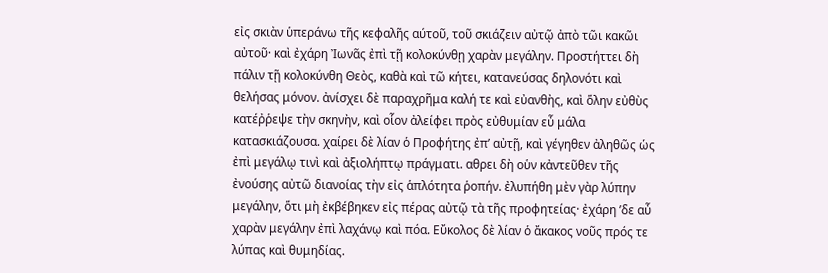εἰς σκιὰν ὑπεράνω τῆς κεφαλῆς αύτοῦ, τοῦ σκιάζειν αὐτῷ ἀπὸ τῶι κακῶι αὐτοῦ· καὶ ἐχάρη Ἰωνᾶς ἐπὶ τῇ κολοκύνθῃ χαρὰν μεγάλην. Προστήττει δὴ πάλιν τῇ κολοκύνθη Θεὸς, καθὰ καὶ τῶ κήτει, κατανεύσας δηλονότι καὶ θελήσας μόνον. ἀνίσχει δὲ παραχρῆμα καλή τε καὶ εὐανθὴς, καὶ ὅλην εὐθὺς κατέῤῥεψε τὴν σκηνὴν, καὶ οἷον ἀλείφει πρὸς εὐθυμίαν εὖ μάλα κατασκιάζουσα. χαίρει δὲ λίαν ὁ Προφήτης ἐπ’ αὐτῇ, καὶ γέγηθεν ἀληθῶς ὡς ἐπὶ μεγάλῳ τινὶ καὶ ἀξιολήπτῳ πράγματι. αθρει δὴ οὑν κἀντεῦθεν τῆς ἐνούσης αὐτῶ διανοίας τὴν εἰς ἁπλότητα ῥοπήν. ἐλυπήθη μὲν γὰρ λύπην μεγάλην, ὅτι μὴ ἐκβέβηκεν εἰς πέρας αὐτῷ τὰ τῆς προφητείας· ἐχάρη ’δε αὖ χαρὰν μεγάλην ἐπὶ λαχάνῳ καὶ πόα. Εὔκολος δὲ λίαν ὁ ἄκακος νοῦς πρός τε λύπας καὶ θυμηδίας.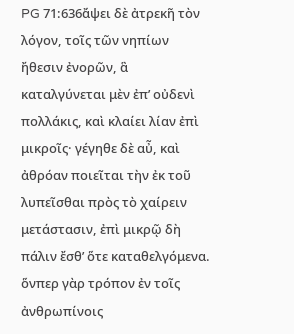PG 71:636ἄψει δὲ ἀτρεκῆ τὸν λόγον, τοῖς τῶν νηπίων ἤθεσιν ἐνορῶν, ἃ καταλγύνεται μὲν ἐπ’ οὐδενὶ πολλάκις, καὶ κλαίει λίαν ἐπὶ μικροῖς· γέγηθε δὲ αὖ, καὶ ἀθρόαν ποιεῖται τὴν ἐκ τοῦ λυπεῖσθαι πρὸς τὸ χαίρειν μετάστασιν, ἐπὶ μικρῷ δὴ πάλιν ἔσθ’ ὅτε καταθελγόμενα. ὅνπερ γὰρ τρόπον ἐν τοῖς ἀνθρωπίνοις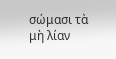σώμασι τὰ μὴ λίαν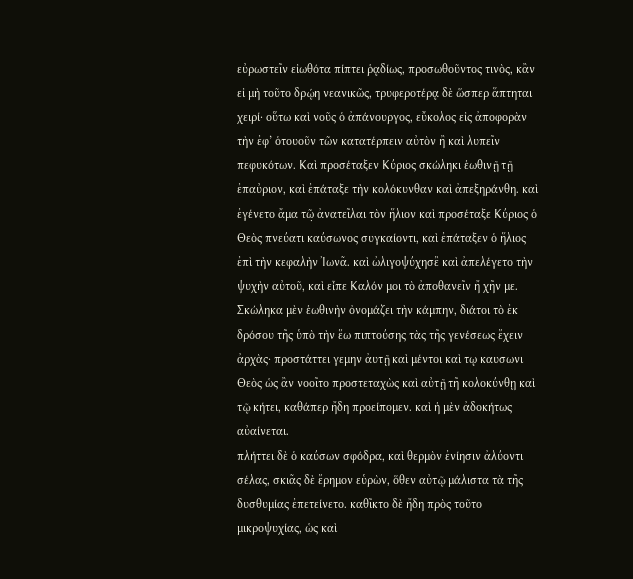εὐρωστεῖν εἰωθότα πίπτει ῥᾳδίως, προσωθοῦντος τινὸς, κἂν εἰ μὴ τοῦτο δρῴη νεανικῶς, τρυφεροτέρᾳ δὲ ὥσπερ ἅπτηται χειρί· οὕτω καὶ νοῦς ὁ ἀπάνουργος, εὔκολος εἰς ἀποφορὰν τὴν ἐφ’ ὁτουοῦν τῶν κατατέρπειν αὐτὸν ἢ καὶ λυπεῖν πεφυκότων. Καὶ προσέταξεν Κύριος σκώληκι ἑωθινῇ τῇ ἐπαὐριον, καὶ ἐπάταξε τὴν κολόκυνθαν καὶ ἀπεξηράνθη. καὶ ἐγένετο ἄμα τῶ̣ ἀνατεῖλαι τὸν ἥλιον καὶ προσέταξε Κύριος ὁ Θεὸς πνεύατι καύσωνος συγκαίοντι, καὶ ἐπάταξεν ὁ ἥλιος ἐπὶ τὴν κεφαλὴν Ἰωνᾶ. καὶ ὠλιγοψύχησἒ καὶ ἀπελέγετο τὴν ψυχὴν αὐτοῦ, καὶ εἶπε Καλόν μοι τὸ ἀποθανεῖν ἤ χῆν με. Σκώληκα μὲν ἑωθινὴν ὀνομάζει τὴν κάμπην, διάτοι τὸ ἐκ δρόσου τῆς ὑπὸ τὴν ἕω πιπτούσης τὰς τῆς γενέσεως ἔχειν ἀρχὰς· προστάττει γεμην ἀυτῇ καὶ μέντοι καὶ τῳ καυσωνι Θεὸς ὡς ἂν νοοῖτο προστεταχὼς καὶ αὐτῇ τῆ κολοκύνθῃ καὶ τῷ κήτει, καθάπερ ἤδη προείπομεν. καὶ ἡ μὲν ἀδοκήτως αὐαίνεται.
πλήττει δὲ ὁ καύσων σφόδρα, καὶ θερμὸν ἐνίησιν ἀλύοντι σέλας, σκιᾶς δὲ ἔρημον εὑρὼν, ὅθεν αὐτῷ μάλιστα τὰ τῆς δυσθυμίας ἐπετείνετο. καθῖκτο δὲ ἤδη πρὸς τοῦτο μικροψυχίας, ὡς καὶ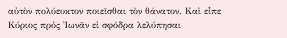αὐτὸν πολύευκτον ποιεῖσθαι τὸν θάνατον. Καὶ εἶπε Κύριος πρὀς Ἰωνᾶν εἰ σφόδρα λελύπησαι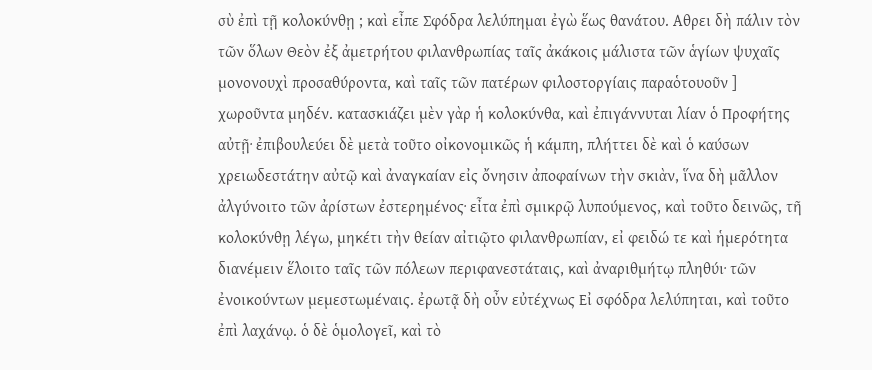σὺ ἐπὶ τῇ κολοκύνθῃ ; καὶ εἶπε Σφόδρα λελύπημαι ἐγὼ ἕως θανάτου. Αθρει δὴ πάλιν τὸν τῶν ὅλων Θεὸν ἐξ ἀμετρήτου φιλανθρωπίας ταῖς ἀκάκοις μάλιστα τῶν ἁγίων ψυχαῖς μονονουχὶ προσαθύροντα, καὶ ταῖς τῶν πατέρων φιλοστοργίαις παραὁτουοῦν ] χωροῦντα μηδέν. κατασκιάζει μὲν γὰρ ἡ κολοκύνθα, καὶ ἐπιγάννυται λίαν ὁ Προφήτης αὐτῇ· ἐπιβουλεύει δὲ μετὰ τοῦτο οἰκονομικῶς ἡ κάμπη, πλήττει δὲ καὶ ὁ καύσων χρειωδεστάτην αὐτῷ καὶ ἀναγκαίαν εἰς ὄνησιν ἀποφαίνων τὴν σκιὰν, ἵνα δὴ μᾶλλον ἀλγύνοιτο τῶν ἀρίστων ἐστερημένος· εἶτα ἐπὶ σμικρῷ λυπούμενος, καὶ τοῦτο δεινῶς, τῆ κολοκύνθῃ λέγω, μηκέτι τὴν θείαν αἰτιῷτο φιλανθρωπίαν, εἰ φειδώ τε καὶ ἡμερότητα διανέμειν ἕλοιτο ταῖς τῶν πόλεων περιφανεστάταις, καὶ ἀναριθμήτῳ πληθύι· τῶν ἐνοικούντων μεμεστωμέναις. ἐρωτᾷ δὴ οὖν εὐτέχνως Εἰ σφόδρα λελύπηται, καὶ τοῦτο ἐπὶ λαχάνῳ. ὁ δὲ ὁμολογεῖ, καὶ τὸ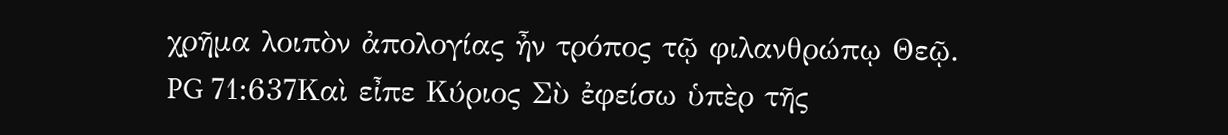χρῆμα λοιπὸν ἀπολογίας ἦν τρόπος τῷ φιλανθρώπῳ Θεῷ.
PG 71:637Καὶ εἶπε Κύριος Σὺ ἐφείσω ὑπὲρ τῆς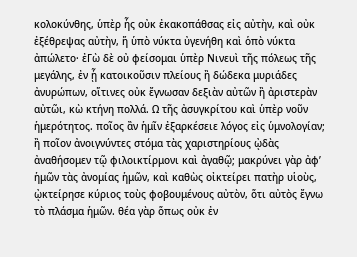κολοκύνθης, ὑπὲρ ἧς οὐκ ἐκακοπάθσας εἰς αὐτὴν, καὶ οὐκ ἐξέθρεψας αὐτὴν, ἥ ὑπὸ νύκτα ὐγενήθη καὶ ὁπὸ νύκτα ἀπώλετο· ἐΓὼ δὲ οὐ φείσομαι ὑπὲρ Νινευὶ τῆς πόλεως τῆς μεγάλης, ἐν ᾗ κατοικοῦσιν πλείους ἢ δώδεκα μυριάδες ἀνυρώπων, οἵτινες οὐκ ἔγνωσαν δεξιὰν αὐτῶν ἢ ἀριστερὰν αὐτῶι, κὼ κτήνη πολλά. Ω τῆς ἀσυγκρίτου καὶ ὑπὲρ νοῦν ἡμερότητος. ποῖος ἂν ἡμῖν ἐξαρκέσειε λόγος εἰς ὑμνολογίαν; ἢ ποῖον ἀνοιγνύντες στόμα τὰς χαριστηρίους ᾠδὰς ἀναθήσομεν τῷ φιλοικτίρμονι καὶ ἀγαθῷ; μακρύνει γὰρ ἀφ’ ἡμῶν τὰς ἀνομίας ἡμῶν, καὶ καθὼς οἰκτείρει πατὴρ υἱοὺς, ᾠκτείρησε κύριος τοὺς φοβουμένους αὐτὸν, ὅτι αὐτὸς ἔγνω τὸ πλάσμα ἡμῶν. θέα γὰρ ὅπως οὐκ ἐν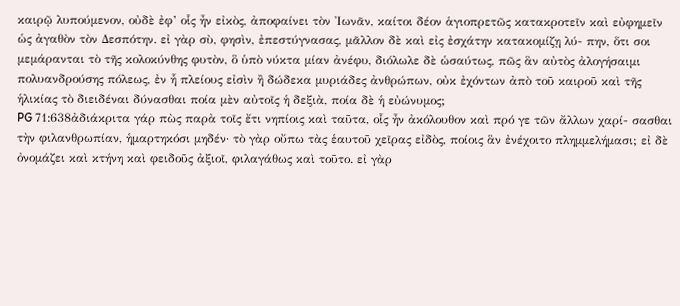καιρῷ λυπούμενον, οὐδὲ ἐφ’ οἷς ἦν εἰκὸς, ἀποφαίνει τὸν Ἰωνᾶν, καίτοι δέον ἁγιοπρετῶς κατακροτεῖν καὶ εὐφημεῖν ὡς ἀγαθὸν τὸν Δεσπότην. εἰ γὰρ σὺ, φησὶν, ἐπεστύγνασας, μᾶλλον δὲ καὶ εἰς ἐσχάτην κατακομίζῃ λύ- πην, ὅτι σοι μεμάρανται τὸ τῆς κολοκύνθης φυτὸν, ὃ ὑπὸ νύκτα μίαν ἀνέφυ, διόλωλε δὲ ὡσαύτως, πῶς ἃν αὐτὸς ἀλογήσαιμι πολυανδρούσης πόλεως, ἐν ἧ πλείους εἰσὶν ἢ δώδεκα μυριάδες ἀνθρώπων, οὐκ ἐχόντων ἀπὸ τοῦ καιροῦ καὶ τῆς ἡλικίας τὸ διειδέναι δύνασθαι ποία μὲν αὐτοῖς ἡ δεξιὰ, ποία δὲ ἡ εὐώνυμος;
PG 71:638ἀδιάκριτα γάρ πὼς παρὰ τοῖς ἔτι νηπίοις καὶ ταῦτα, οἷς ἦν ἀκόλουθον καὶ πρό γε τῶν ἄλλων χαρί- σασθαι τὴν φιλανθρωπίαν, ἡμαρτηκόσι μηδέν· τὸ γὰρ οὔπω τὰς ἑαυτοῦ χεῖρας εἰδὸς, ποίοις ἃν ἐνέχοιτο πλημμελήμασι; εἰ δὲ ὀνομάζει καὶ κτήνη καὶ φειδοῦς ἀξιοῖ, φιλαγάθως καὶ τοῦτο. εἰ γὰρ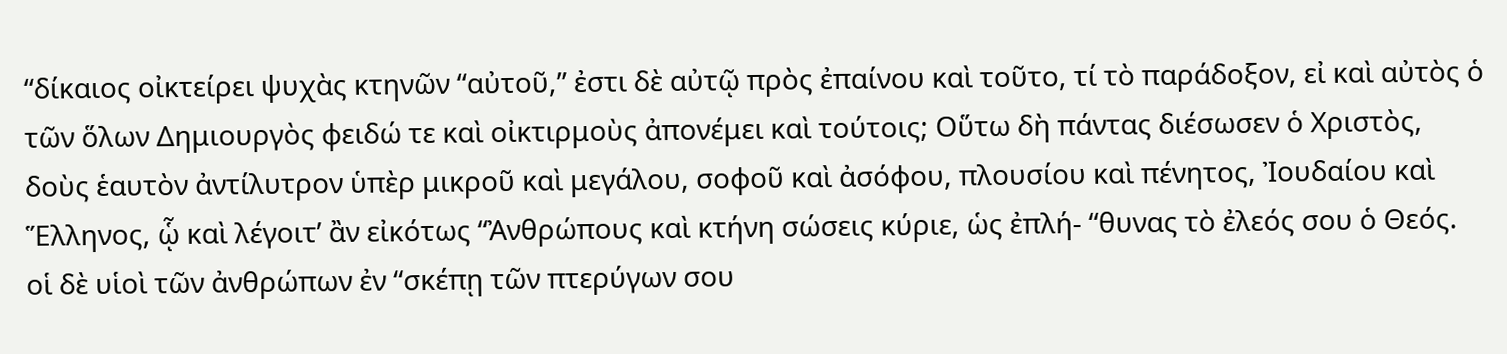“δίκαιος οἰκτείρει ψυχὰς κτηνῶν “αὐτοῦ,” ἐστι δὲ αὐτῷ πρὸς ἐπαίνου καὶ τοῦτο, τί τὸ παράδοξον, εἰ καὶ αὐτὸς ὁ τῶν ὅλων Δημιουργὸς φειδώ τε καὶ οἰκτιρμοὺς ἀπονέμει καὶ τούτοις; Οὕτω δὴ πάντας διέσωσεν ὁ Χριστὸς, δοὺς ἑαυτὸν ἀντίλυτρον ὑπὲρ μικροῦ καὶ μεγάλου, σοφοῦ καὶ ἀσόφου, πλουσίου καὶ πένητος, Ἰουδαίου καὶ Ἕλληνος, ᾧ καὶ λέγοιτ’ ἂν εἰκότως “Ἀνθρώπους καὶ κτήνη σώσεις κύριε, ὡς ἐπλή- “θυνας τὸ ἐλεός σου ὁ Θεός. οἱ δὲ υἱοὶ τῶν ἀνθρώπων ἐν “σκέπῃ τῶν πτερύγων σου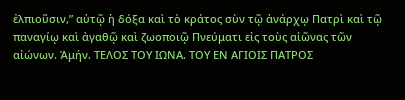ἐλπιοῦσιν,” αὐτῷ ἡ δόξα καὶ τὸ κράτος σὺν τῷ ἀνάρχῳ Πατρὶ καὶ τῷ παναγίῳ καὶ ἀγαθῷ καὶ ζωοποιῷ Πνεύματι εἰς τοὺς αἰῶνας τῶν αἰώνων. Ἀμήν. ΤΕΛΟΣ ΤΟΥ ΙΩΝΑ. ΤΟΥ ΕΝ ΑΓΙΟΙΣ ΠΑΤΡΟΣ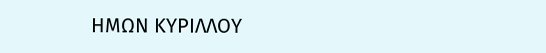ΗΜΩΝ ΚΥΡΙΛΛΟΥ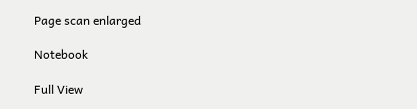Page scan enlarged

Notebook

Full View